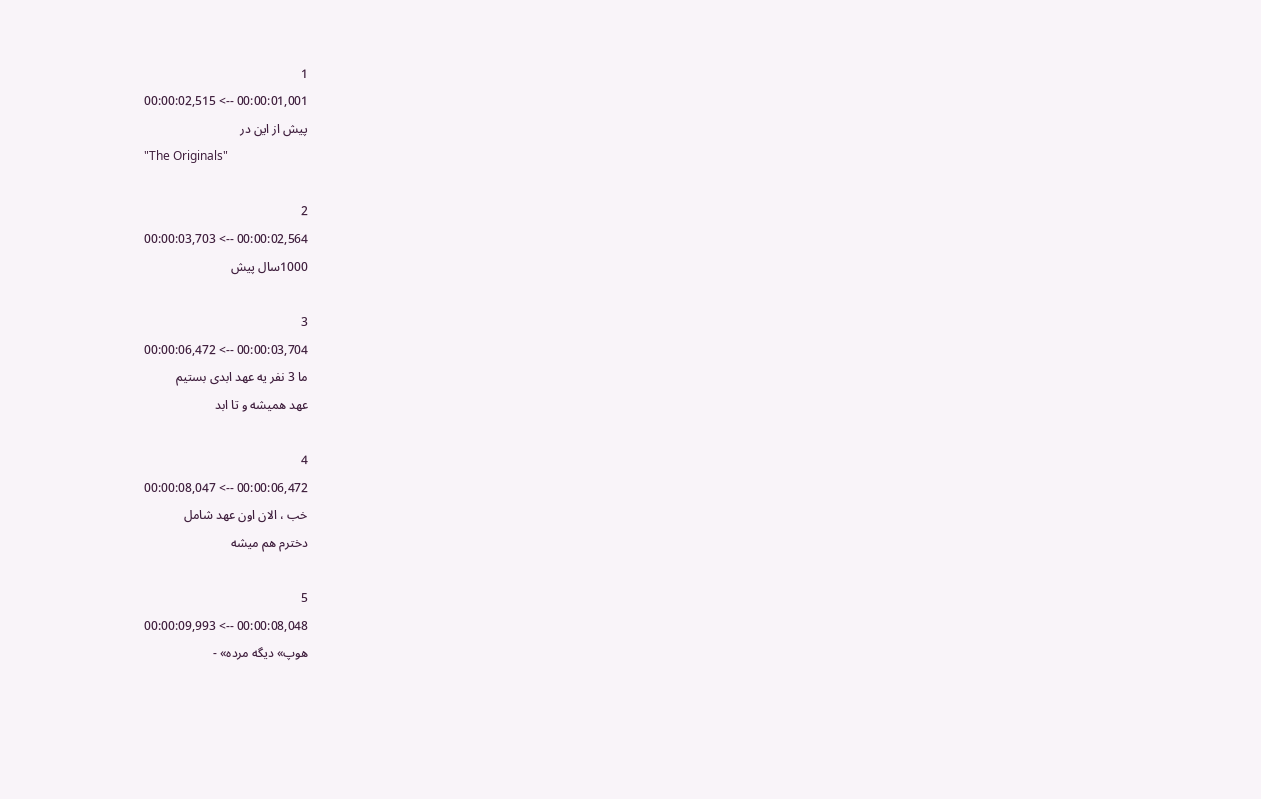1
00:00:01,001 --> 00:00:02,515
پیش از این در
"The Originals"

2
00:00:02,564 --> 00:00:03,703
1000سال پیش

3
00:00:03,704 --> 00:00:06,472
ما 3 نفر یه عهد ابدی بستیم
عهد همیشه و تا ابد

4
00:00:06,472 --> 00:00:08,047
خب ، الان اون عهد شامل
دخترم هم میشه

5
00:00:08,048 --> 00:00:09,993
هوپ» دیگه مرده» -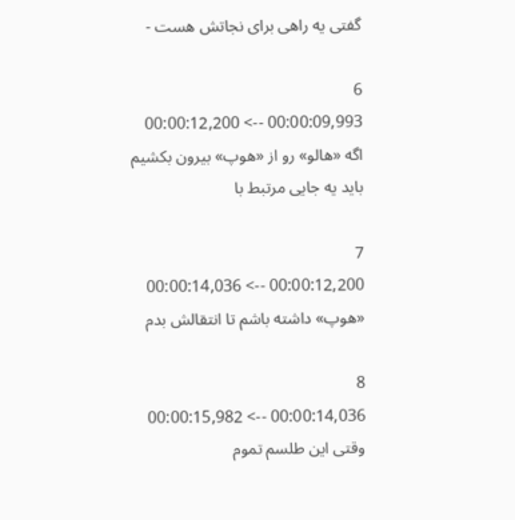گفتی یه راهی برای نجاتش هست -

6
00:00:09,993 --> 00:00:12,200
اگه «هالو» رو از «هوپ» بیرون بکشیم
باید یه جایی مرتبط با

7
00:00:12,200 --> 00:00:14,036
«هوپ» داشته باشم تا انتقالش بدم

8
00:00:14,036 --> 00:00:15,982
وقتی این طلسم تموم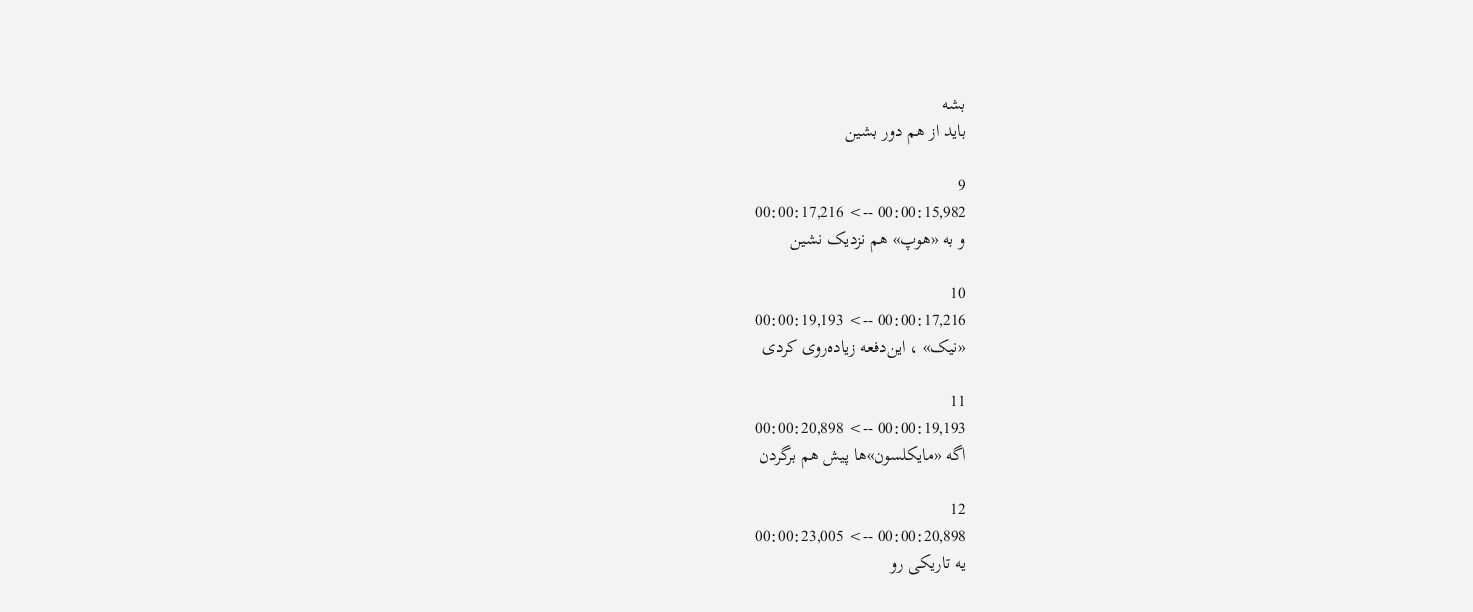بشه
باید از هم دور بشین

9
00:00:15,982 --> 00:00:17,216
و به «هوپ» هم نزدیک نشین

10
00:00:17,216 --> 00:00:19,193
«نیک» ، این‌دفعه زیاده‌روی کردی

11
00:00:19,193 --> 00:00:20,898
اگه «مایکلسون»ها پیش هم برگردن

12
00:00:20,898 --> 00:00:23,005
یه تاریکی رو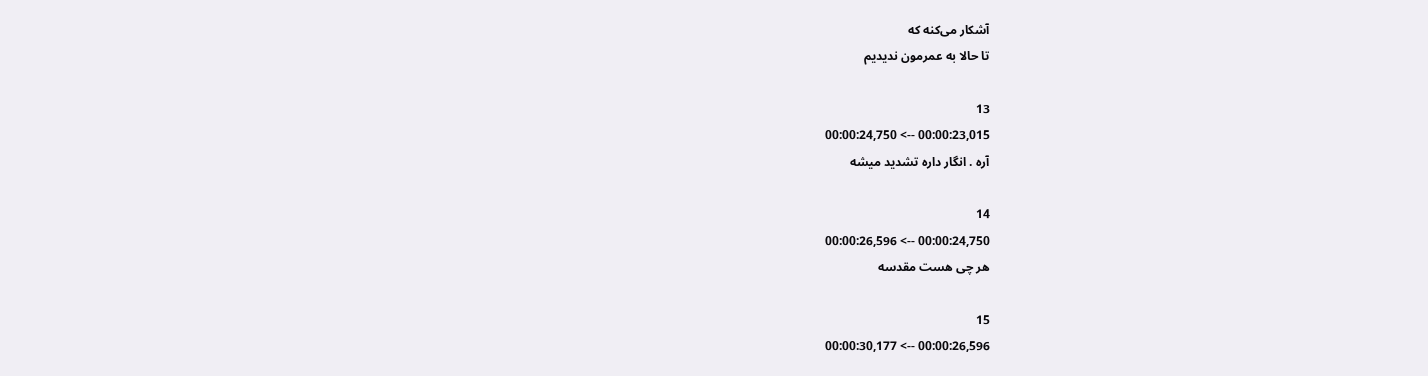آشکار می‌کنه که
تا حالا به عمرمون ندیدیم

13
00:00:23,015 --> 00:00:24,750
آره . انگار داره تشدید میشه

14
00:00:24,750 --> 00:00:26,596
هر چی هست مقدسه

15
00:00:26,596 --> 00:00:30,177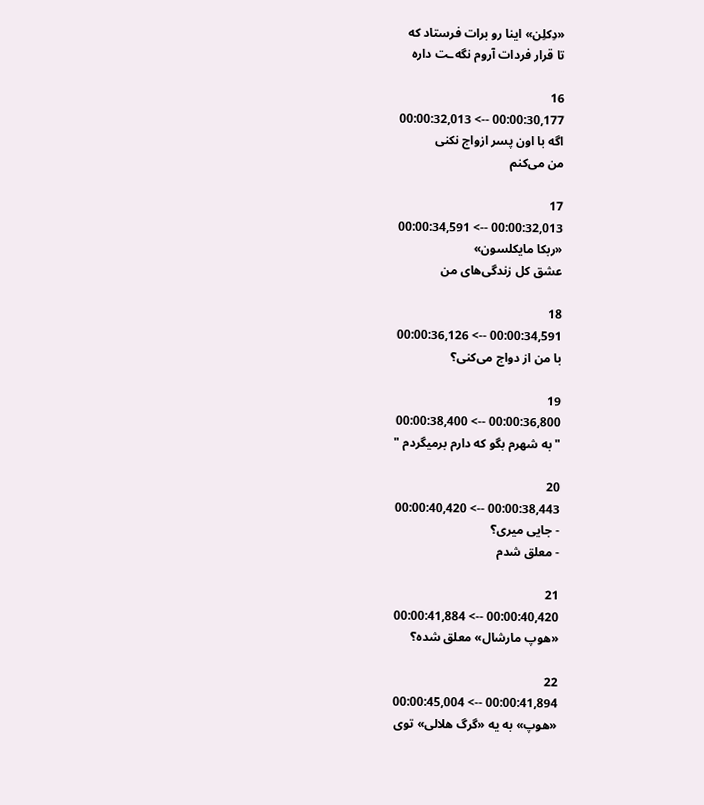«دِکلِن» اینا رو برات فرستاد که
تا قرار فردات آروم نگه‌ـت داره

16
00:00:30,177 --> 00:00:32,013
اگه با اون پسر ازواج نکنی
من می‌کنم

17
00:00:32,013 --> 00:00:34,591
«ربکا مایکلسون»
عشق کل زندگی‌های من

18
00:00:34,591 --> 00:00:36,126
با من از دواج می‌کنی؟

19
00:00:36,800 --> 00:00:38,400
" به شهرم بگو که دارم برمیگردم "

20
00:00:38,443 --> 00:00:40,420
- جایی میری؟
- معلق شدم

21
00:00:40,420 --> 00:00:41,884
«هوپ مارشال» معلق شده؟

22
00:00:41,894 --> 00:00:45,004
«هوپ» به یه «گرگ هلالی» توی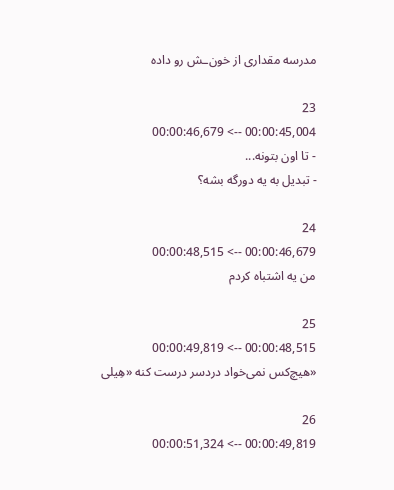مدرسه مقداری از خون‌ـش رو داده

23
00:00:45,004 --> 00:00:46,679
- تا اون بتونه...
- تبدیل به یه دورگه بشه؟

24
00:00:46,679 --> 00:00:48,515
من یه اشتباه کردم

25
00:00:48,515 --> 00:00:49,819
«هیچ‌کس نمی‌خواد دردسر درست کنه «هِیلی

26
00:00:49,819 --> 00:00:51,324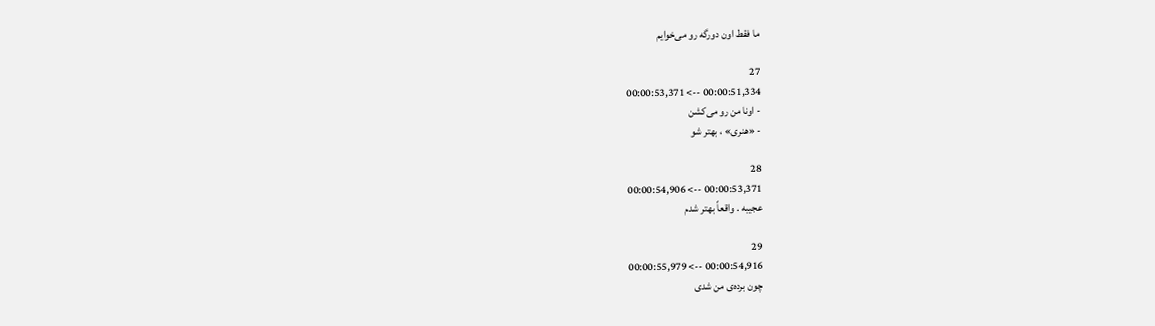ما فقط اون دورگه رو می‌خوایم

27
00:00:51,334 --> 00:00:53,371
- اونا من رو می‌کشن
- «هنری» ، بهتر شو

28
00:00:53,371 --> 00:00:54,906
عجیبه . واقعاً بهتر شدم

29
00:00:54,916 --> 00:00:55,979
چون برده‌ی من شدی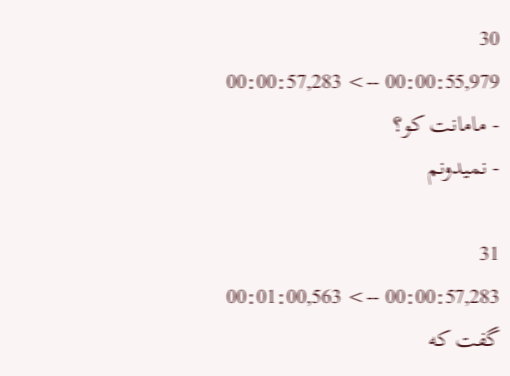30
00:00:55,979 --> 00:00:57,283
- مامانت کو؟
- نمیدونم

31
00:00:57,283 --> 00:01:00,563
گفت که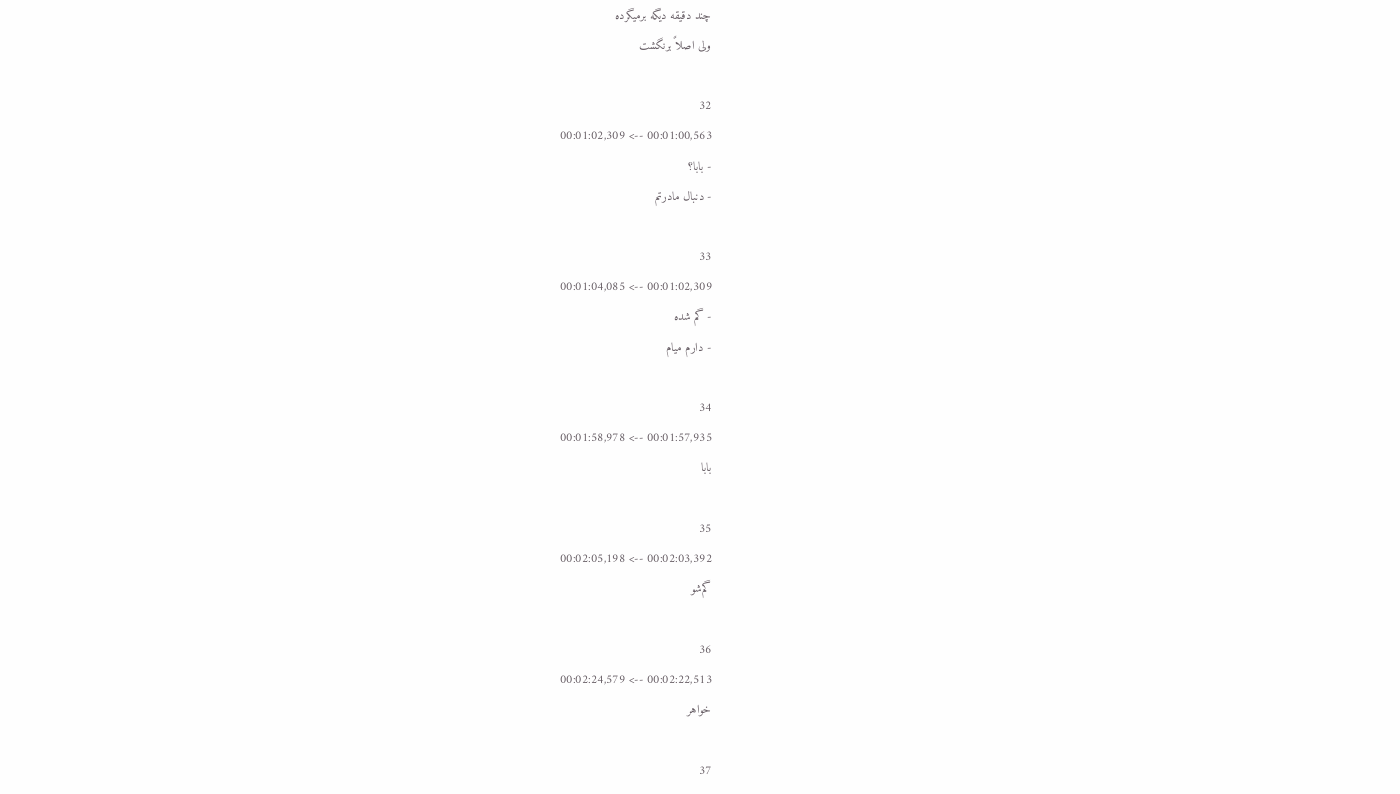چند دقیقه دیگه برمیگرده
ولی اصلاً برنگشت

32
00:01:00,563 --> 00:01:02,309
- بابا؟
- دنبال مادرتم

33
00:01:02,309 --> 00:01:04,085
- گم شده
- دارم میام

34
00:01:57,935 --> 00:01:58,978
بابا

35
00:02:03,392 --> 00:02:05,198
گم‌شو

36
00:02:22,513 --> 00:02:24,579
خواهر

37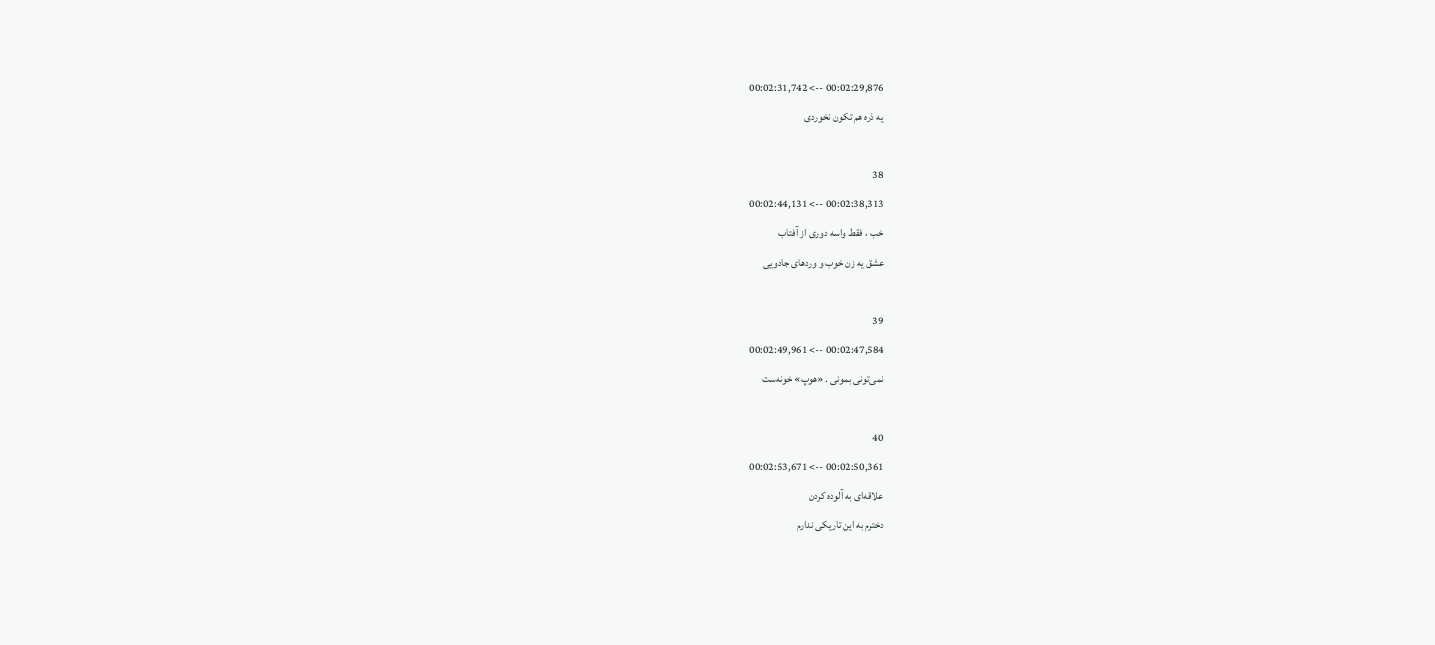00:02:29,876 --> 00:02:31,742
یه ذره هم تکون نخوردی

38
00:02:38,313 --> 00:02:44,131
خب ، فقط واسه دوری از آفتاب
عشق یه زن خوب و وردهای جادویی

39
00:02:47,584 --> 00:02:49,961
نمی‌تونی بمونی . «هوپ» خونه‌ست

40
00:02:50,361 --> 00:02:53,671
علاقه‌ای به آلوده کردن
دخترم به این تاریکی ندارم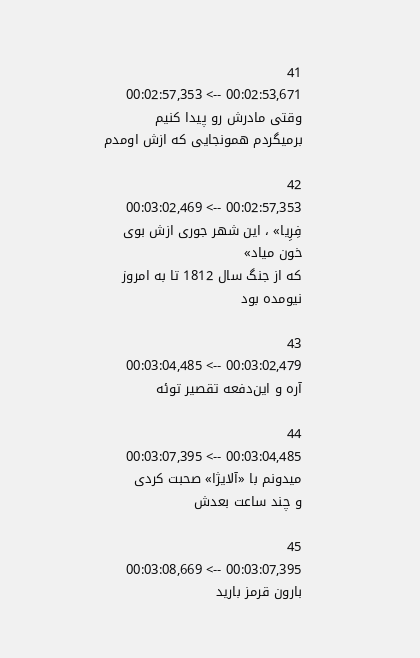41
00:02:53,671 --> 00:02:57,353
وقتی مادرش رو پیدا کنیم
برمیگردم همونجایی که ازش اومدم

42
00:02:57,353 --> 00:03:02,469
فِرِیا» ، این شهر جوری ازش بوی خون میاد»
که از جنگ سال 1812 تا به امروز نیومده بود

43
00:03:02,479 --> 00:03:04,485
آره و این‌دفعه تقصیر توئه

44
00:03:04,485 --> 00:03:07,395
میدونم با «آلایژا» صحبت کردی
و چند ساعت بعدش

45
00:03:07,395 --> 00:03:08,669
بارون قرمز بارید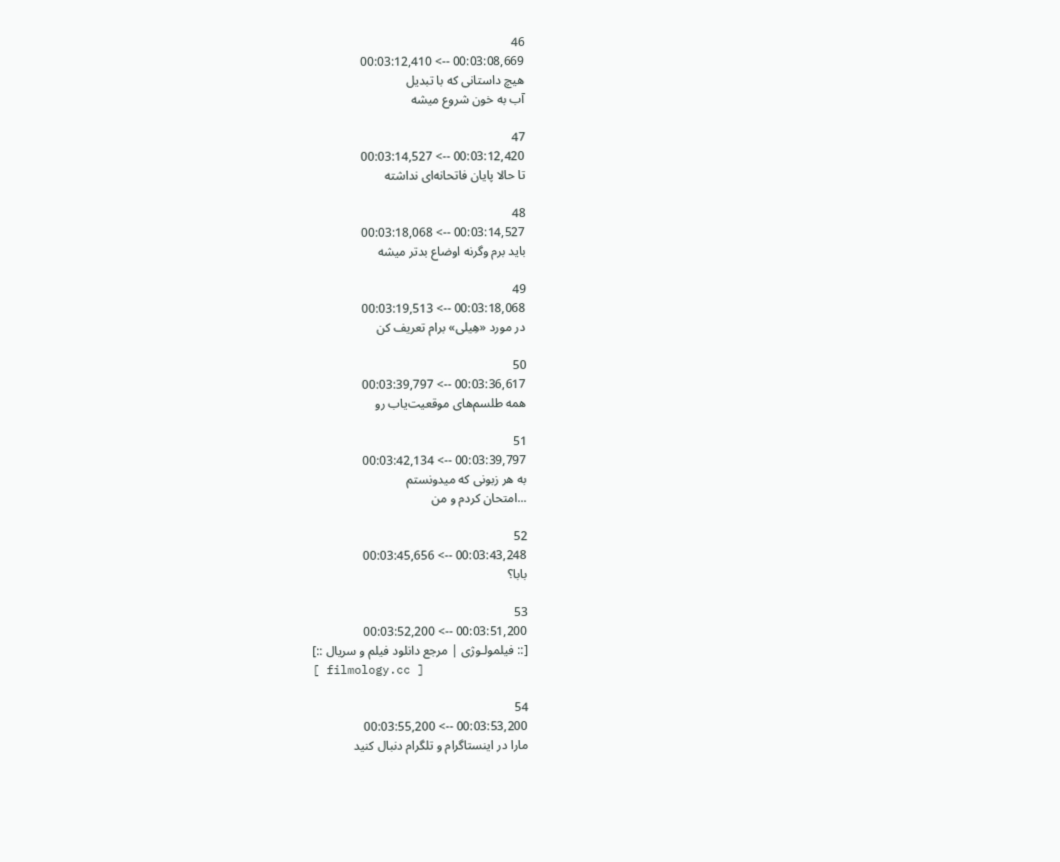46
00:03:08,669 --> 00:03:12,410
هیچ داستانی که با تبدیل
آب به خون شروع میشه

47
00:03:12,420 --> 00:03:14,527
تا حالا پایان فاتحانه‌ای نداشته

48
00:03:14,527 --> 00:03:18,068
باید برم وگرنه اوضاع بدتر میشه

49
00:03:18,068 --> 00:03:19,513
در مورد «هِیلی» برام تعریف کن

50
00:03:36,617 --> 00:03:39,797
همه طلسم‌های موقعیت‌یاب رو

51
00:03:39,797 --> 00:03:42,134
به هر زبونی که میدونستم
...امتحان کردم و من

52
00:03:43,248 --> 00:03:45,656
بابا؟

53
00:03:51,200 --> 00:03:52,200
[:: فیلمولـوژی | مرجع دانلود فیلم و سریال ::]
[ filmology.cc ]

54
00:03:53,200 --> 00:03:55,200
مارا در اینستاگرام و تلگرام دنبال کنید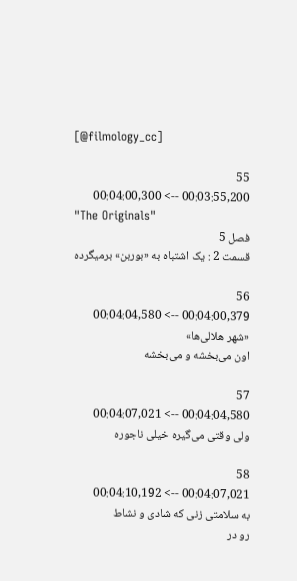[@filmology_cc]

55
00:03:55,200 --> 00:04:00,300
"The Originals"
فصل 5
قسمت 2 : یک اشتباه به «بوربن» برمیگرده

56
00:04:00,379 --> 00:04:04,580
«شهر هلالی‌ها»
اون می‌بخشه و می‌بخشه

57
00:04:04,580 --> 00:04:07,021
ولی وقتی می‌گیره خیلی ناجوره

58
00:04:07,021 --> 00:04:10,192
به سلامتی زنی که شادی و نشاط
رو در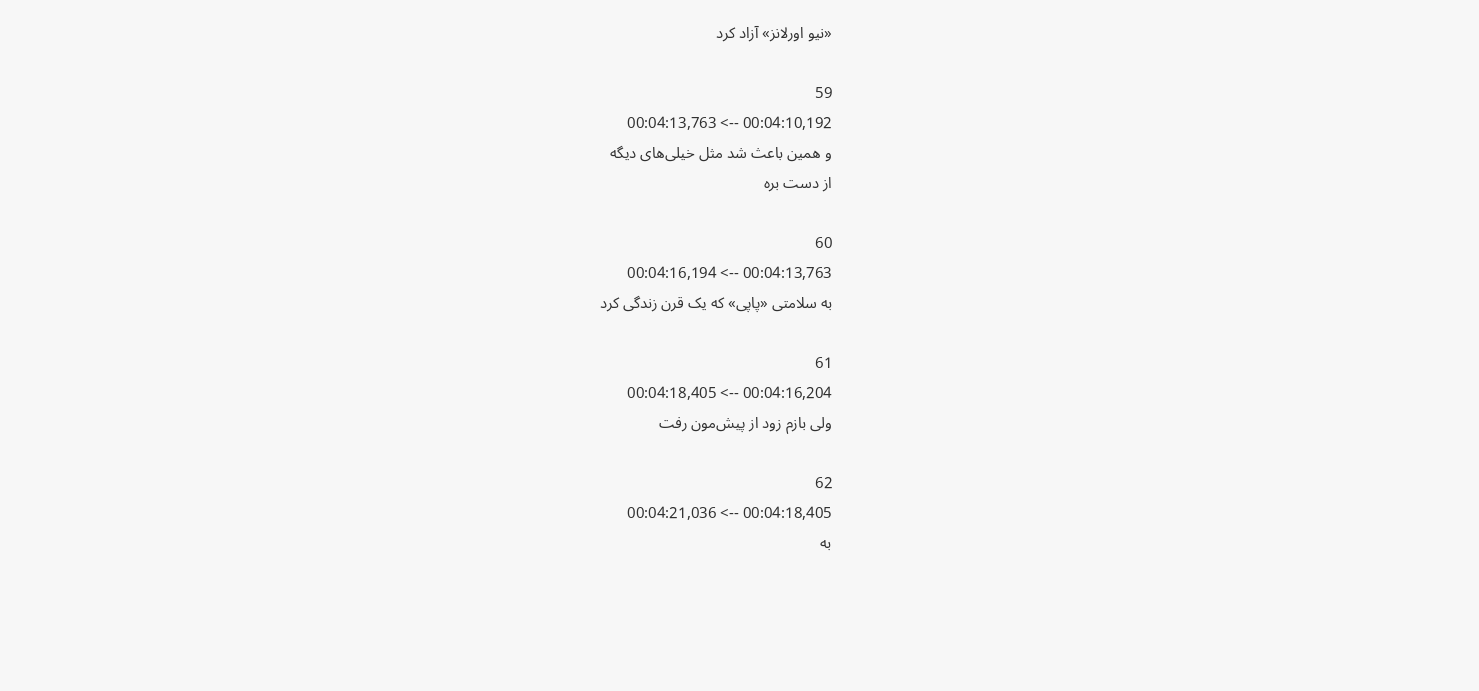«نيو اورلانز» آزاد کرد

59
00:04:10,192 --> 00:04:13,763
و همین باعث شد مثل خیلی‌های دیگه
از دست بره

60
00:04:13,763 --> 00:04:16,194
به سلامتی «پاپی» که یک قرن زندگی کرد

61
00:04:16,204 --> 00:04:18,405
ولی بازم زود از پیش‌مون رفت

62
00:04:18,405 --> 00:04:21,036
به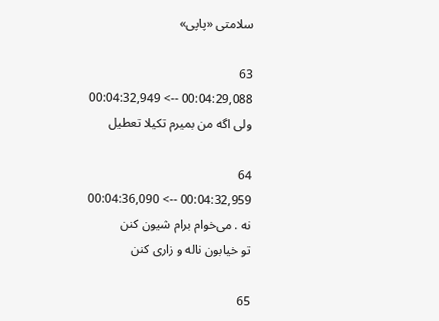سلامتی «پاپی»

63
00:04:29,088 --> 00:04:32,949
ولی اگه من بمیرم تکیلا تعطیل

64
00:04:32,959 --> 00:04:36,090
نه . می‌خوام برام شیون کنن
تو خیابون ناله و زاری کنن

65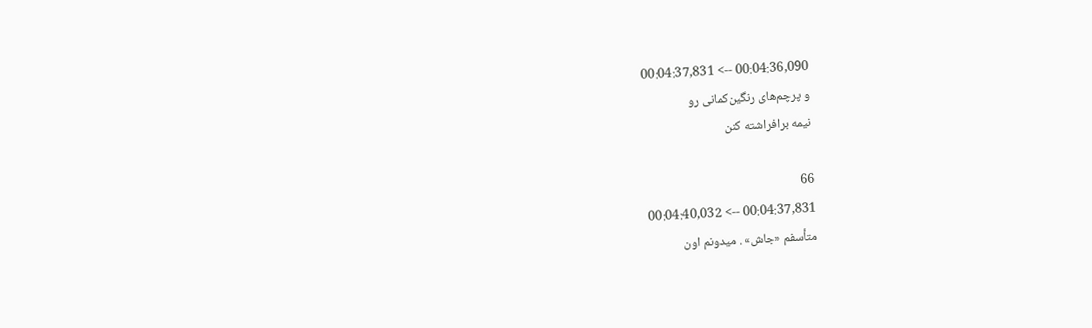00:04:36,090 --> 00:04:37,831
و پرچم‌های رنگین‌کمانی رو
نیمه برافراشته کنن

66
00:04:37,831 --> 00:04:40,032
متأسفم «جاش» . میدونم اون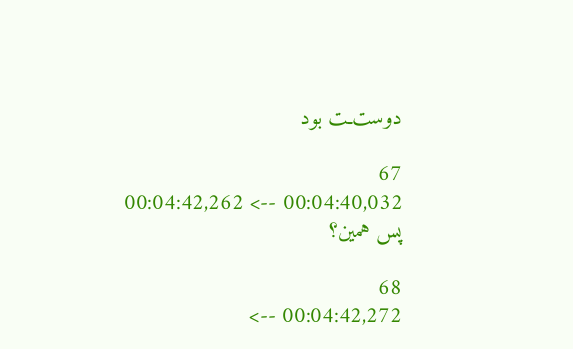دوست‌ـت بود

67
00:04:40,032 --> 00:04:42,262
پس همین؟

68
00:04:42,272 -->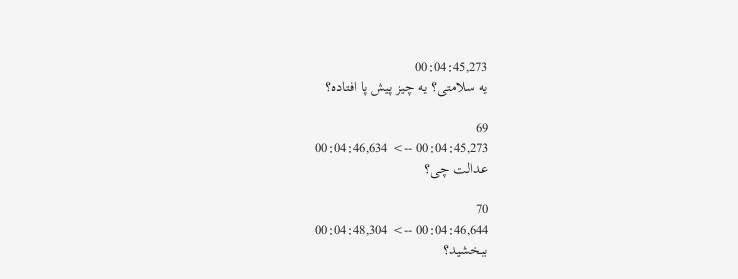00:04:45,273
یه سلامتی؟ یه چیز پیش پا افتاده؟

69
00:04:45,273 --> 00:04:46,634
عدالت چی؟

70
00:04:46,644 --> 00:04:48,304
ببخشید؟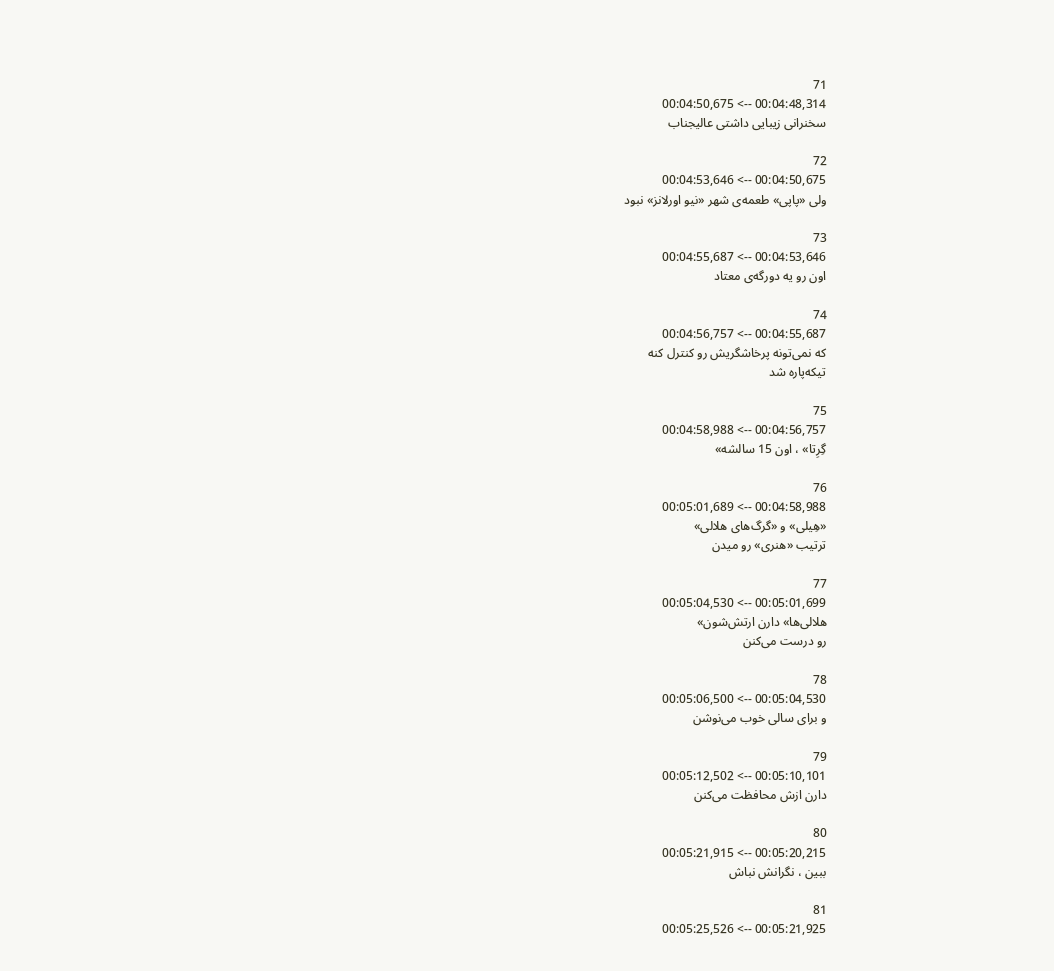71
00:04:48,314 --> 00:04:50,675
سخنرانی زیبایی داشتی عالیجناب

72
00:04:50,675 --> 00:04:53,646
ولی «پاپی» طعمه‌ی شهر «نيو اورلانز» نبود

73
00:04:53,646 --> 00:04:55,687
اون رو یه دورگه‌ی معتاد

74
00:04:55,687 --> 00:04:56,757
که نمی‌تونه پرخاشگریش رو کنترل کنه
تیکه‌پاره شد

75
00:04:56,757 --> 00:04:58,988
گِرِتا» ، اون 15 سالشه»

76
00:04:58,988 --> 00:05:01,689
«هِیلی» و «گرگ‌های هلالی»
ترتیب «هنری» رو میدن

77
00:05:01,699 --> 00:05:04,530
هلالی‌ها» دارن ارتش‌شون»
رو درست می‌کنن

78
00:05:04,530 --> 00:05:06,500
و برای سالی خوب می‌نوشن

79
00:05:10,101 --> 00:05:12,502
دارن ازش محافظت می‌کنن

80
00:05:20,215 --> 00:05:21,915
ببین ، نگرانش نباش

81
00:05:21,925 --> 00:05:25,526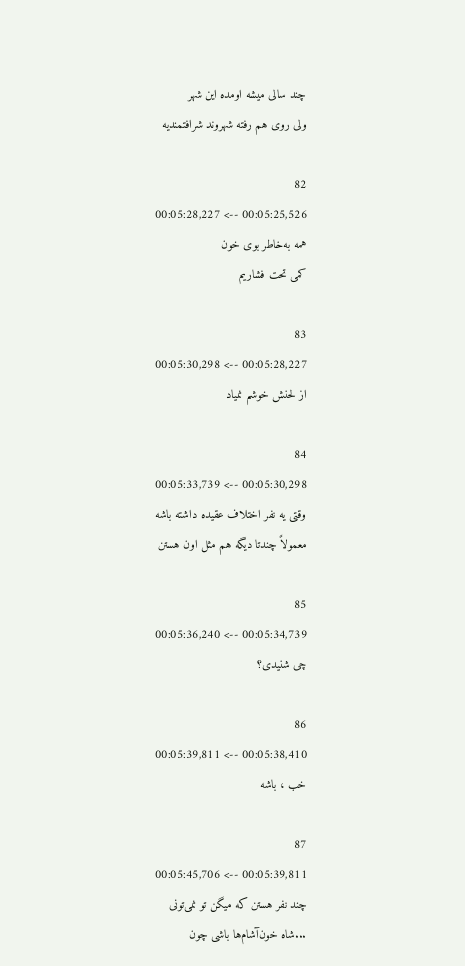چند سالی میشه اومده این شهر
ولی روی هم رفته شهروند شرافتمندیه

82
00:05:25,526 --> 00:05:28,227
همه به‌خاطر بوی خون
کمی تحت فشاریم

83
00:05:28,227 --> 00:05:30,298
از لحنش خوشم نمیاد

84
00:05:30,298 --> 00:05:33,739
وقتی یه نفر اختلاف عقیده داشته باشه
معمولاً چندتا دیگه هم مثل اون هستن

85
00:05:34,739 --> 00:05:36,240
چی شنیدی؟

86
00:05:38,410 --> 00:05:39,811
خب ، باشه

87
00:05:39,811 --> 00:05:45,706
چند نفر هستن که میگن تو نمی‌تونی
...شاه خون‌آشام‌ها باشی چون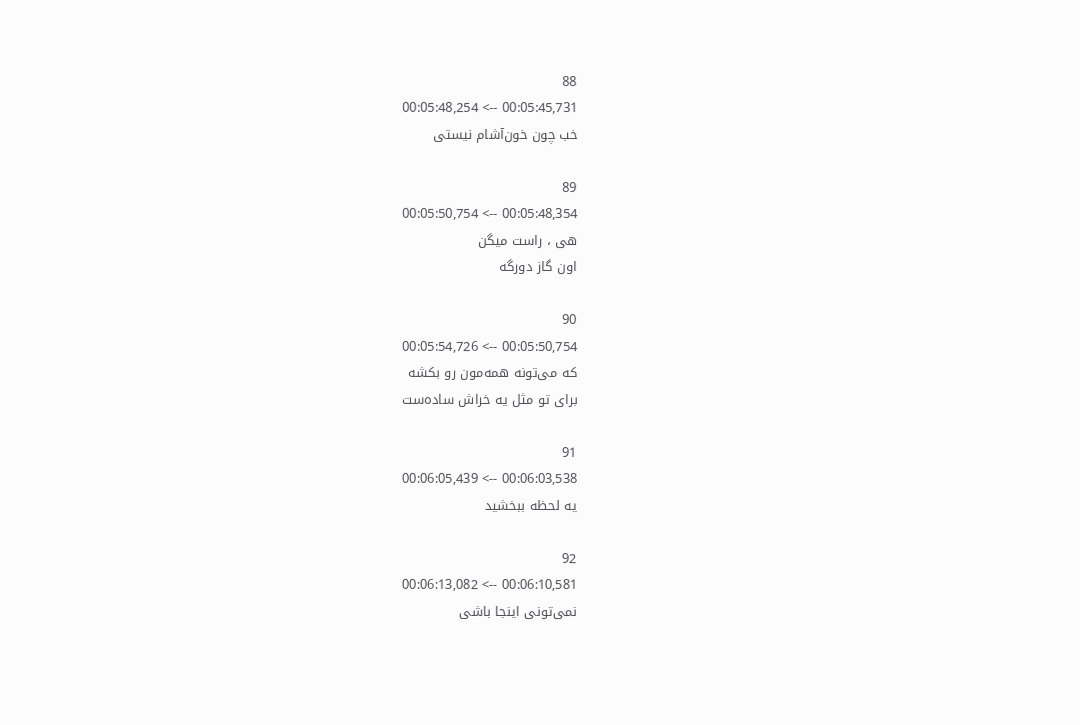88
00:05:45,731 --> 00:05:48,254
خب چون خون‌آشام نیستی

89
00:05:48,354 --> 00:05:50,754
هی ، راست میگن
اون گاز دورگه

90
00:05:50,754 --> 00:05:54,726
که می‌تونه همه‌مون رو بکشه
برای تو مثل یه خراش ساده‌ست

91
00:06:03,538 --> 00:06:05,439
یه لحظه ببخشید

92
00:06:10,581 --> 00:06:13,082
نمی‌تونی اینجا باشی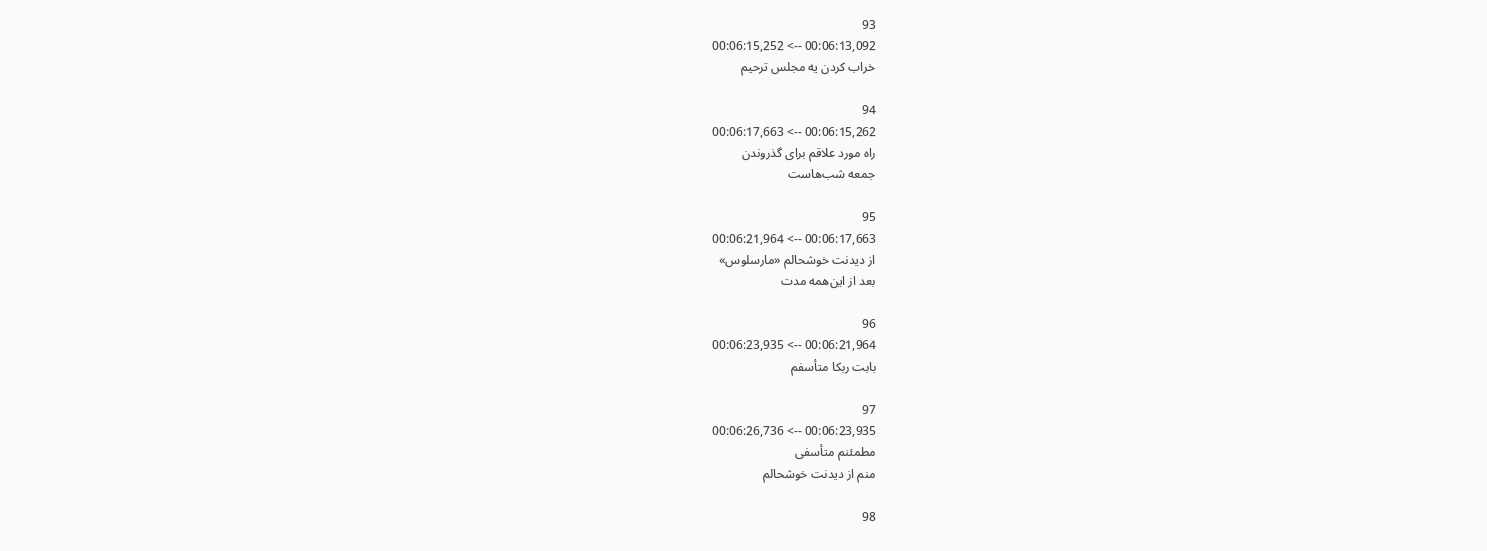93
00:06:13,092 --> 00:06:15,252
خراب کردن یه مجلس ترحیم

94
00:06:15,262 --> 00:06:17,663
راه مورد علاقم برای گذروندن
جمعه شب‌هاست

95
00:06:17,663 --> 00:06:21,964
از دیدنت خوشحالم «مارسلوس»
بعد از این‌همه مدت

96
00:06:21,964 --> 00:06:23,935
بابت ربکا متأسفم

97
00:06:23,935 --> 00:06:26,736
مطمئنم متأسفی
منم از دیدنت خوشحالم

98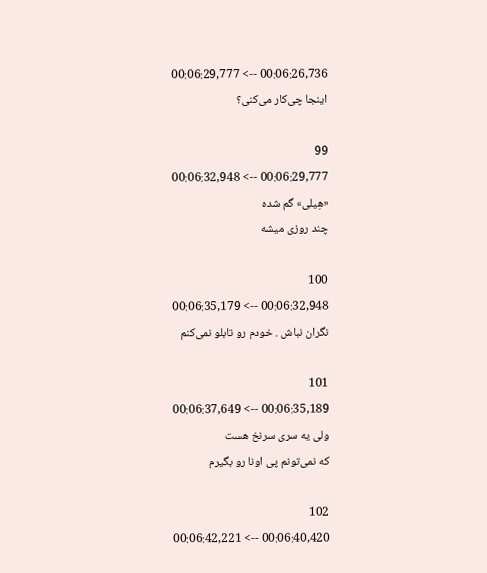00:06:26,736 --> 00:06:29,777
اینجا چی‌کار می‌کنی؟

99
00:06:29,777 --> 00:06:32,948
«هِیلی» گم شده
چند روزی میشه

100
00:06:32,948 --> 00:06:35,179
نگران نباش . خودم رو تابلو نمی‌کنم

101
00:06:35,189 --> 00:06:37,649
ولی یه سری سرنخ هست
که نمی‌تونم پی اونا رو بگیرم

102
00:06:40,420 --> 00:06:42,221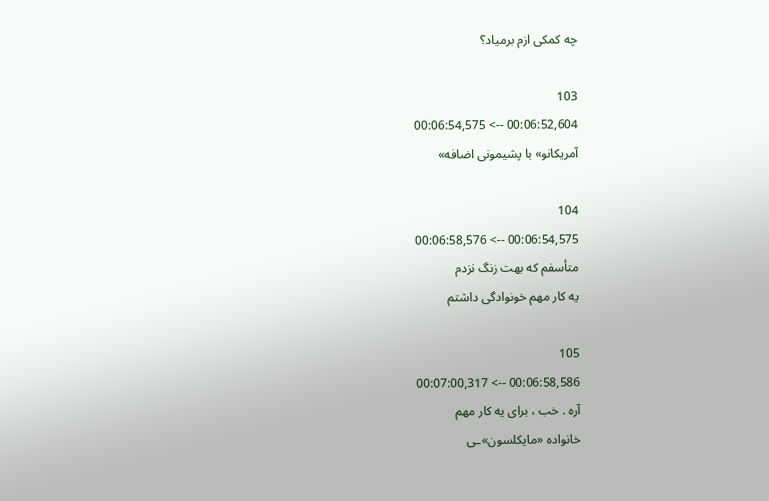چه کمکی ازم برمیاد؟

103
00:06:52,604 --> 00:06:54,575
آمریکانو» با پشیمونی اضافه»

104
00:06:54,575 --> 00:06:58,576
متأسفم که بهت زنگ نزدم
یه کار مهم خونوادگی داشتم

105
00:06:58,586 --> 00:07:00,317
آره . خب ، برای یه کار مهم
خانواده «مایکلسون»ـی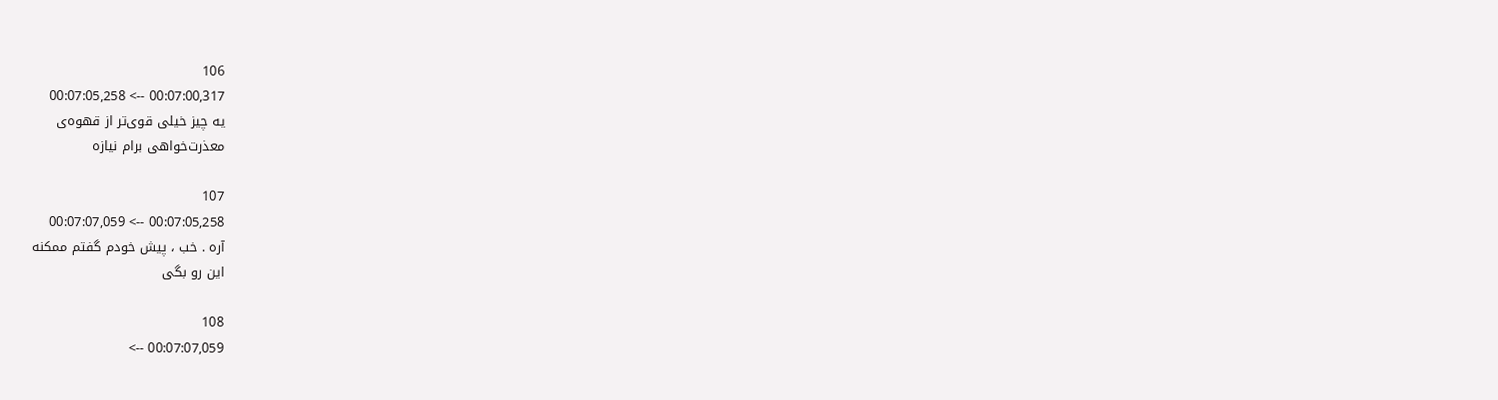106
00:07:00,317 --> 00:07:05,258
یه چیز خیلی قوی‌تر از قهوه‌ی
معذرت‌خواهی برام نیازه

107
00:07:05,258 --> 00:07:07,059
آره . خب ، پیش خودم گفتم ممکنه
این رو بگی

108
00:07:07,059 -->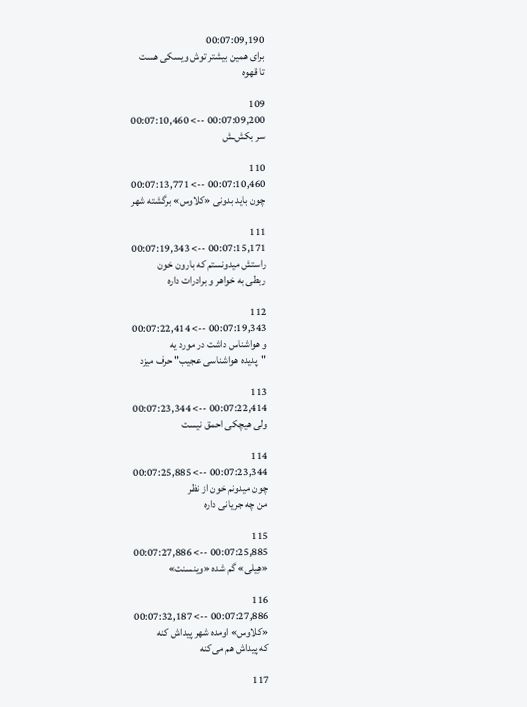00:07:09,190
برای همین بیشتر توش ویسکی هست
تا قهوه

109
00:07:09,200 --> 00:07:10,460
سر بکش‌ـش

110
00:07:10,460 --> 00:07:13,771
چون باید بدونی «کلاوس» برگشته شهر

111
00:07:15,171 --> 00:07:19,343
راستش میدونستم که بارون خون
ربطی به خواهر و برادرات داره

112
00:07:19,343 --> 00:07:22,414
و هواشناس داشت در مورد یه
"پدیده هواشناسی عجیب" حرف میزد

113
00:07:22,414 --> 00:07:23,344
ولی هیچکی احمق نیست

114
00:07:23,344 --> 00:07:25,885
چون میدونم خون از نظر
من چه جریانی داره

115
00:07:25,885 --> 00:07:27,886
«هِیلی» گم شده «وینسنت»

116
00:07:27,886 --> 00:07:32,187
«کلاوس» اومده شهر پیداش کنه
که پیداش هم می‌کنه

117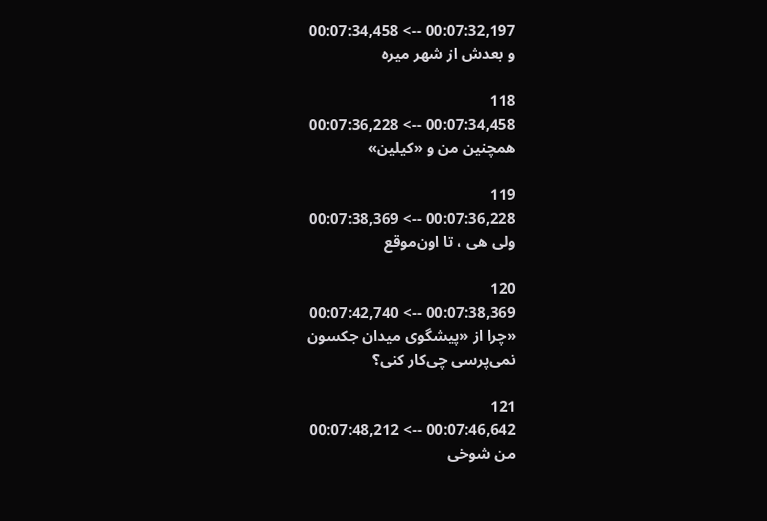00:07:32,197 --> 00:07:34,458
و بعدش از شهر میره

118
00:07:34,458 --> 00:07:36,228
همچنین من و «کیلین»

119
00:07:36,228 --> 00:07:38,369
ولی هی ، تا اون‌موقع

120
00:07:38,369 --> 00:07:42,740
«چرا از «پیشگوی میدان جکسون
نمی‌پرسی چی‌کار کنی؟

121
00:07:46,642 --> 00:07:48,212
من شوخی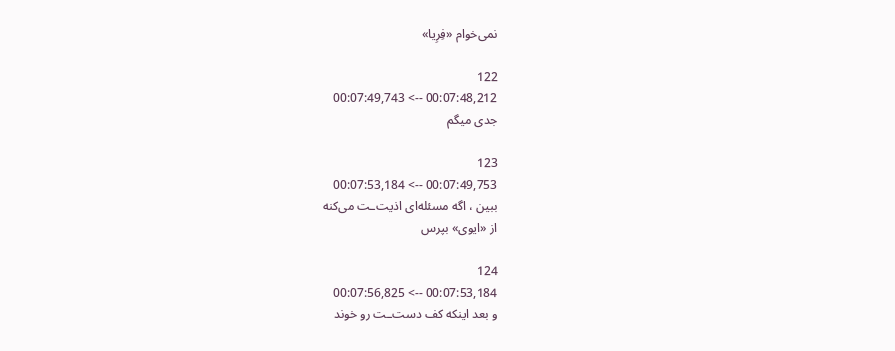نمی‌خوام «فِرِیا»

122
00:07:48,212 --> 00:07:49,743
جدی میگم

123
00:07:49,753 --> 00:07:53,184
ببین ، اگه مسئله‌ای اذیت‌ـت می‌کنه
از «ایوی» بپرس

124
00:07:53,184 --> 00:07:56,825
و بعد اینکه کف دست‌ـت رو خوند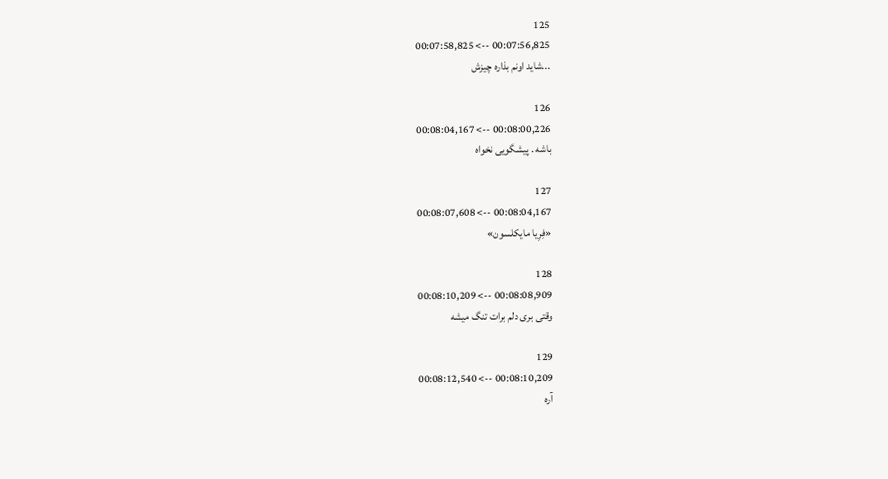125
00:07:56,825 --> 00:07:58,825
...شاید اونم بذاره چیزش

126
00:08:00,226 --> 00:08:04,167
باشه . پیشگویی نخواه

127
00:08:04,167 --> 00:08:07,608
«فِرِیا مایکلسون»

128
00:08:08,909 --> 00:08:10,209
وقتی بری دلم برات تنگ میشه

129
00:08:10,209 --> 00:08:12,540
آره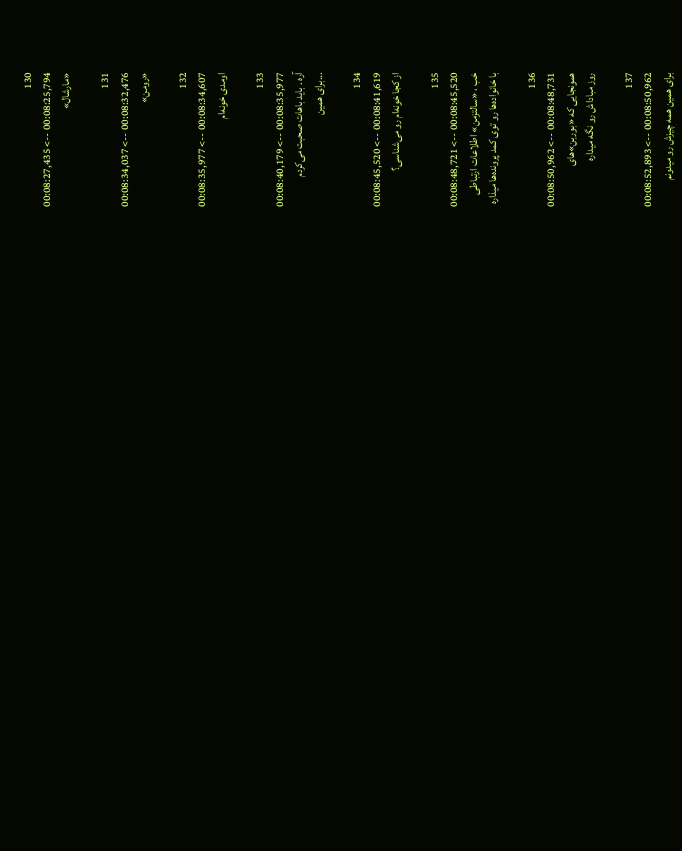130
00:08:25,794 --> 00:08:27,435
«مارشال»

131
00:08:32,476 --> 00:08:34,037
«رومن»

132
00:08:34,607 --> 00:08:35,977
اومدی خونه‌ام

133
00:08:35,977 --> 00:08:40,179
آره . باید باهات صحبت می‌کردم
...برای همین

134
00:08:41,619 --> 00:08:45,520
از کجا خونه‌ام رو می‌شناسی؟

135
00:08:45,520 --> 00:08:48,721
خب ، «سالتزمن» اطلاعات ارتباطی
با خانواده‌ها رو توی کمد پرونده‌ها میذاره

136
00:08:48,731 --> 00:08:50,962
همونجایی که «بوربن»های
روز مباداش رو نگه میداره

137
00:08:50,962 --> 00:08:52,893
برای همین همه چیزش رو میدونم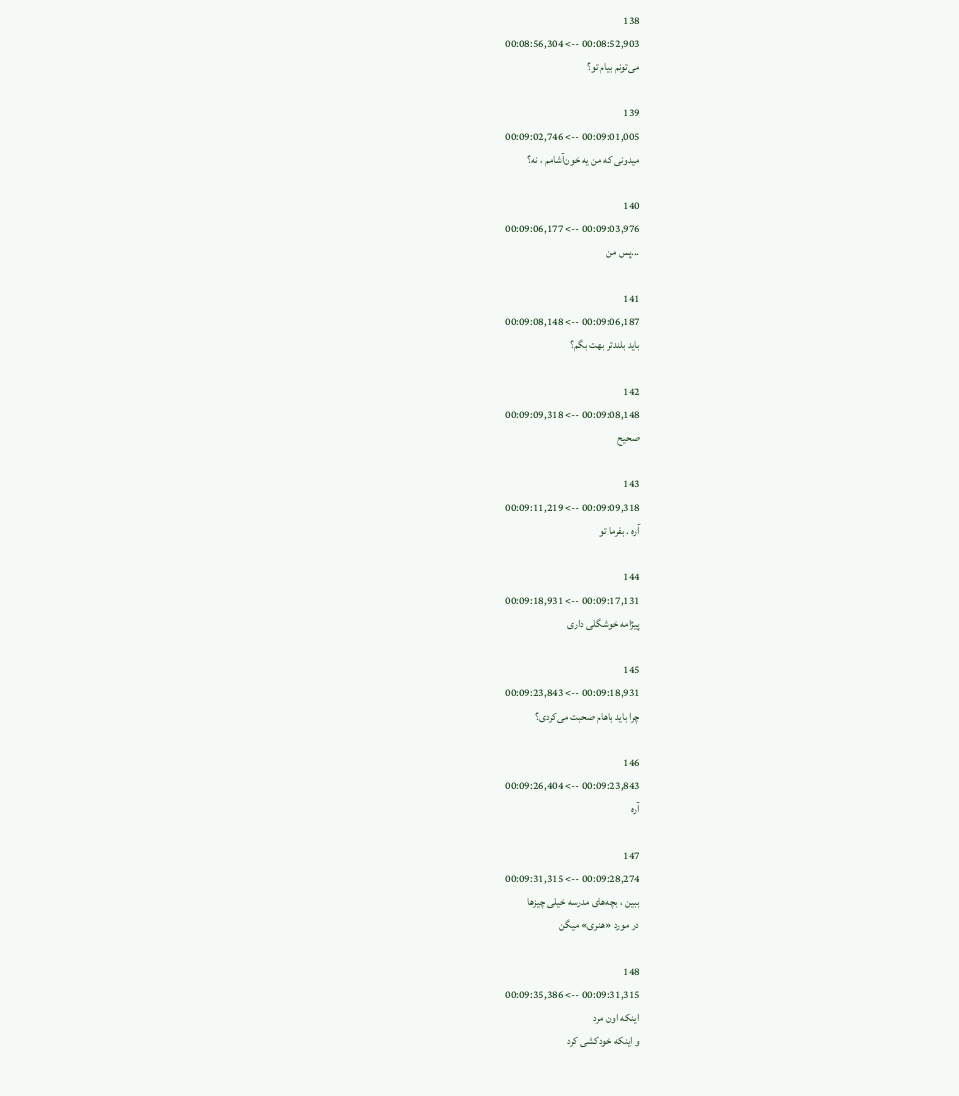138
00:08:52,903 --> 00:08:56,304
می‌تونم بیام تو؟

139
00:09:01,005 --> 00:09:02,746
میدونی که من یه خون‌آشامم ، نه؟

140
00:09:03,976 --> 00:09:06,177
...پس من

141
00:09:06,187 --> 00:09:08,148
باید بلندتر بهت بگم؟

142
00:09:08,148 --> 00:09:09,318
صحیح

143
00:09:09,318 --> 00:09:11,219
آره . بفرما تو

144
00:09:17,131 --> 00:09:18,931
پیژامه خوشگلی داری

145
00:09:18,931 --> 00:09:23,843
چرا باید باهام صحبت می‌کردی؟

146
00:09:23,843 --> 00:09:26,404
آره

147
00:09:28,274 --> 00:09:31,315
ببین ، بچه‌های مدرسه خیلی چیزها
در مورد «هنری» میگن

148
00:09:31,315 --> 00:09:35,386
اینکه اون مرد
و اینکه خودکشی کرد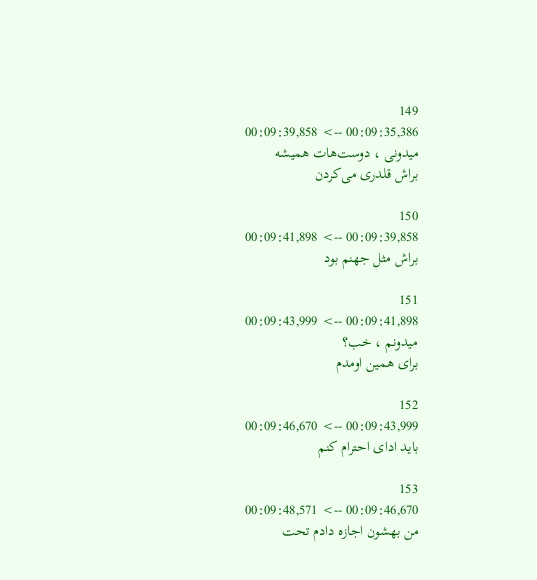149
00:09:35,386 --> 00:09:39,858
میدونی ، دوست‌هات همیشه
براش قلدری می‌کردن

150
00:09:39,858 --> 00:09:41,898
براش مثل جهنم بود

151
00:09:41,898 --> 00:09:43,999
میدونم ، خب؟
برای همین اومدم

152
00:09:43,999 --> 00:09:46,670
باید ادای احترام کنم

153
00:09:46,670 --> 00:09:48,571
من بهشون اجازه دادم تحت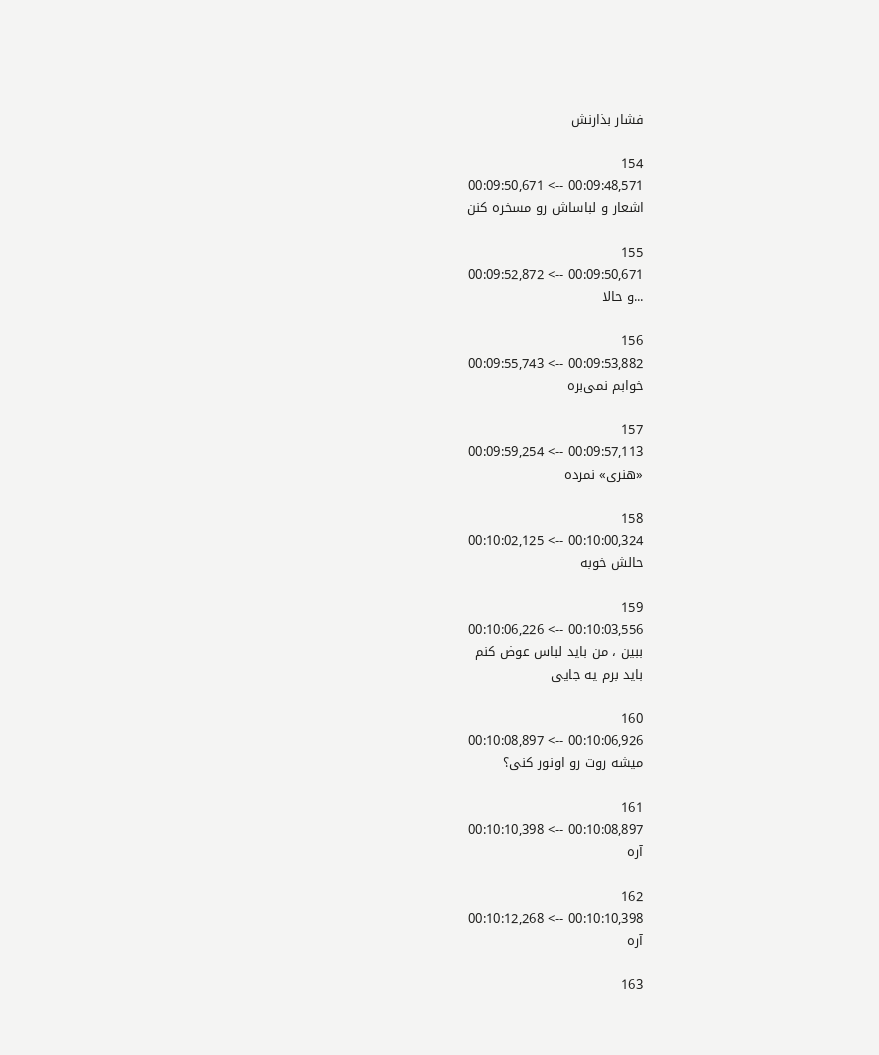فشار بذارنش

154
00:09:48,571 --> 00:09:50,671
اشعار و لباساش رو مسخره کنن

155
00:09:50,671 --> 00:09:52,872
...و حالا

156
00:09:53,882 --> 00:09:55,743
خوابم نمی‌بره

157
00:09:57,113 --> 00:09:59,254
«هنری» نمرده

158
00:10:00,324 --> 00:10:02,125
حالش خوبه

159
00:10:03,556 --> 00:10:06,226
ببین ، من باید لباس عوض کنم
باید برم یه جایی

160
00:10:06,926 --> 00:10:08,897
میشه روت رو اونور کنی؟

161
00:10:08,897 --> 00:10:10,398
آره

162
00:10:10,398 --> 00:10:12,268
آره

163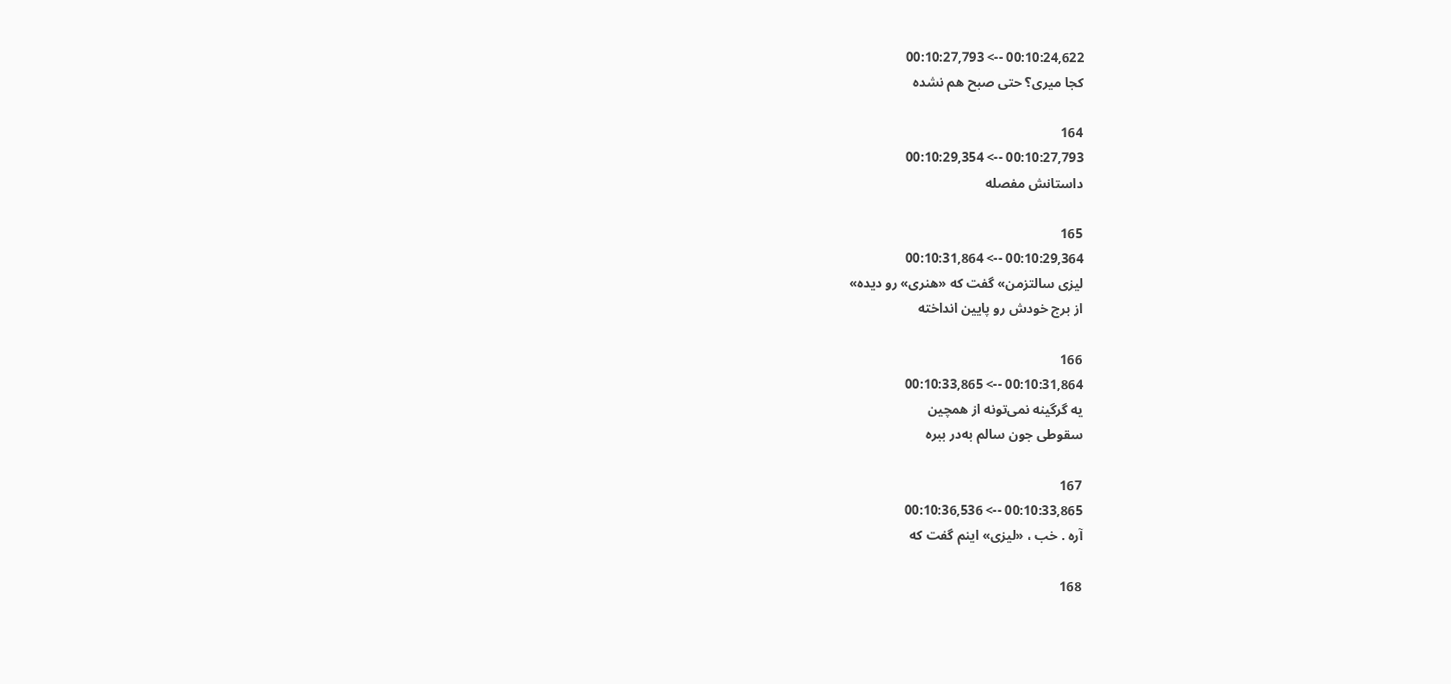00:10:24,622 --> 00:10:27,793
کجا میری؟ حتی صبح هم نشده

164
00:10:27,793 --> 00:10:29,354
داستانش مفصله

165
00:10:29,364 --> 00:10:31,864
لیزی سالتزمن» گفت که «هنری» رو دیده»
از برج خودش رو پایین انداخته

166
00:10:31,864 --> 00:10:33,865
یه گرگینه نمی‌تونه از همچین
سقوطی جون سالم به‌در ببره

167
00:10:33,865 --> 00:10:36,536
آره . خب ، «لیزی» اینم گفت که

168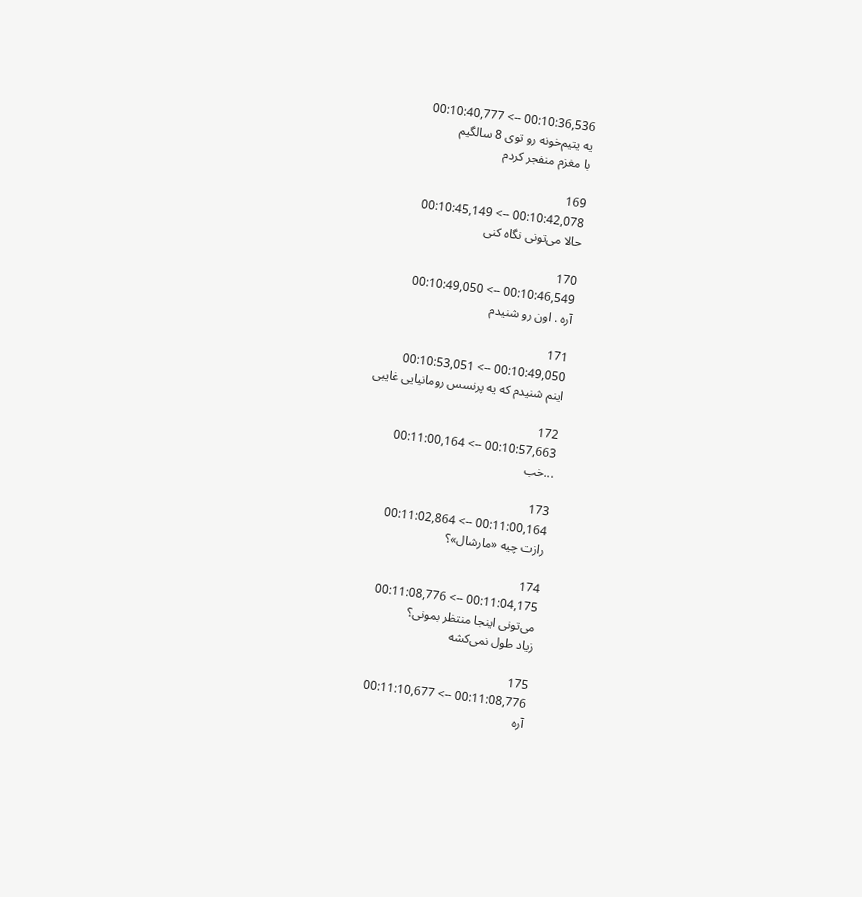00:10:36,536 --> 00:10:40,777
یه یتیم‌خونه رو توی 8 سالگیم
با مغزم منفجر کردم

169
00:10:42,078 --> 00:10:45,149
حالا می‌تونی نگاه کنی

170
00:10:46,549 --> 00:10:49,050
آره . اون رو شنیدم

171
00:10:49,050 --> 00:10:53,051
اینم شنیدم که یه پرنسس رومانیایی غایبی

172
00:10:57,663 --> 00:11:00,164
...خب

173
00:11:00,164 --> 00:11:02,864
رازت چیه «مارشال»؟

174
00:11:04,175 --> 00:11:08,776
می‌تونی اینجا منتظر بمونی؟
زیاد طول نمی‌کشه

175
00:11:08,776 --> 00:11:10,677
آره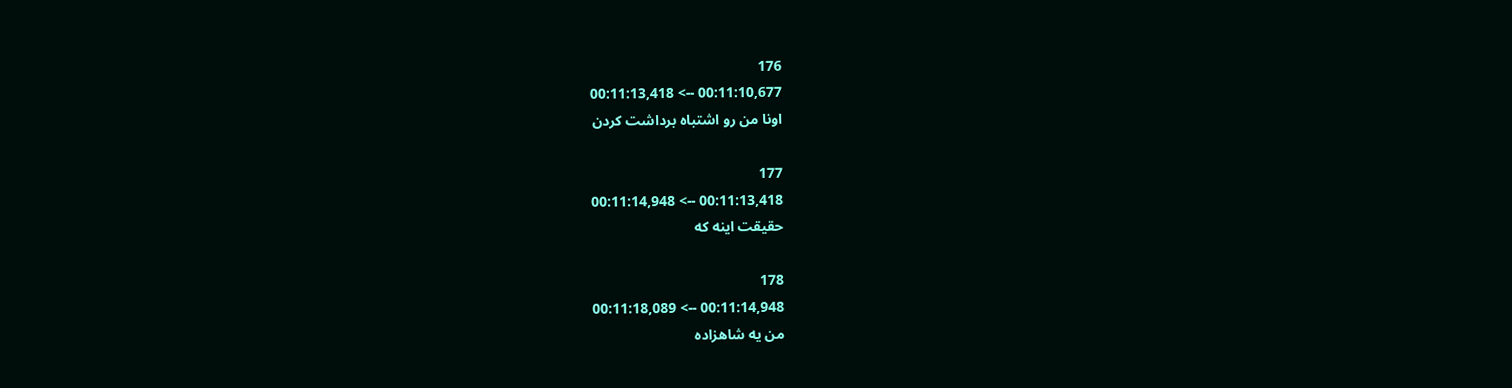176
00:11:10,677 --> 00:11:13,418
اونا من رو اشتباه برداشت کردن

177
00:11:13,418 --> 00:11:14,948
حقیقت اینه که

178
00:11:14,948 --> 00:11:18,089
من یه شاهزاده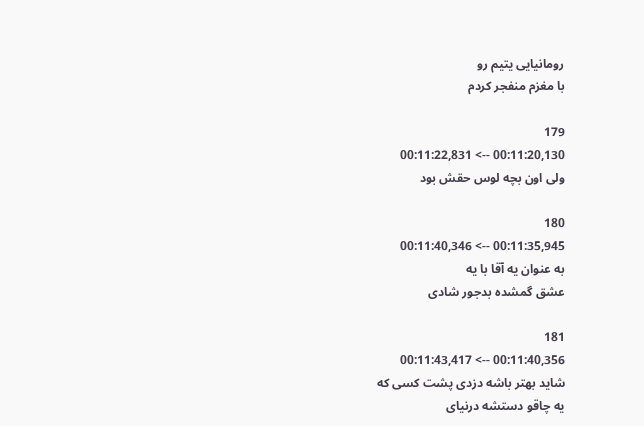رومانیایی یتیم رو
با مغزم منفجر کردم

179
00:11:20,130 --> 00:11:22,831
ولی اون بچه لوس حقش بود

180
00:11:35,945 --> 00:11:40,346
به عنوان یه آقا با یه
عشق گمشده بدجور شادی

181
00:11:40,356 --> 00:11:43,417
شاید بهتر باشه دزدی پشت کسی که
یه چاقو دستشه درنیای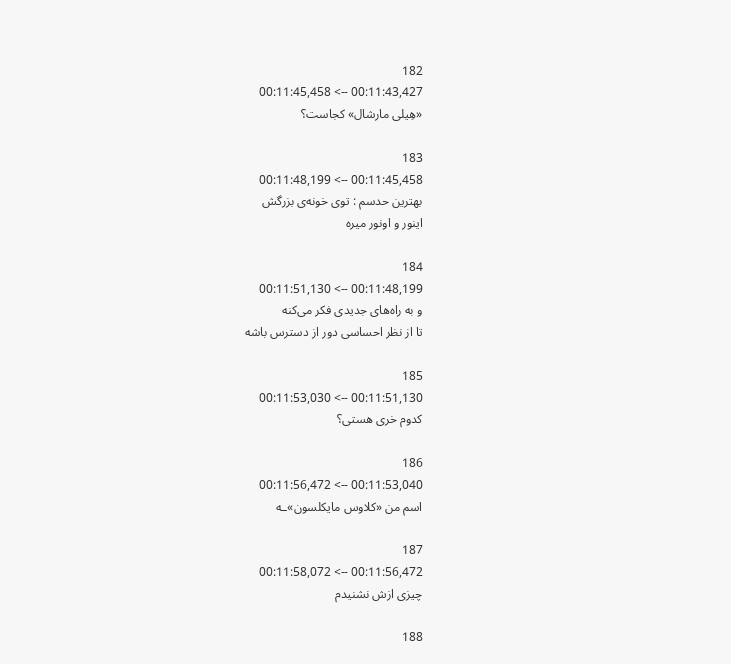182
00:11:43,427 --> 00:11:45,458
«هِیلی مارشال» کجاست؟

183
00:11:45,458 --> 00:11:48,199
بهترین حدسم : توی خونه‌ی بزرگش
اینور و اونور میره

184
00:11:48,199 --> 00:11:51,130
و به راه‌های جدیدی فکر می‌کنه
تا از نظر احساسی دور از دسترس باشه

185
00:11:51,130 --> 00:11:53,030
کدوم خری هستی؟

186
00:11:53,040 --> 00:11:56,472
اسم من «کلاوس مایکلسون»ـه

187
00:11:56,472 --> 00:11:58,072
چیزی ازش نشنیدم

188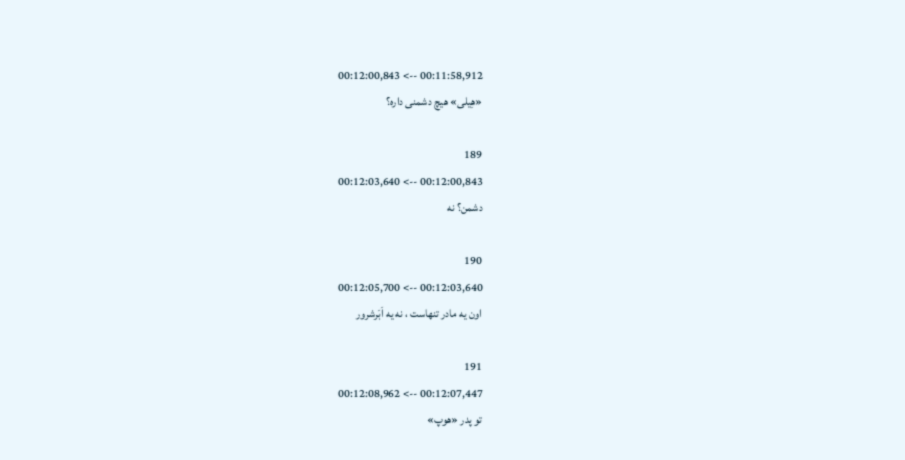00:11:58,912 --> 00:12:00,843
«هِیلی» هیچ دشمنی داره؟

189
00:12:00,843 --> 00:12:03,640
دشمن؟ نه

190
00:12:03,640 --> 00:12:05,700
اون یه مادر تنهاست ، نه یه اَبَرشرور

191
00:12:07,447 --> 00:12:08,962
تو پدر «هوپ»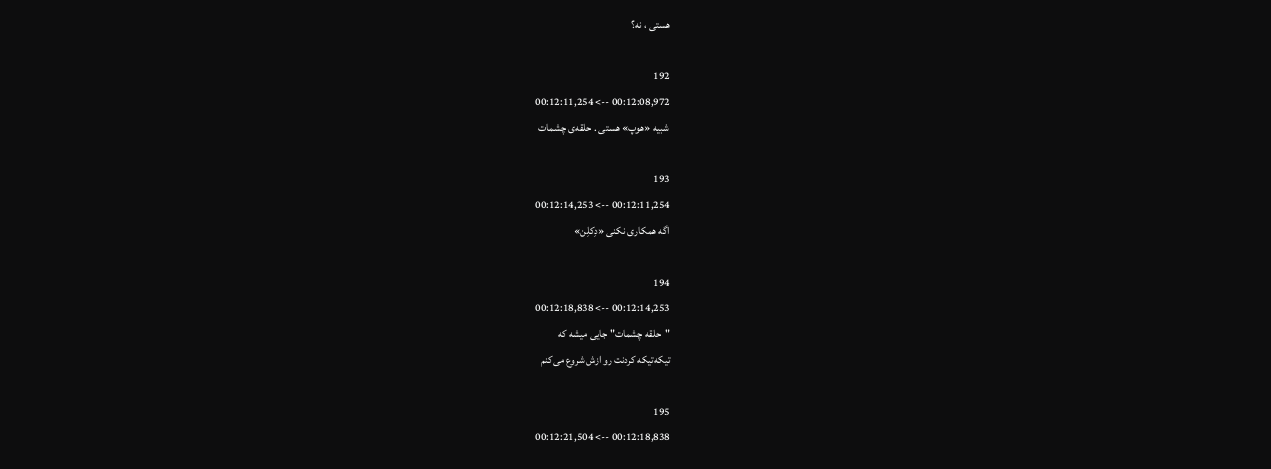هستی ، نه؟

192
00:12:08,972 --> 00:12:11,254
شبیه «هوپ» هستی . حلقه‌ی چشمات

193
00:12:11,254 --> 00:12:14,253
اگه همکاری نکنی «دِکلِن»

194
00:12:14,253 --> 00:12:18,838
"حلقه چشمات" جایی میشه که
تیکه‌تیکه کردنت رو ازش شروع می‌کنم

195
00:12:18,838 --> 00:12:21,504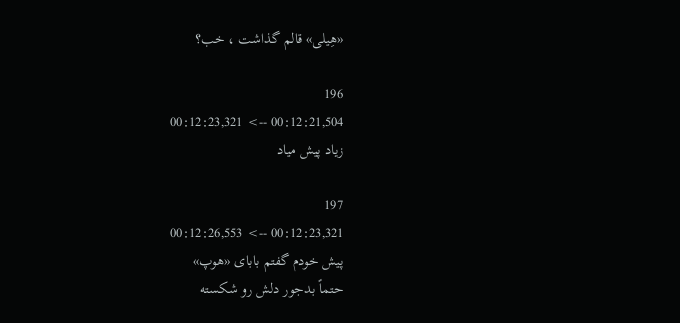«هِیلی» قالم گذاشت ، خب؟

196
00:12:21,504 --> 00:12:23,321
زیاد پیش میاد

197
00:12:23,321 --> 00:12:26,553
پیش خودم گفتم بابای «هوپ»
حتماً بدجور دلش رو شکسته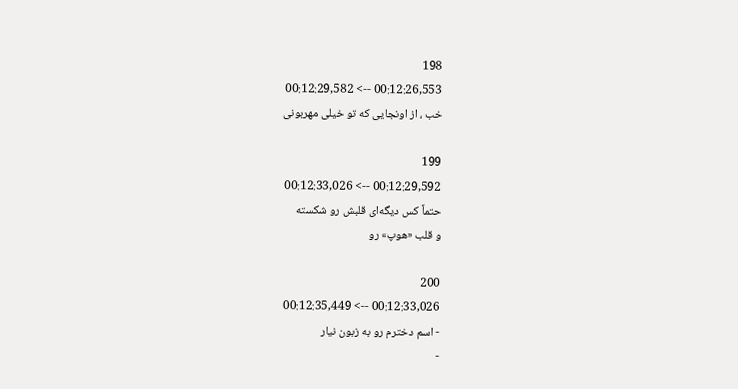198
00:12:26,553 --> 00:12:29,582
خب ، از اونجایی که تو خیلی مهربونی

199
00:12:29,592 --> 00:12:33,026
حتماً کس دیگه‌ای قلبش رو شکسته
و قلب «هوپ» رو

200
00:12:33,026 --> 00:12:35,449
- اسم دخترم رو به زبون نیار
-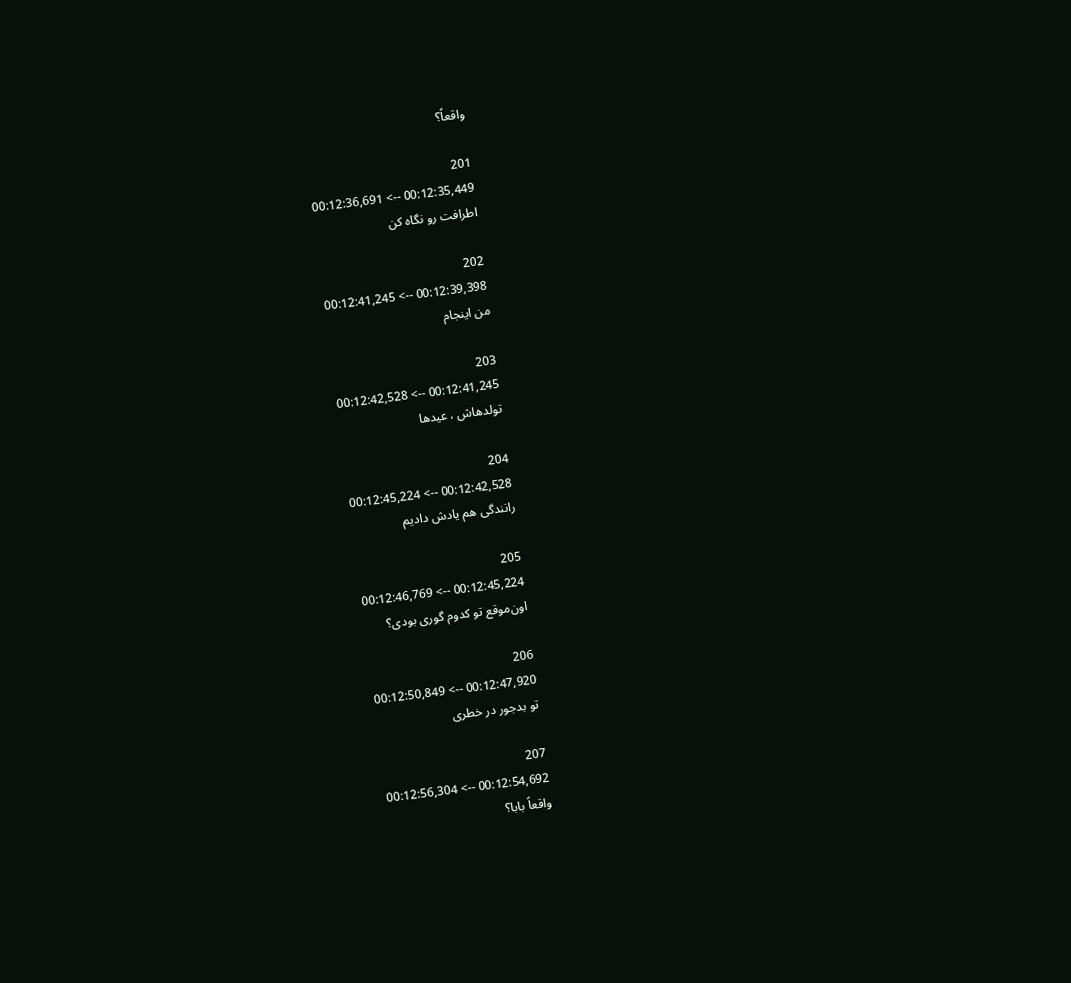واقعاً؟

201
00:12:35,449 --> 00:12:36,691
اطرافت رو نگاه کن

202
00:12:39,398 --> 00:12:41,245
من اینجام

203
00:12:41,245 --> 00:12:42,528
تولدهاش ، عیدها

204
00:12:42,528 --> 00:12:45,224
رانندگی هم یادش دادیم

205
00:12:45,224 --> 00:12:46,769
اون‌موقع تو کدوم گوری بودی؟

206
00:12:47,920 --> 00:12:50,849
تو بدجور در خطری

207
00:12:54,692 --> 00:12:56,304
واقعاً بابا؟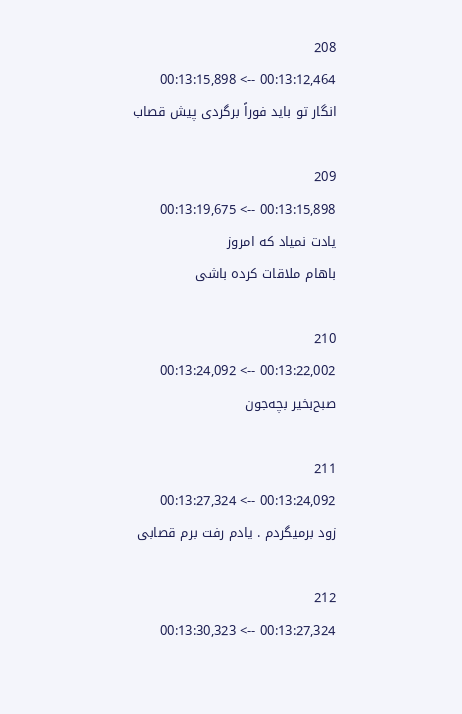208
00:13:12,464 --> 00:13:15,898
انگار تو باید فوراً برگردی پیش قصاب

209
00:13:15,898 --> 00:13:19,675
یادت نمیاد که امروز
باهام ملاقات کرده باشی

210
00:13:22,002 --> 00:13:24,092
صبح‌بخیر بچه‌جون

211
00:13:24,092 --> 00:13:27,324
زود برمیگردم . یادم رفت برم قصابی

212
00:13:27,324 --> 00:13:30,323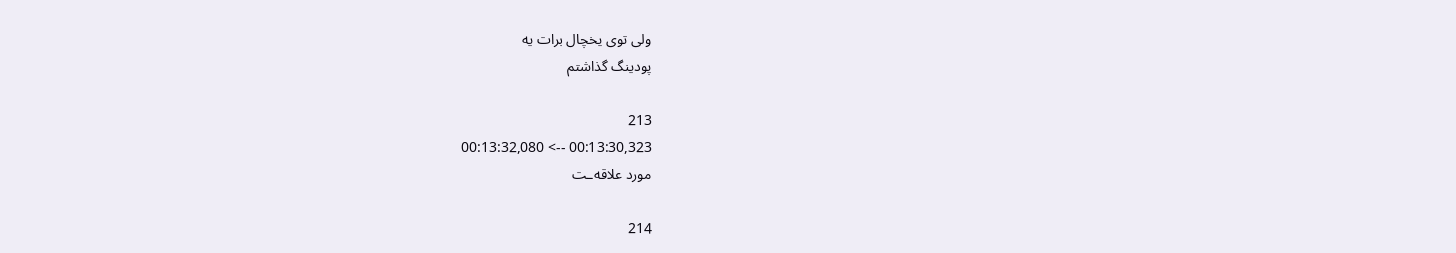ولی توی یخچال برات یه
پودینگ گذاشتم

213
00:13:30,323 --> 00:13:32,080
مورد علاقه‌ـت

214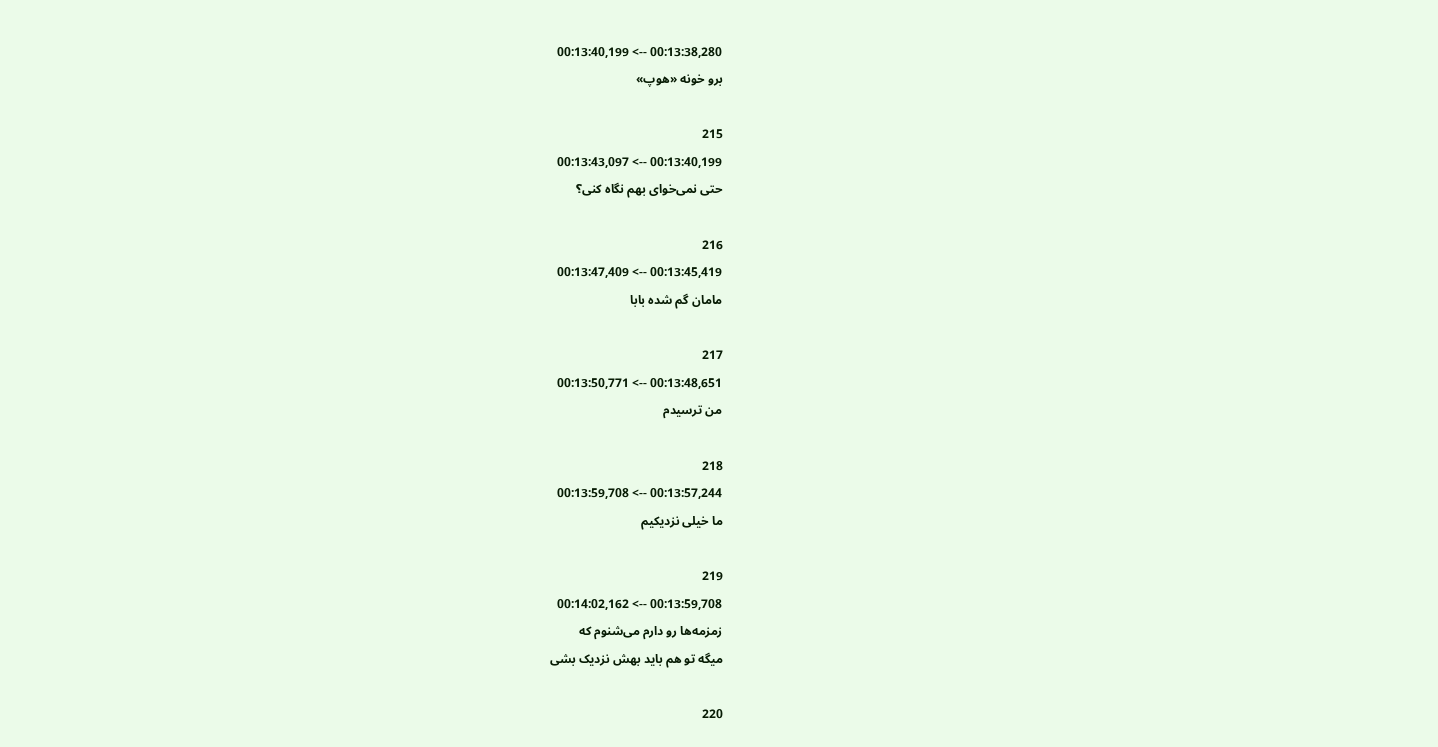00:13:38,280 --> 00:13:40,199
برو خونه «هوپ»

215
00:13:40,199 --> 00:13:43,097
حتی نمی‌خوای بهم نگاه کنی؟

216
00:13:45,419 --> 00:13:47,409
مامان گم شده بابا

217
00:13:48,651 --> 00:13:50,771
من ترسیدم

218
00:13:57,244 --> 00:13:59,708
ما خیلی نزدیکیم

219
00:13:59,708 --> 00:14:02,162
زمزمه‌ها رو دارم می‌شنوم که
میگه تو هم باید بهش نزدیک بشی

220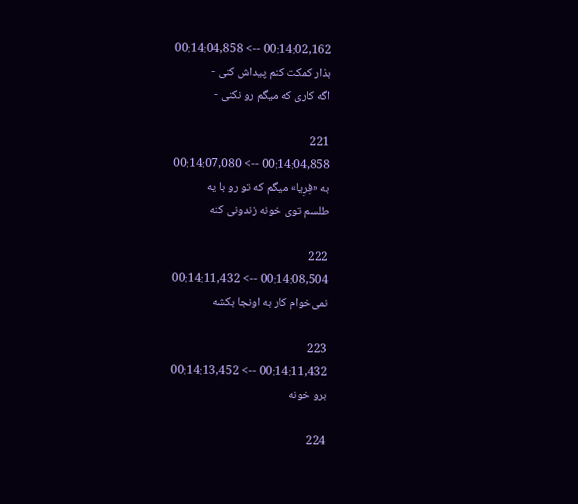00:14:02,162 --> 00:14:04,858
بذار کمکت کنم پیداش کنی -
اگه کاری که میگم رو نکنی -

221
00:14:04,858 --> 00:14:07,080
به «فِرِیا» میگم که تو رو با یه
طلسم توی خونه زندونی کنه

222
00:14:08,504 --> 00:14:11,432
نمی‌خوام کار به اونجا بکشه

223
00:14:11,432 --> 00:14:13,452
برو خونه

224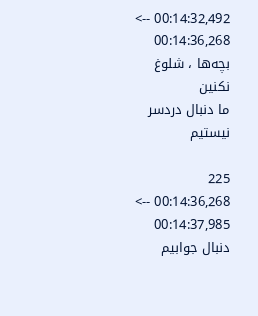00:14:32,492 --> 00:14:36,268
بچه‌ها ، شلوغ نکنین
ما دنبال دردسر نیستیم

225
00:14:36,268 --> 00:14:37,985
دنبال جوابیم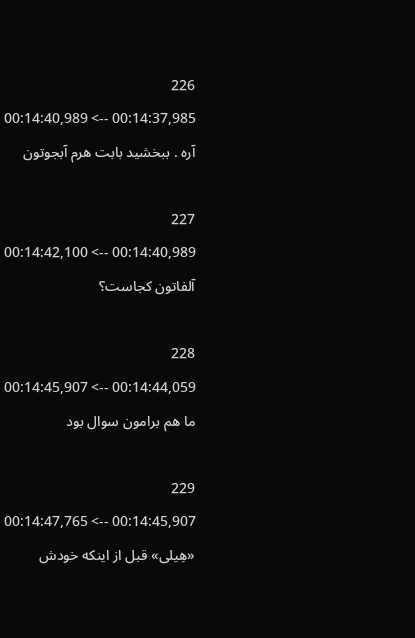226
00:14:37,985 --> 00:14:40,989
آره . ببخشید بابت هرم آبجوتون

227
00:14:40,989 --> 00:14:42,100
آلفاتون کجاست؟

228
00:14:44,059 --> 00:14:45,907
ما هم برامون سوال بود

229
00:14:45,907 --> 00:14:47,765
«هِیلی» قبل از اینکه خودش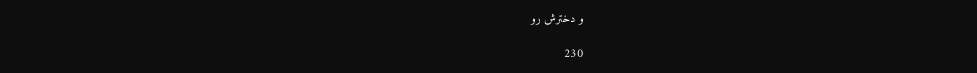و دخترش رو

230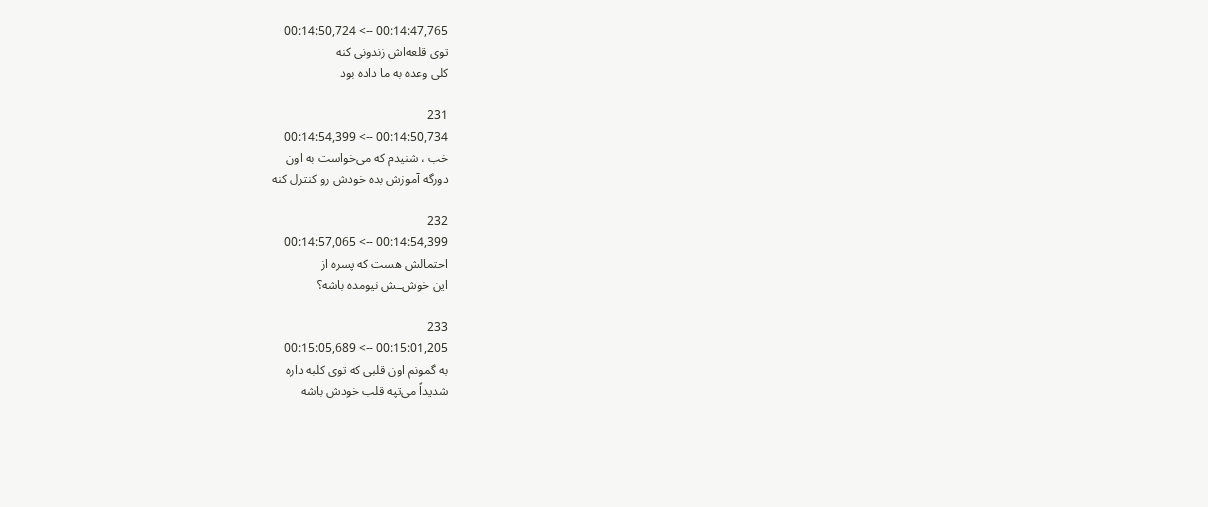00:14:47,765 --> 00:14:50,724
توی قلعه‌اش زندونی کنه
کلی وعده به ما داده بود

231
00:14:50,734 --> 00:14:54,399
خب ، شنیدم که می‌خواست به اون
دورگه آموزش بده خودش رو کنترل کنه

232
00:14:54,399 --> 00:14:57,065
احتمالش هست که پسره از
این خوش‌ـش نیومده باشه؟

233
00:15:01,205 --> 00:15:05,689
به گمونم اون قلبی که توی کلبه داره
شدیداً می‌تپه قلب خودش باشه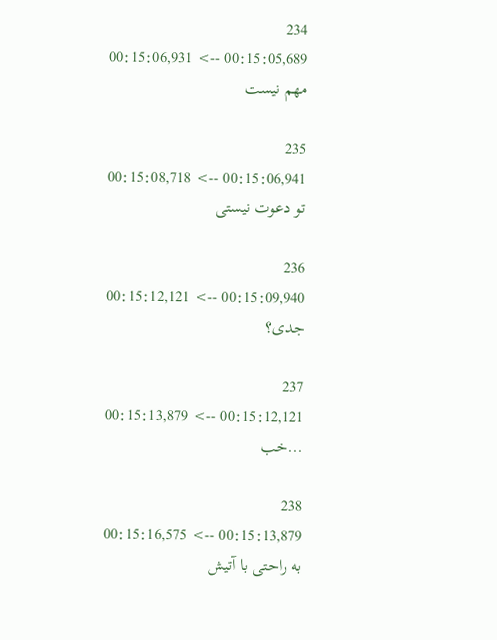234
00:15:05,689 --> 00:15:06,931
مهم نیست

235
00:15:06,941 --> 00:15:08,718
تو دعوت نیستی

236
00:15:09,940 --> 00:15:12,121
جدی؟

237
00:15:12,121 --> 00:15:13,879
...خب

238
00:15:13,879 --> 00:15:16,575
به راحتی با آتیش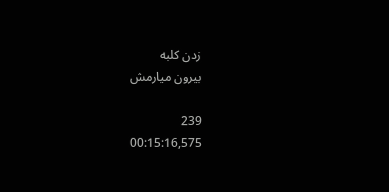زدن کلبه
بیرون میارمش

239
00:15:16,575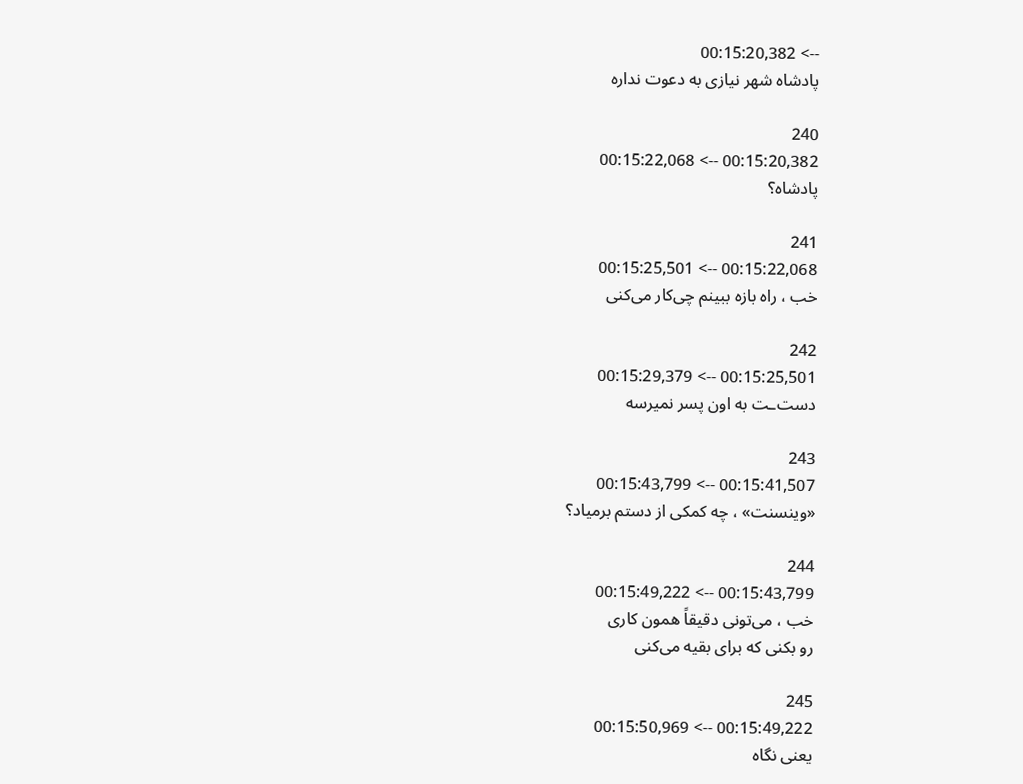--> 00:15:20,382
پادشاه شهر نیازی به دعوت نداره

240
00:15:20,382 --> 00:15:22,068
پادشاه؟

241
00:15:22,068 --> 00:15:25,501
خب ، راه بازه ببینم چی‌کار می‌کنی

242
00:15:25,501 --> 00:15:29,379
دست‌ـت به اون پسر نمیرسه

243
00:15:41,507 --> 00:15:43,799
«وینسنت» ، چه کمکی از دستم برمیاد؟

244
00:15:43,799 --> 00:15:49,222
خب ، می‌تونی دقیقاً همون کاری
رو بکنی که برای بقیه می‌کنی

245
00:15:49,222 --> 00:15:50,969
یعنی نگاه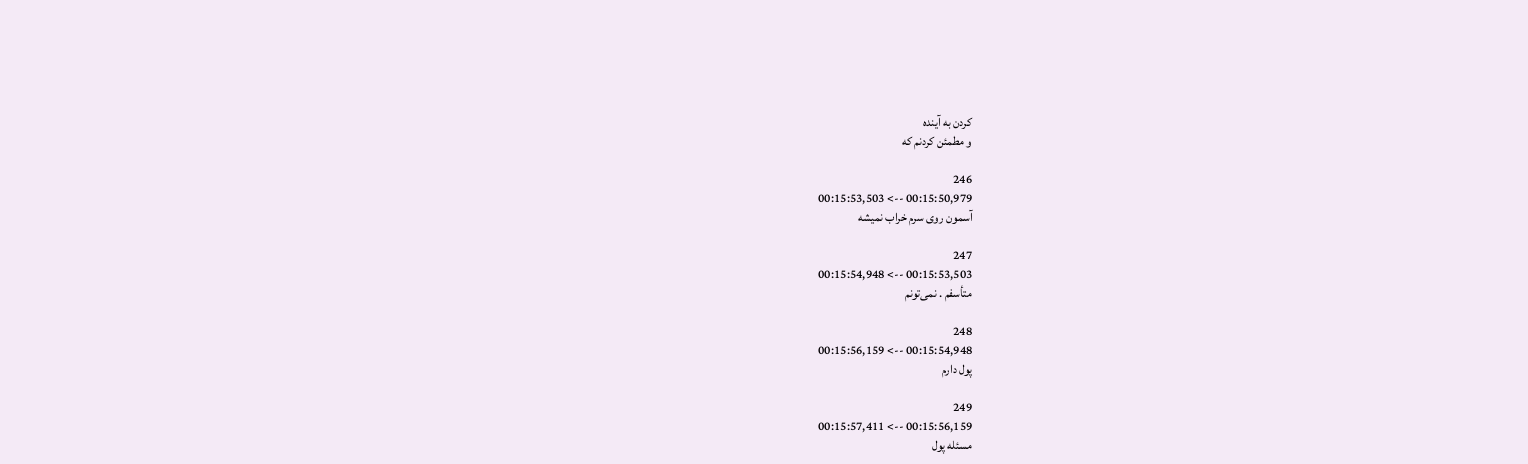کردن به آینده
و مطمئن کردنم که

246
00:15:50,979 --> 00:15:53,503
آسمون روی سرم خراب نمیشه

247
00:15:53,503 --> 00:15:54,948
متأسفم . نمی‌تونم

248
00:15:54,948 --> 00:15:56,159
پول دارم

249
00:15:56,159 --> 00:15:57,411
مسئله پول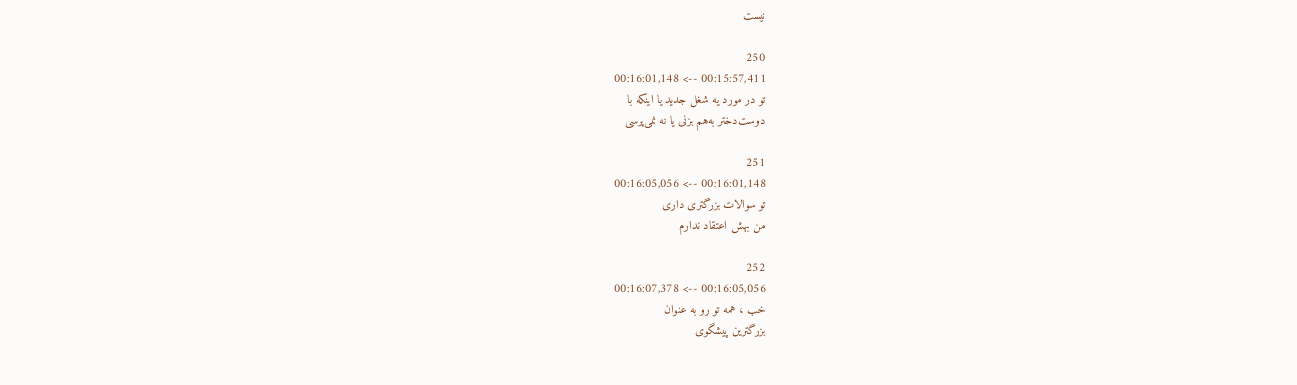نیست

250
00:15:57,411 --> 00:16:01,148
تو در مورد یه شغل جدید یا اینکه با
دوست‌دختر به‌هم بزنی یا نه نمی‌پرسی

251
00:16:01,148 --> 00:16:05,056
تو سوالات بزرگتری داری
من بهش اعتقاد ندارم

252
00:16:05,056 --> 00:16:07,378
خب ، همه تو رو به عنوان
بزرگترین پیشگوی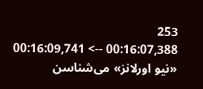253
00:16:07,388 --> 00:16:09,741
«نيو اورلانز» می‌شناسن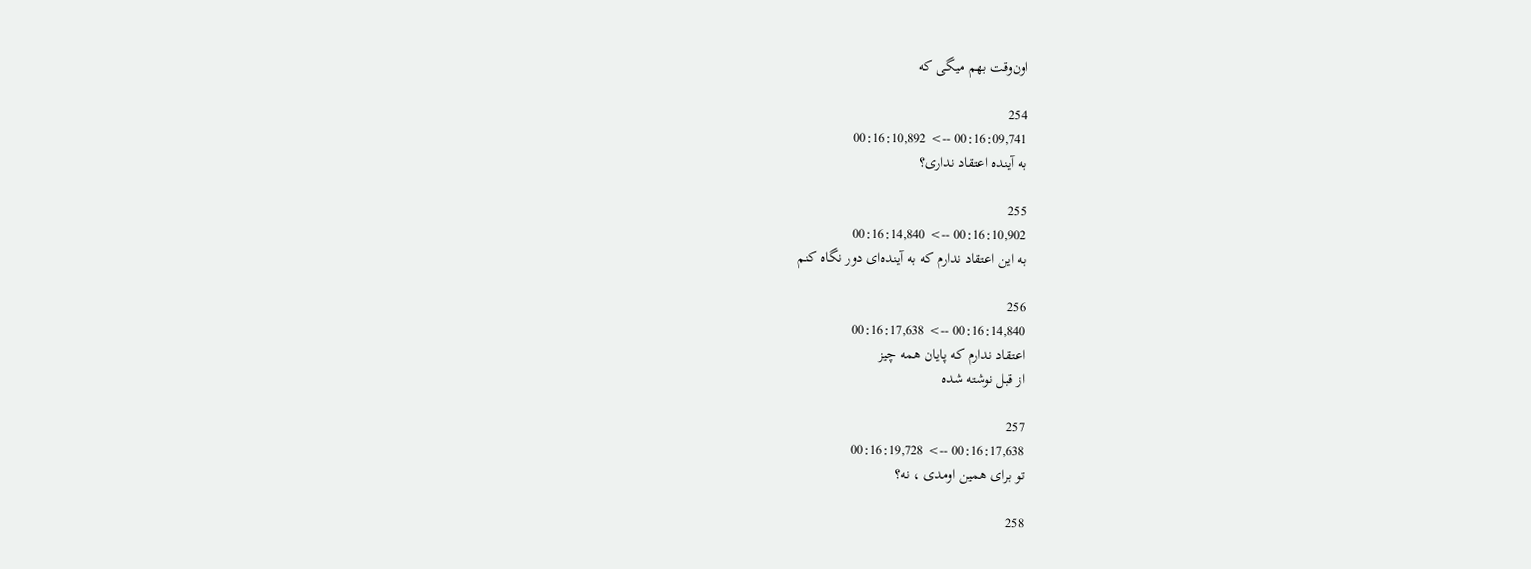اون‌وقت بهم میگی که

254
00:16:09,741 --> 00:16:10,892
به آینده اعتقاد نداری؟

255
00:16:10,902 --> 00:16:14,840
به این اعتقاد ندارم که به آینده‌ای دور نگاه کنم

256
00:16:14,840 --> 00:16:17,638
اعتقاد ندارم که پایان همه چیز
از قبل نوشته شده

257
00:16:17,638 --> 00:16:19,728
تو برای همین اومدی ، نه؟

258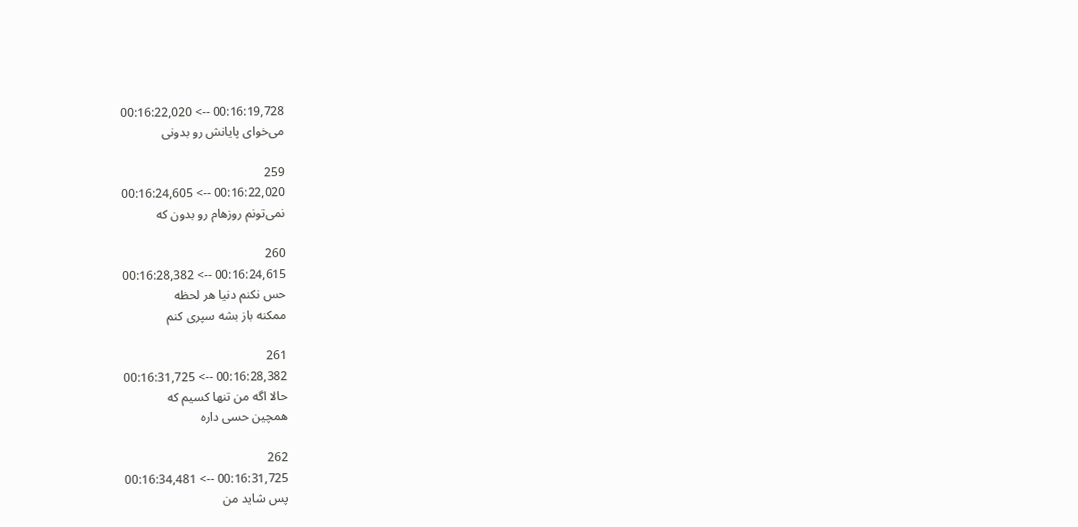00:16:19,728 --> 00:16:22,020
می‌خوای پایانش رو بدونی

259
00:16:22,020 --> 00:16:24,605
نمی‌تونم روزهام رو بدون که

260
00:16:24,615 --> 00:16:28,382
حس نکنم دنیا هر لحظه
ممکنه باز بشه سپری کنم

261
00:16:28,382 --> 00:16:31,725
حالا اگه من تنها کسیم که
همچین حسی داره

262
00:16:31,725 --> 00:16:34,481
پس شاید من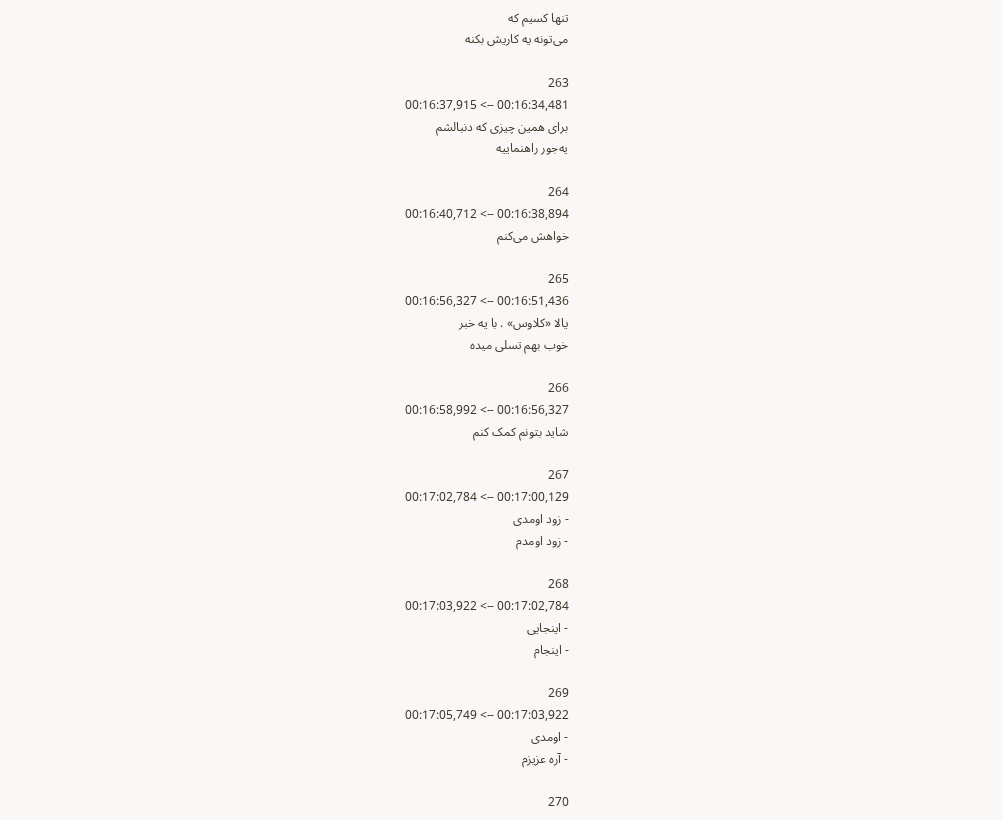تنها کسیم که
می‌تونه یه کاریش بکنه

263
00:16:34,481 --> 00:16:37,915
برای همین چیزی که دنبالشم
یه‌جور راهنماییه

264
00:16:38,894 --> 00:16:40,712
خواهش می‌کنم

265
00:16:51,436 --> 00:16:56,327
یالا «کلاوس» . با یه خبر
خوب بهم تسلی میده

266
00:16:56,327 --> 00:16:58,992
شاید بتونم کمک کنم

267
00:17:00,129 --> 00:17:02,784
- زود اومدی
- زود اومدم

268
00:17:02,784 --> 00:17:03,922
- اینجایی
- اینجام

269
00:17:03,922 --> 00:17:05,749
- اومدی
- آره عزیزم

270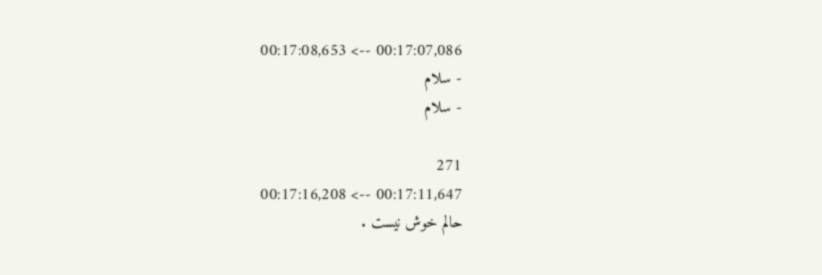00:17:07,086 --> 00:17:08,653
- سلام
- سلام

271
00:17:11,647 --> 00:17:16,208
حالم خوش نیست .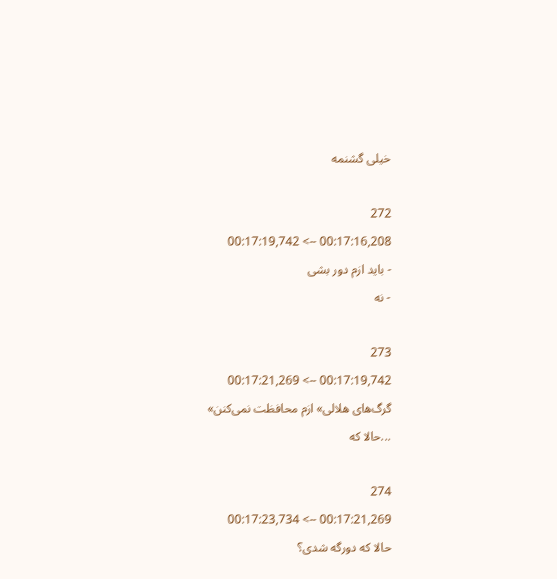خیلی گشنمه

272
00:17:16,208 --> 00:17:19,742
- باید ازم دور بشی
- نه

273
00:17:19,742 --> 00:17:21,269
گرگ‌های هلالی» ازم محافظت نمی‌کنن»
...حالا که

274
00:17:21,269 --> 00:17:23,734
حالا که دورگه شدی؟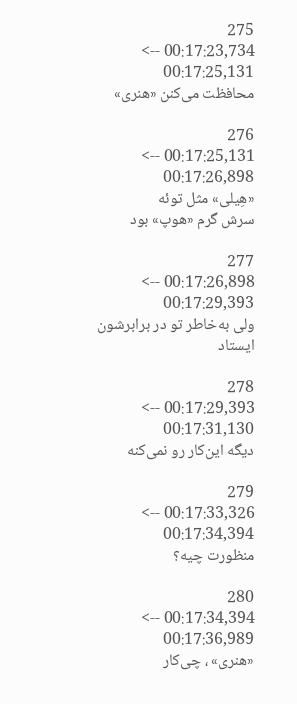275
00:17:23,734 --> 00:17:25,131
محافظت می‌کنن «هنری»

276
00:17:25,131 --> 00:17:26,898
«هِیلی» مثل توئه
سرش گرم «هوپ» بود

277
00:17:26,898 --> 00:17:29,393
ولی به‌خاطر تو در برابرشون ایستاد

278
00:17:29,393 --> 00:17:31,130
دیگه این‌کار رو نمی‌کنه

279
00:17:33,326 --> 00:17:34,394
منظورت چیه؟

280
00:17:34,394 --> 00:17:36,989
«هنری» ، چی‌کار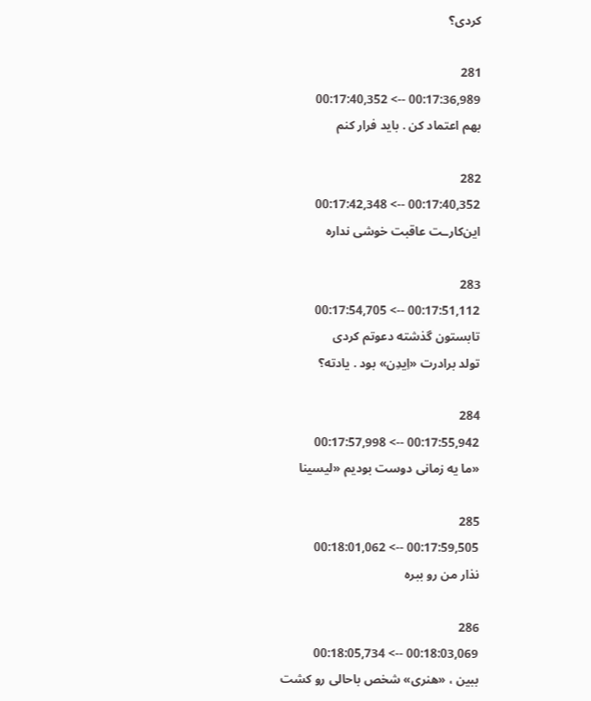کردی؟

281
00:17:36,989 --> 00:17:40,352
بهم اعتماد کن . باید فرار کنم

282
00:17:40,352 --> 00:17:42,348
این‌کارـت عاقبت خوشی نداره

283
00:17:51,112 --> 00:17:54,705
تابستون گذشته دعوتم کردی
تولد برادرت «اِیدِن» بود . یادته؟

284
00:17:55,942 --> 00:17:57,998
«ما یه زمانی دوست بودیم «لیسینا

285
00:17:59,505 --> 00:18:01,062
نذار من رو ببره

286
00:18:03,069 --> 00:18:05,734
ببین ، «هنری» شخص باحالی رو کشت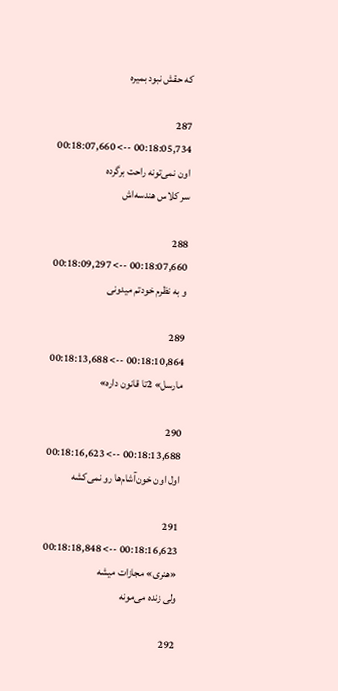که حقش نبود بمیره

287
00:18:05,734 --> 00:18:07,660
اون نمی‌تونه راحت برگرده
سر کلاس هندسه‌اش

288
00:18:07,660 --> 00:18:09,297
و به نظرم خودتم میدونی

289
00:18:10,864 --> 00:18:13,688
مارسل» 2تا قانون داره»

290
00:18:13,688 --> 00:18:16,623
اول اون خون‌آشام‌ها رو نمی‌کشه

291
00:18:16,623 --> 00:18:18,848
«هنری» مجازات میشه
ولی زنده می‌مونه

292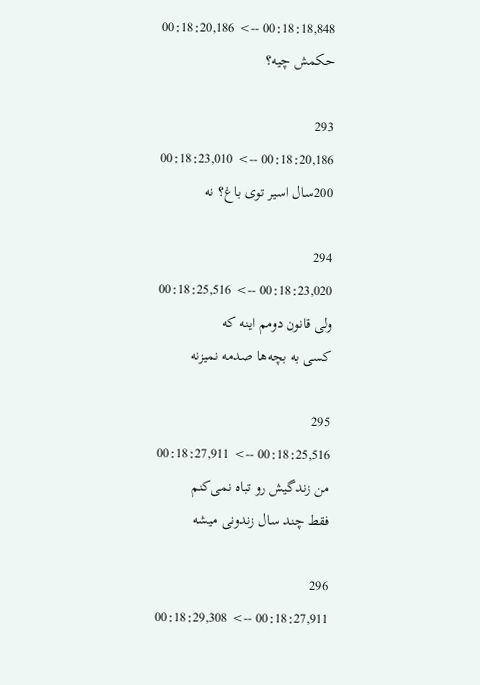00:18:18,848 --> 00:18:20,186
حکمش چیه؟

293
00:18:20,186 --> 00:18:23,010
200سال اسیر توی باغ؟ نه

294
00:18:23,020 --> 00:18:25,516
ولی قانون دومم اینه که
کسی به بچه‌ها صدمه نمیزنه

295
00:18:25,516 --> 00:18:27,911
من زندگیش رو تباه نمی‌کنم
فقط چند سال زندونی میشه

296
00:18:27,911 --> 00:18:29,308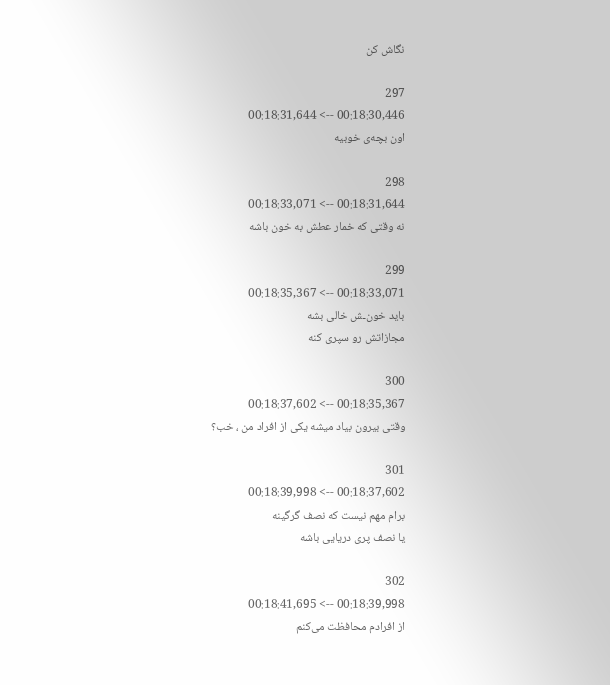نگاش کن

297
00:18:30,446 --> 00:18:31,644
اون بچه‌ی خوبیه

298
00:18:31,644 --> 00:18:33,071
نه وقتی که خمار عطش به خون باشه

299
00:18:33,071 --> 00:18:35,367
باید خون‌ـش خالی بشه
مجازاتش رو سپری کنه

300
00:18:35,367 --> 00:18:37,602
وقتی بیرون بیاد میشه یکی از افراد من ، خب؟

301
00:18:37,602 --> 00:18:39,998
برام مهم نیست که نصف گرگینه
یا نصف پری دریایی باشه

302
00:18:39,998 --> 00:18:41,695
از افرادم محافظت می‌کنم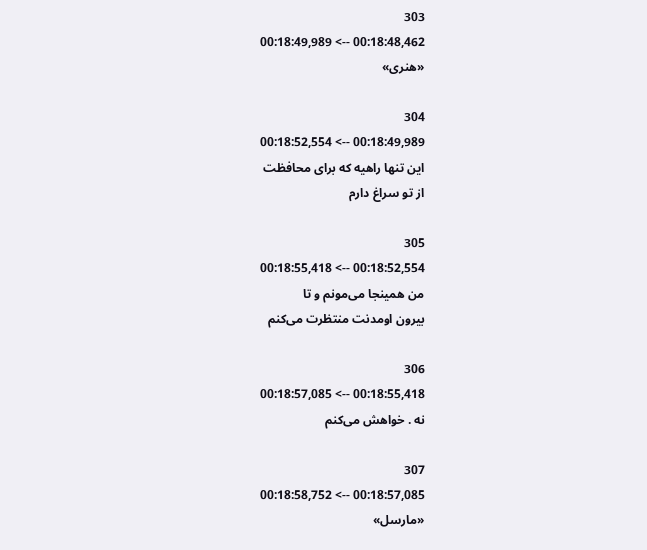303
00:18:48,462 --> 00:18:49,989
«هنری»

304
00:18:49,989 --> 00:18:52,554
این تنها راهیه که برای محافظت
از تو سراغ دارم

305
00:18:52,554 --> 00:18:55,418
من همینجا می‌مونم و تا
بیرون اومدنت منتظرت می‌کنم

306
00:18:55,418 --> 00:18:57,085
نه . خواهش می‌کنم

307
00:18:57,085 --> 00:18:58,752
«مارسل»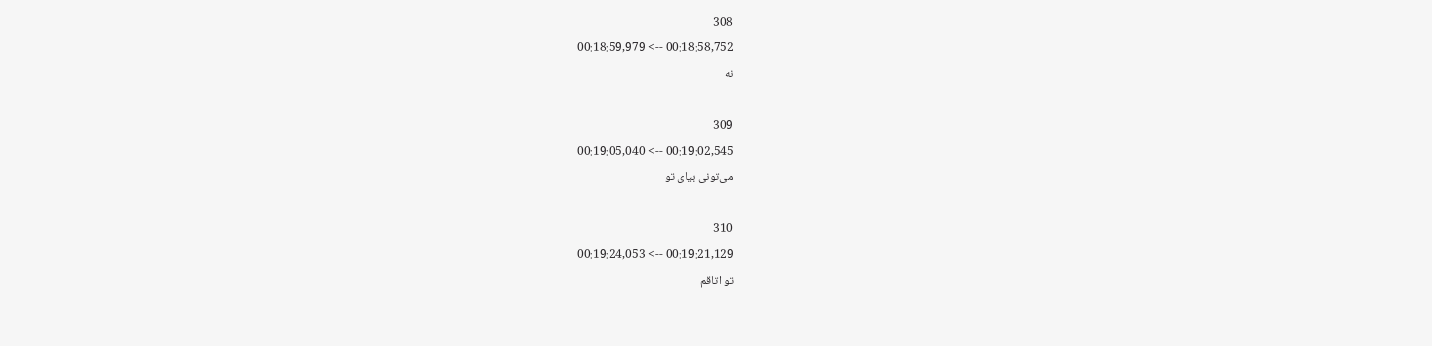308
00:18:58,752 --> 00:18:59,979
نه

309
00:19:02,545 --> 00:19:05,040
می‌تونی بیای تو

310
00:19:21,129 --> 00:19:24,053
تو اتاقم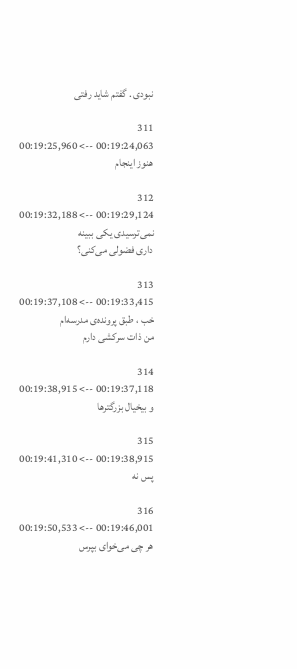نبودی . گفتم شاید رفتی

311
00:19:24,063 --> 00:19:25,960
هنوز اینجام

312
00:19:29,124 --> 00:19:32,188
نمی‌ترسیدی یکی ببینه
داری فضولی می‌کنی؟

313
00:19:33,415 --> 00:19:37,108
خب ، طبق پرونده‌ی مدرسه‌ام
من ذات سرکشی دارم

314
00:19:37,118 --> 00:19:38,915
و بیخیال بزرگترها

315
00:19:38,915 --> 00:19:41,310
پس نه

316
00:19:46,001 --> 00:19:50,533
هر چی می‌خوای بپرس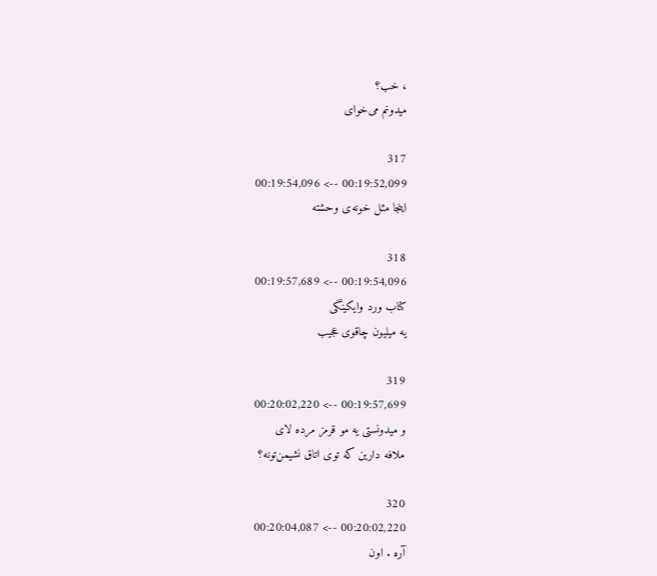، خب؟
میدونم می‌خوای

317
00:19:52,099 --> 00:19:54,096
اینجا مثل خونه‌ی وحشته

318
00:19:54,096 --> 00:19:57,689
کتاب ورد وایکینگی
یه میلیون چاقوی عجیب

319
00:19:57,699 --> 00:20:02,220
و میدونستی یه مو قرمز مرده لای
ملافه دارین که توی اتاق نشیمن‌تونه؟

320
00:20:02,220 --> 00:20:04,087
آره . اون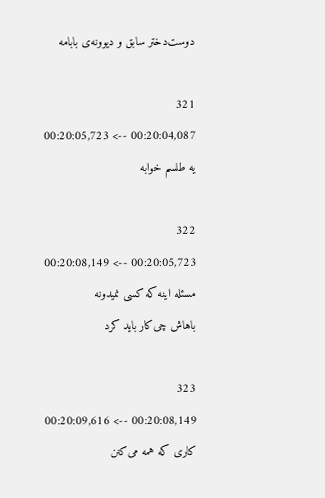دوست‌دختر سابق و دیوونه‌ی بابامه

321
00:20:04,087 --> 00:20:05,723
یه طلسم خوابه

322
00:20:05,723 --> 00:20:08,149
مسئله اینه که کسی نمیدونه
باهاش چی‌کار باید کرد

323
00:20:08,149 --> 00:20:09,616
کاری که همه می‌کنن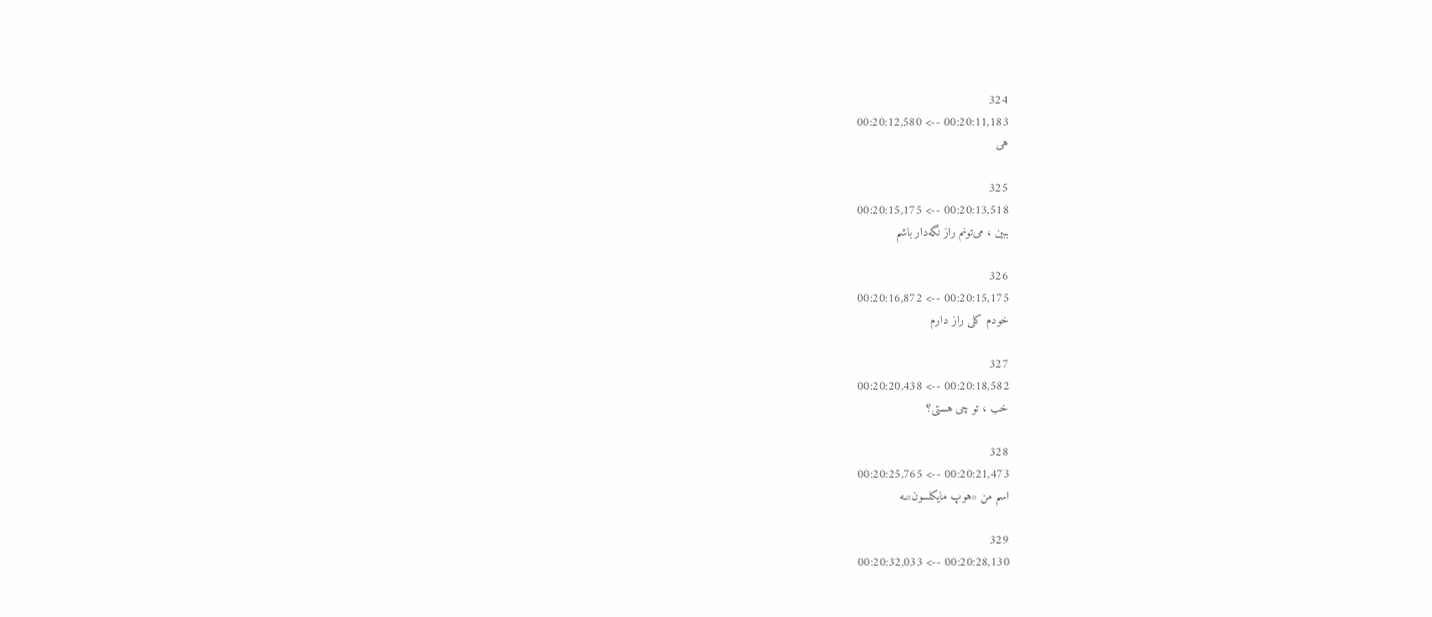324
00:20:11,183 --> 00:20:12,580
هی

325
00:20:13,518 --> 00:20:15,175
ببین ، می‌تونم راز نگه‌دار باشم

326
00:20:15,175 --> 00:20:16,872
خودم کلی راز دارم

327
00:20:18,582 --> 00:20:20,438
خب ، تو چی هستی؟

328
00:20:21,473 --> 00:20:25,765
اسم من «هوپ مایکلسون»ـه

329
00:20:28,130 --> 00:20:32,033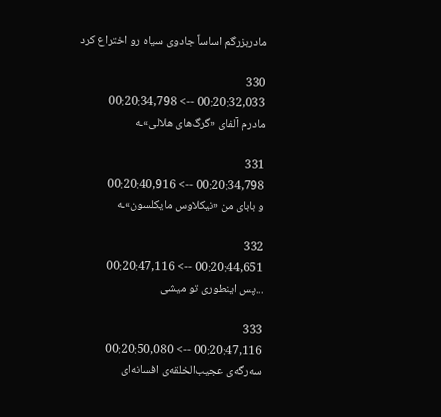مادربزرگم اساساً جادوی سیاه رو اختراع کرد

330
00:20:32,033 --> 00:20:34,798
مادرم آلفای «گرگ‌های هلالی»ـه

331
00:20:34,798 --> 00:20:40,916
و بابای من «نیکلاوس مایکلسون»ـه

332
00:20:44,651 --> 00:20:47,116
...پس اینطوری تو میشی

333
00:20:47,116 --> 00:20:50,080
سه‌رگه‌ی عجیب‌الخلقه‌ی افسانه‌ای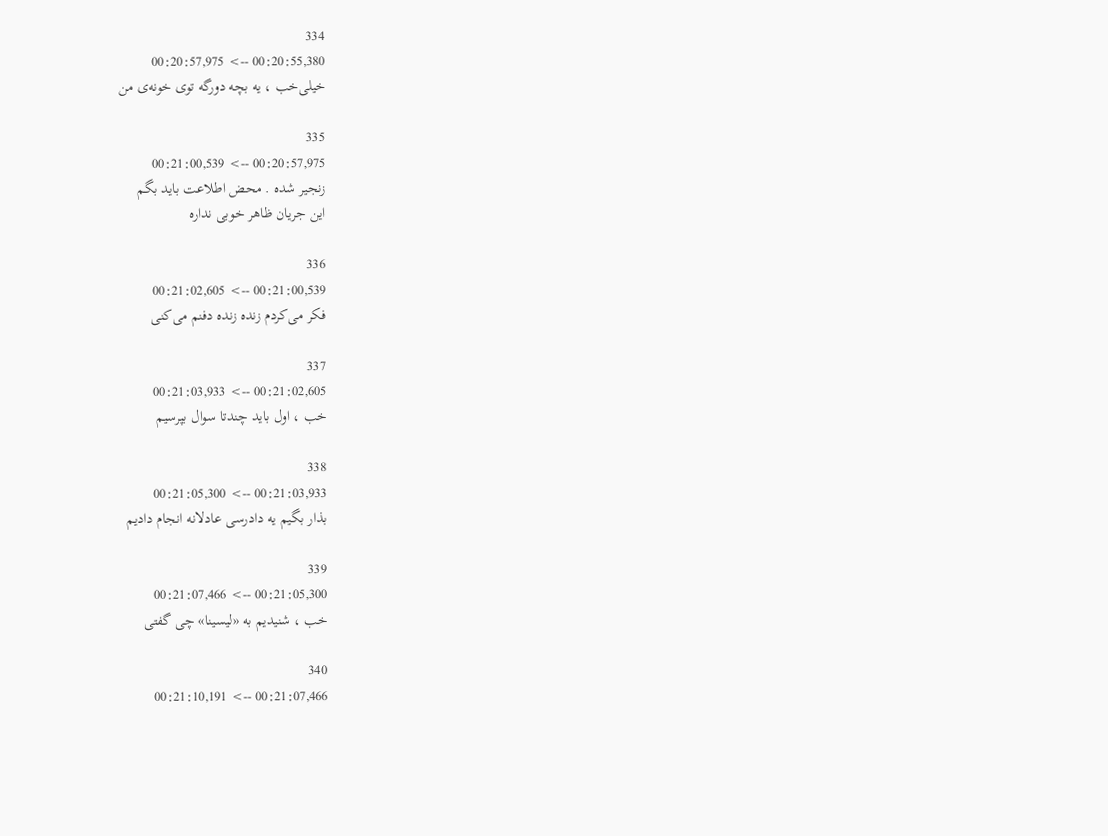334
00:20:55,380 --> 00:20:57,975
خیلی‌خب ، یه بچه دورگه توی خونه‌ی من

335
00:20:57,975 --> 00:21:00,539
زنجیر شده . محض اطلاعت باید بگم
این جریان ظاهر خوبی نداره

336
00:21:00,539 --> 00:21:02,605
فکر می‌کردم زنده زنده دفنم می‌کنی

337
00:21:02,605 --> 00:21:03,933
خب ، اول باید چندتا سوال بپرسیم

338
00:21:03,933 --> 00:21:05,300
بذار بگیم یه دادرسی عادلانه انجام دادیم

339
00:21:05,300 --> 00:21:07,466
خب ، شنیدیم به «لیسینا» چی گفتی

340
00:21:07,466 --> 00:21:10,191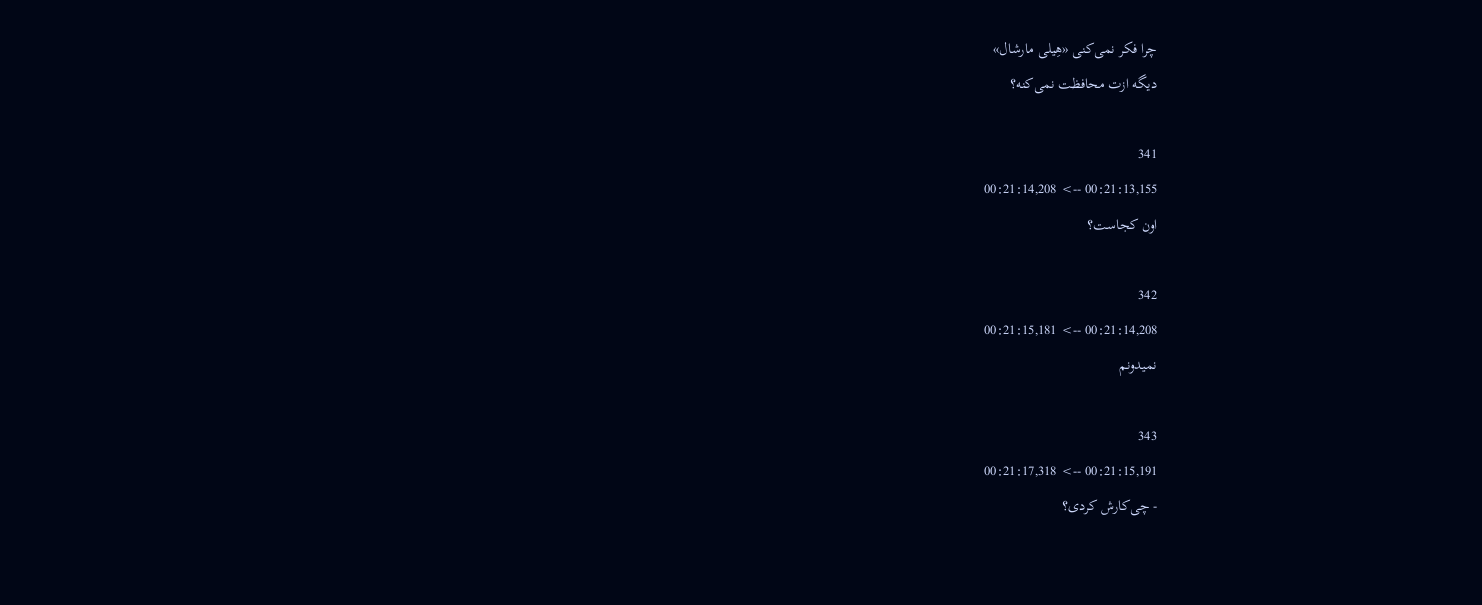چرا فکر نمی‌کنی «هِیلی مارشال»
دیگه ازت محافظت نمی‌کنه؟

341
00:21:13,155 --> 00:21:14,208
اون کجاست؟

342
00:21:14,208 --> 00:21:15,181
نمیدونم

343
00:21:15,191 --> 00:21:17,318
- چی‌کارش کردی؟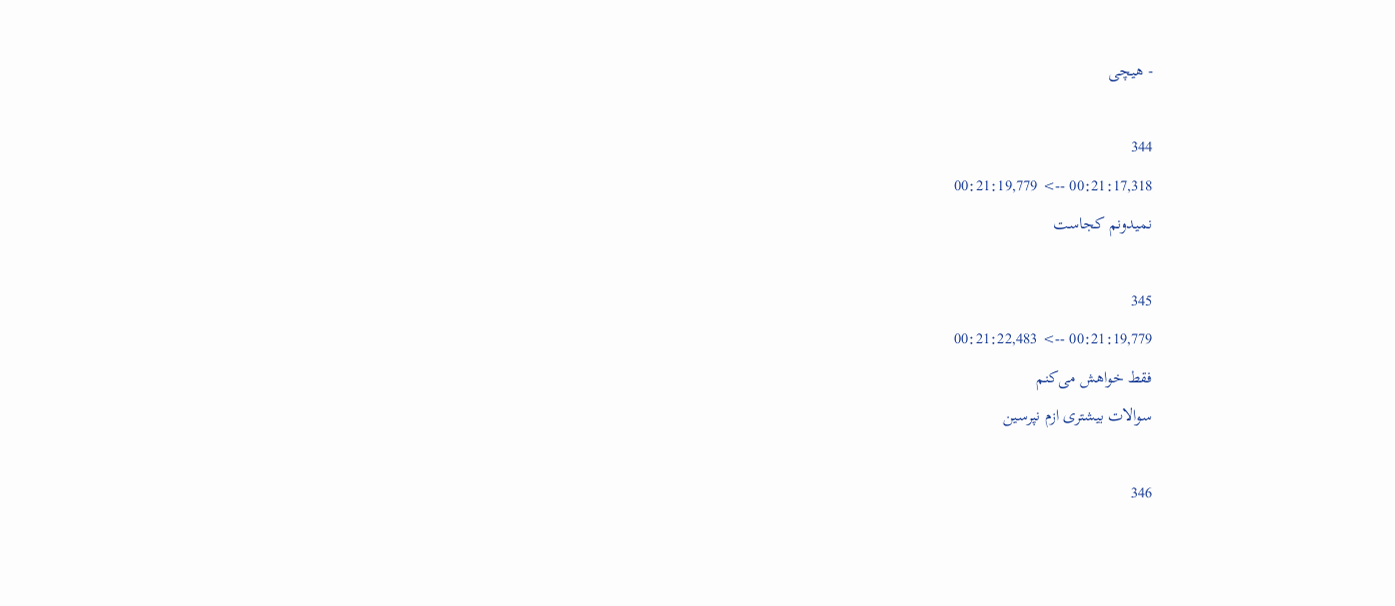- هیچی

344
00:21:17,318 --> 00:21:19,779
نمیدونم کجاست

345
00:21:19,779 --> 00:21:22,483
فقط خواهش می‌کنم
سوالات بیشتری ازم نپرسین

346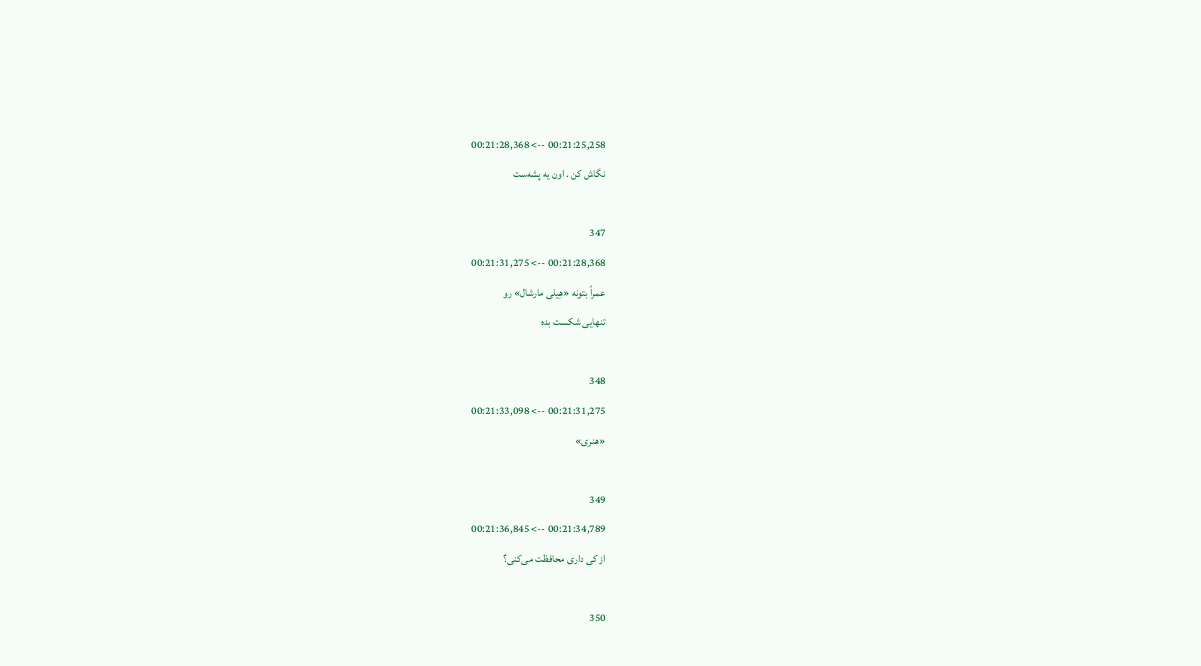00:21:25,258 --> 00:21:28,368
نگاش کن . اون یه پشه‌ست

347
00:21:28,368 --> 00:21:31,275
عمراً بتونه «هِیلی مارشال» رو
تنهایی شکست بده

348
00:21:31,275 --> 00:21:33,098
«هنری»

349
00:21:34,789 --> 00:21:36,845
از کی داری محافظت می‌کنی؟

350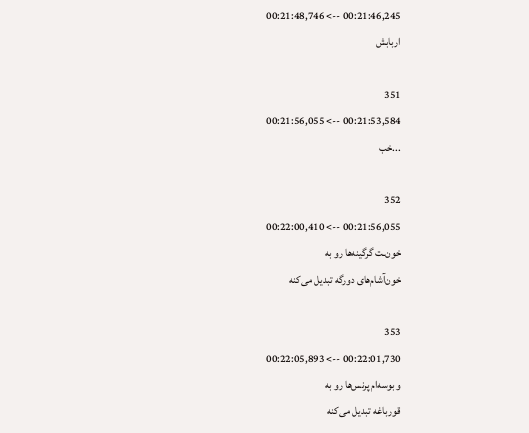00:21:46,245 --> 00:21:48,746
اربابش

351
00:21:53,584 --> 00:21:56,055
...خب

352
00:21:56,055 --> 00:22:00,410
خون‌ـت گرگینه‌ها رو به
خون‌آشام‌های دورگه تبدیل می‌کنه

353
00:22:01,730 --> 00:22:05,893
و بوسه‌ام پرنس‌ها رو به
قورباغه تبدیل می‌کنه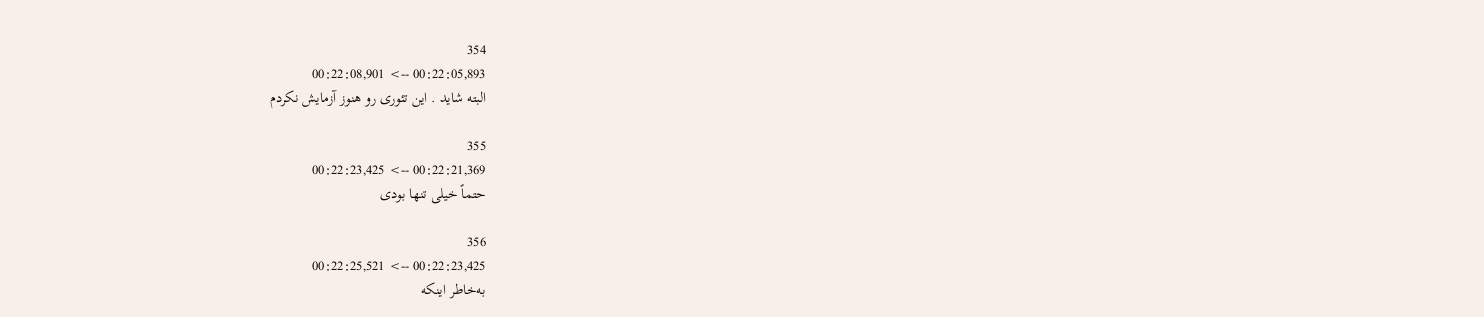354
00:22:05,893 --> 00:22:08,901
البته شاید . این تئوری رو هنوز آزمایش نکردم

355
00:22:21,369 --> 00:22:23,425
حتماً خیلی تنها بودی

356
00:22:23,425 --> 00:22:25,521
به‌خاطر اینکه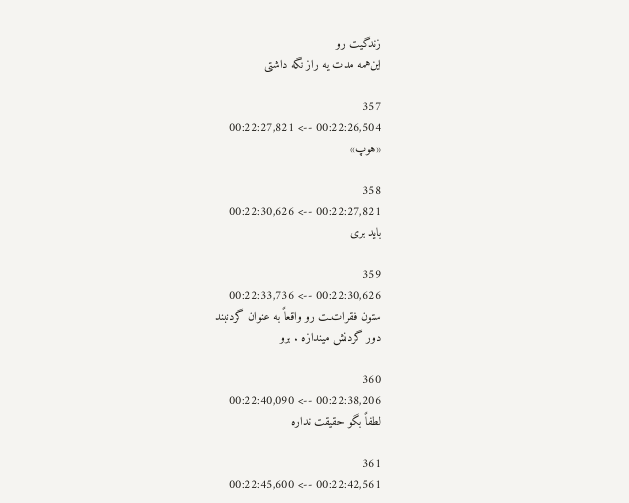زندگیت رو
این‌همه مدت یه راز نگه داشتی

357
00:22:26,504 --> 00:22:27,821
«هوپ»

358
00:22:27,821 --> 00:22:30,626
باید بری

359
00:22:30,626 --> 00:22:33,736
ستون فقرات‌ـت رو واقعاً به عنوان گردنبند
دور گردنش میندازه . برو

360
00:22:38,206 --> 00:22:40,090
لطفاً بگو حقیقت نداره

361
00:22:42,561 --> 00:22:45,600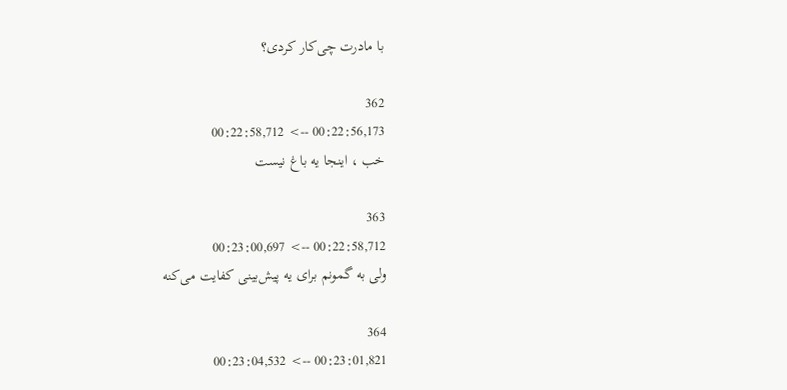با مادرت چی‌کار کردی؟

362
00:22:56,173 --> 00:22:58,712
خب ، اینجا یه باغ نیست

363
00:22:58,712 --> 00:23:00,697
ولی به گمونم برای یه پیش‌بینی کفایت می‌کنه

364
00:23:01,821 --> 00:23:04,532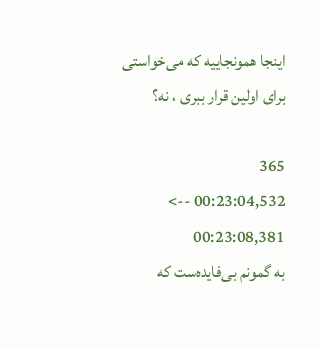اینجا همونجاییه که می‌خواستی
برای اولین قرار ببری ، نه؟

365
00:23:04,532 --> 00:23:08,381
به گمونم بی‌فایده‌ست که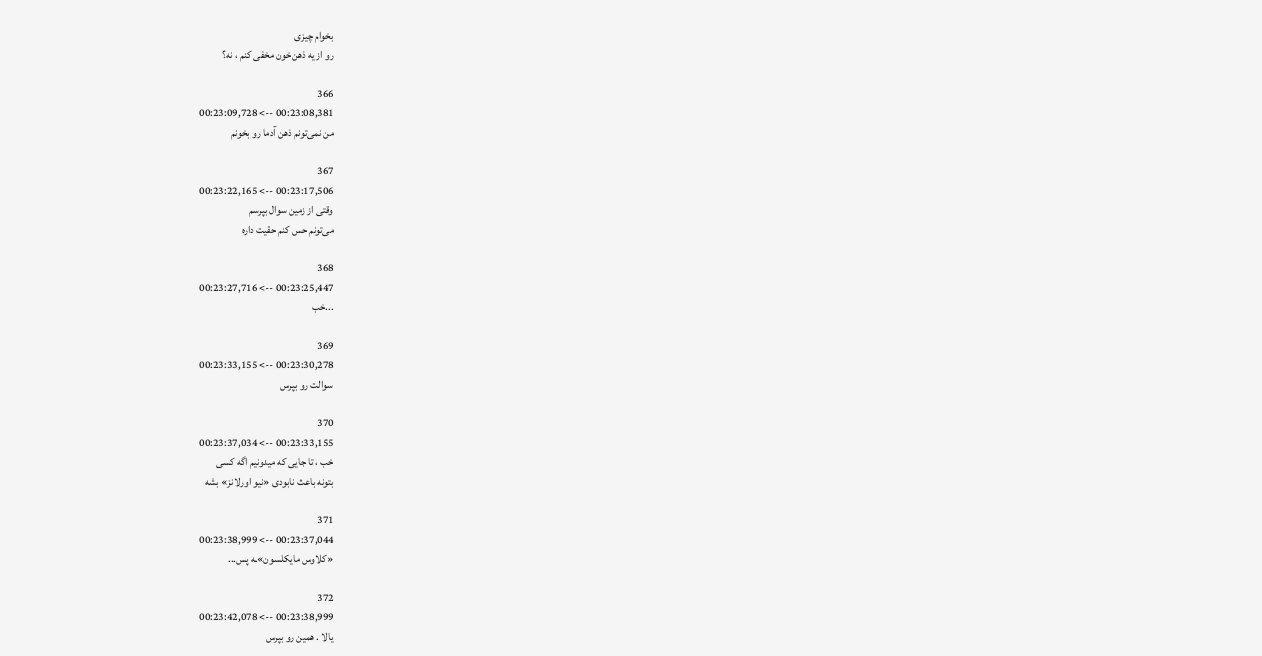بخوام چیزی
رو از یه ذهن‌خون مخفی کنم ، نه؟

366
00:23:08,381 --> 00:23:09,728
من نمی‌تونم ذهن آدما رو بخونم

367
00:23:17,506 --> 00:23:22,165
وقتی از زمین سوال بپرسم
می‌تونم حس کنم حقیت داره

368
00:23:25,447 --> 00:23:27,716
...خب

369
00:23:30,278 --> 00:23:33,155
سوالت رو بپرس

370
00:23:33,155 --> 00:23:37,034
خب ، تا جایی که میدونیم اگه کسی
بتونه باعث نابودی «نيو اورلانز» بشه

371
00:23:37,044 --> 00:23:38,999
«کلاوس مایکلسون»ـه پس...

372
00:23:38,999 --> 00:23:42,078
یالا . همین رو بپرس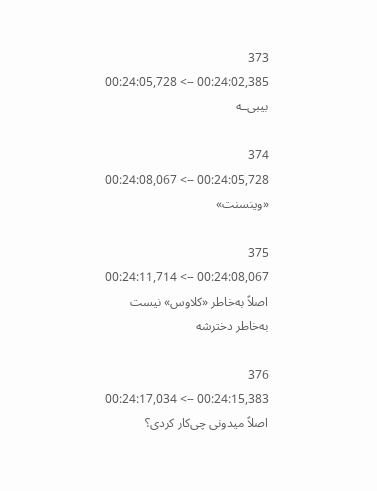373
00:24:02,385 --> 00:24:05,728
بیبی‌ـه

374
00:24:05,728 --> 00:24:08,067
«وینسنت»

375
00:24:08,067 --> 00:24:11,714
اصلاً به‌خاطر «کلاوس» نیست
به‌خاطر دخترشه

376
00:24:15,383 --> 00:24:17,034
اصلاً میدونی چی‌کار کردی؟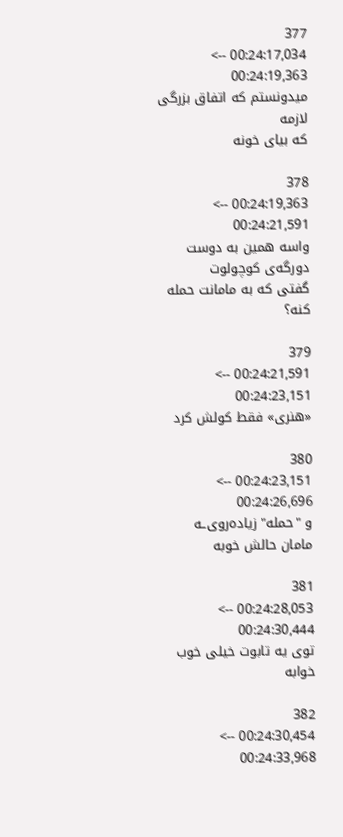377
00:24:17,034 --> 00:24:19,363
میدونستم که اتفاق بزرگی لازمه
که بیای خونه

378
00:24:19,363 --> 00:24:21,591
واسه همین به دوست دورگه‌ی کوچولوت
گفتی که به مامانت حمله کنه؟

379
00:24:21,591 --> 00:24:23,151
«هنری» فقط کولش کرد

380
00:24:23,151 --> 00:24:26,696
و "حمله" زیاده‌روی‌ـه
مامان حالش خوبه

381
00:24:28,053 --> 00:24:30,444
توی یه تابوت خیلی خوب خوابه

382
00:24:30,454 --> 00:24:33,968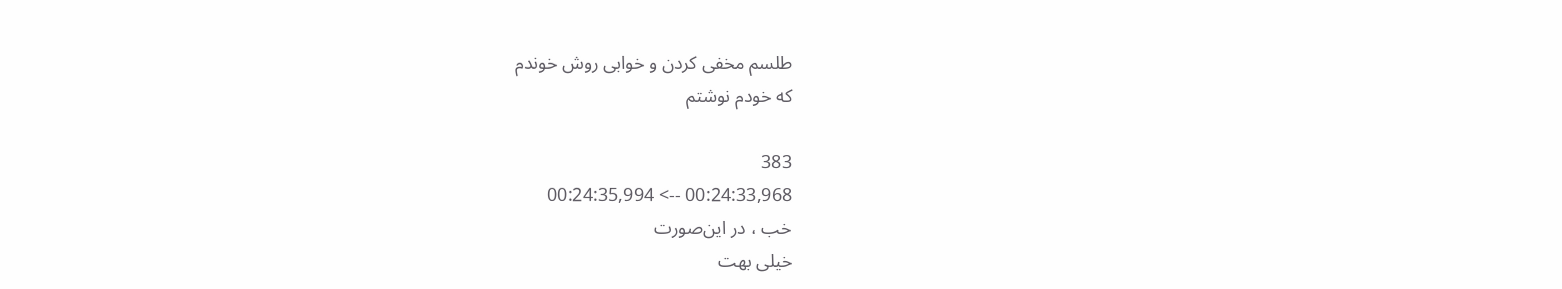طلسم مخفی کردن و خوابی روش خوندم
که خودم نوشتم

383
00:24:33,968 --> 00:24:35,994
خب ، در این‌صورت
خیلی بهت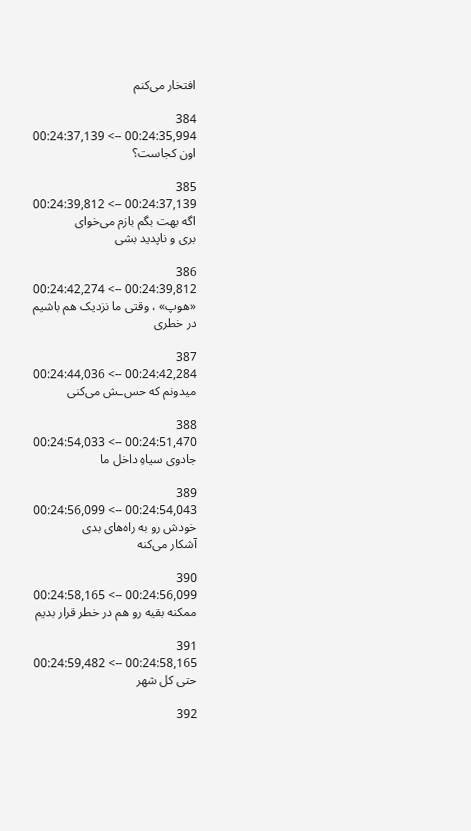افتخار می‌کنم

384
00:24:35,994 --> 00:24:37,139
اون کجاست؟

385
00:24:37,139 --> 00:24:39,812
اگه بهت بگم بازم می‌خوای
بری و ناپدید بشی

386
00:24:39,812 --> 00:24:42,274
«هوپ» ، وقتی ما نزدیک هم باشیم
در خطری

387
00:24:42,284 --> 00:24:44,036
میدونم که حس‌ـش می‌کنی

388
00:24:51,470 --> 00:24:54,033
جادوی سیاهِ داخل ما

389
00:24:54,043 --> 00:24:56,099
خودش رو به راه‌های بدی
آشکار می‌کنه

390
00:24:56,099 --> 00:24:58,165
ممکنه بقیه رو هم در خطر قرار بدیم

391
00:24:58,165 --> 00:24:59,482
حتی کل شهر

392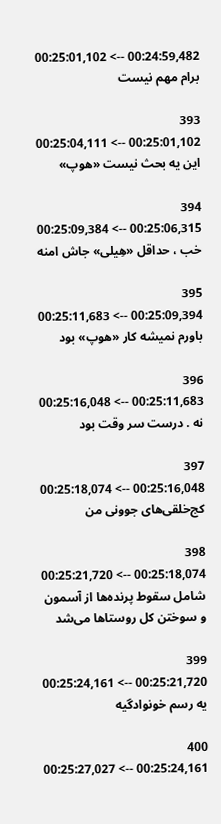00:24:59,482 --> 00:25:01,102
برام مهم نیست

393
00:25:01,102 --> 00:25:04,111
این یه بحث نیست «هوپ»

394
00:25:06,315 --> 00:25:09,384
خب ، حداقل «هِیلی» جاش امنه

395
00:25:09,394 --> 00:25:11,683
باورم نمیشه کار «هوپ» بود

396
00:25:11,683 --> 00:25:16,048
نه . درست سر وقت بود

397
00:25:16,048 --> 00:25:18,074
کج‌خلقی‌های جوونی من

398
00:25:18,074 --> 00:25:21,720
شامل سقوط پرنده‌ها از آسمون
و سوختن کل روستاها می‌شد

399
00:25:21,720 --> 00:25:24,161
یه رسم خونوادگیه

400
00:25:24,161 --> 00:25:27,027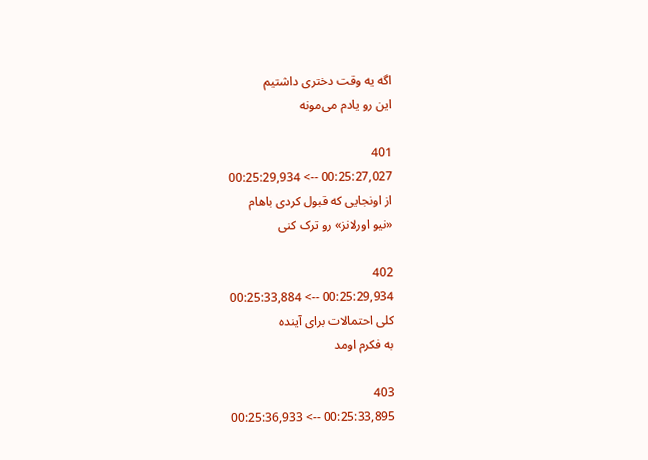اگه یه وقت دختری داشتیم
این رو یادم می‌مونه

401
00:25:27,027 --> 00:25:29,934
از اونجایی که قبول کردی باهام
«نيو اورلانز» رو ترک کنی

402
00:25:29,934 --> 00:25:33,884
کلی احتمالات برای آینده
به فکرم اومد

403
00:25:33,895 --> 00:25:36,933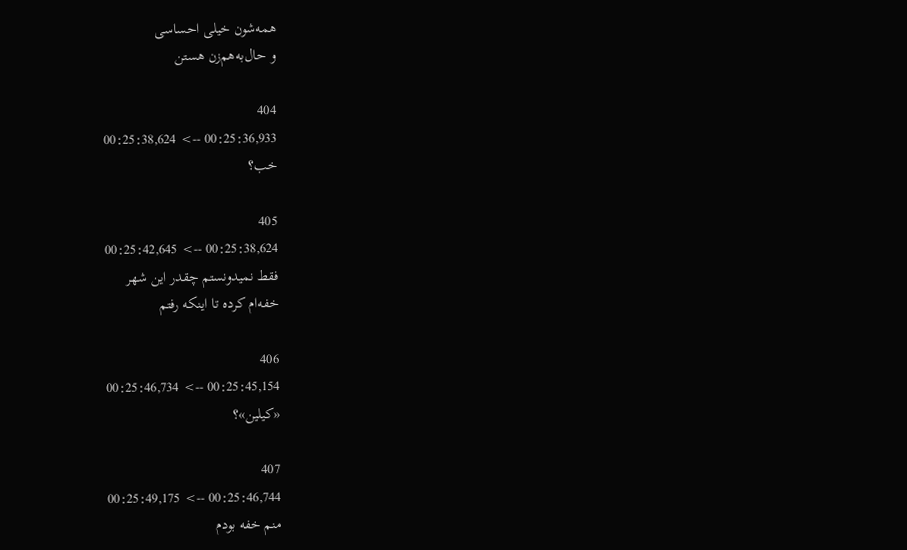همه‌شون خیلی احساسی
و حال‌به‌هم‌زن هستن

404
00:25:36,933 --> 00:25:38,624
خب؟

405
00:25:38,624 --> 00:25:42,645
فقط نمیدونستم چقدر این شهر
خفه‌ام کرده تا اینکه رفتم

406
00:25:45,154 --> 00:25:46,734
«کیلین»؟

407
00:25:46,744 --> 00:25:49,175
منم خفه بودم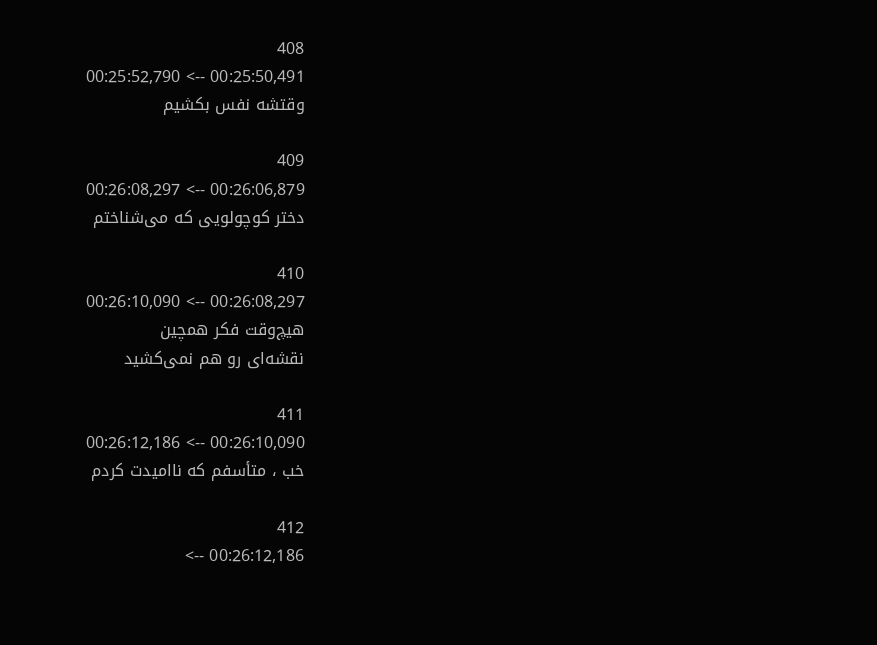408
00:25:50,491 --> 00:25:52,790
وقتشه نفس بکشیم

409
00:26:06,879 --> 00:26:08,297
دختر کوچولویی که می‌شناختم

410
00:26:08,297 --> 00:26:10,090
هیچ‌وقت فکر همچین
نقشه‌ای رو هم نمی‌کشید

411
00:26:10,090 --> 00:26:12,186
خب ، متأسفم که ناامیدت کردم

412
00:26:12,186 -->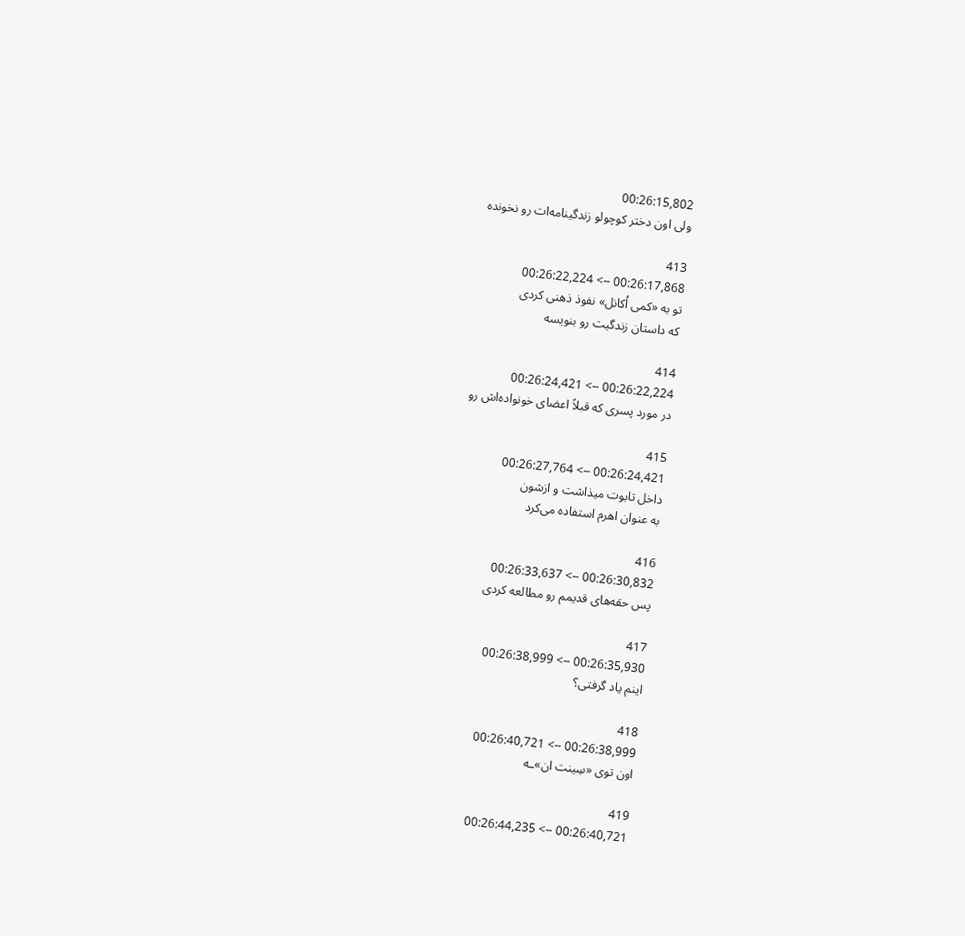00:26:15,802
ولی اون دختر کوچولو زندگینامه‌ات رو نخونده

413
00:26:17,868 --> 00:26:22,224
تو به «کمی اُکانل» نفوذ ذهنی کردی
که داستان زندگیت رو بنویسه

414
00:26:22,224 --> 00:26:24,421
در مورد پسری که قبلاً اعضای خونواده‌اش رو

415
00:26:24,421 --> 00:26:27,764
داخل تابوت میذاشت و ازشون
به عنوان اهرم استفاده می‌کرد

416
00:26:30,832 --> 00:26:33,637
پس حقه‌های قدیمم رو مطالعه کردی

417
00:26:35,930 --> 00:26:38,999
اینم یاد گرفتی؟

418
00:26:38,999 --> 00:26:40,721
اون توی «سِینت ان»ـه

419
00:26:40,721 --> 00:26:44,235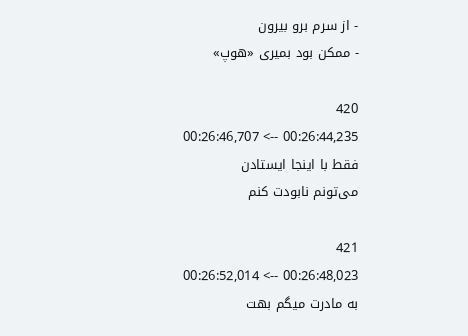- از سرم برو بیرون
- ممکن بود بمیری «هوپ»

420
00:26:44,235 --> 00:26:46,707
فقط با اینجا ایستادن
می‌تونم نابودت کنم

421
00:26:48,023 --> 00:26:52,014
به مادرت میگم بهت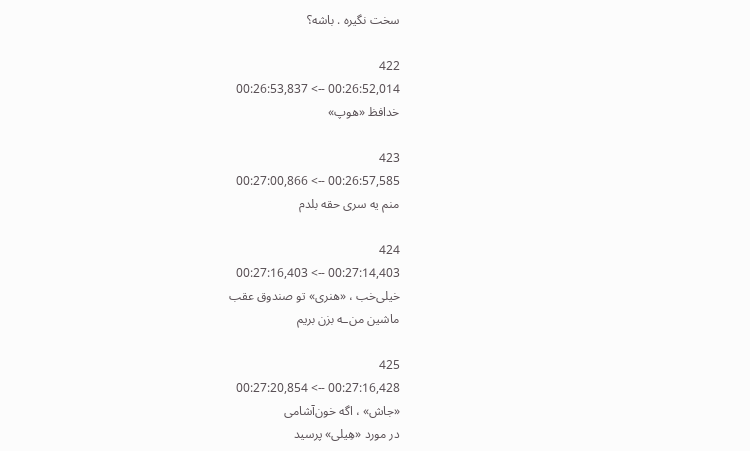سخت نگیره . باشه؟

422
00:26:52,014 --> 00:26:53,837
خدافظ «هوپ»

423
00:26:57,585 --> 00:27:00,866
منم یه سری حقه بلدم

424
00:27:14,403 --> 00:27:16,403
خیلی‌خب ، «هنری» تو صندوق عقب
ماشین من‌ـه بزن بریم

425
00:27:16,428 --> 00:27:20,854
«جاش» ، اگه خون‌آشامی
در مورد «هِیلی» پرسید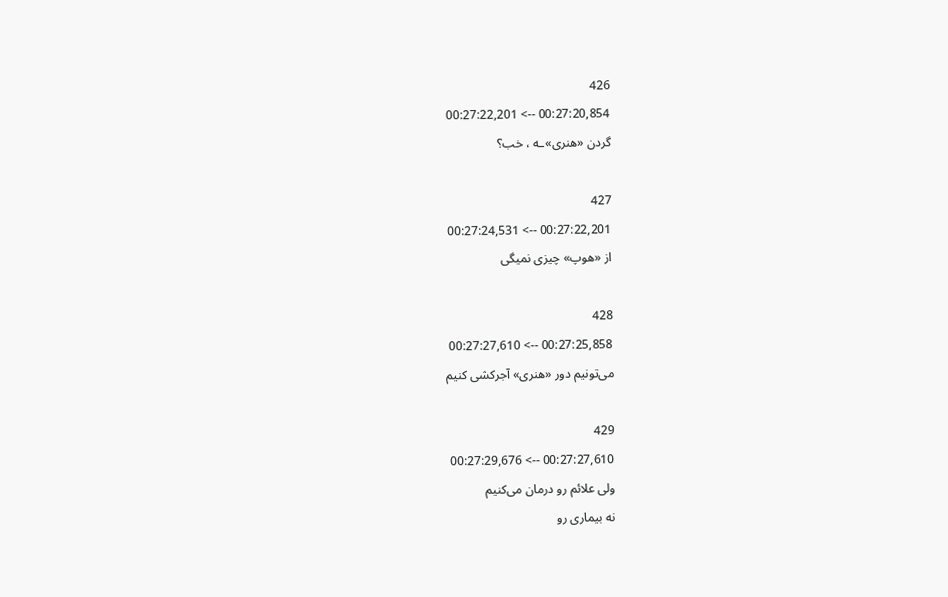426
00:27:20,854 --> 00:27:22,201
گردن «هنری»ـه ، خب؟

427
00:27:22,201 --> 00:27:24,531
از «هوپ» چیزی نمیگی

428
00:27:25,858 --> 00:27:27,610
می‌تونیم دور «هنری» آجرکشی کنیم

429
00:27:27,610 --> 00:27:29,676
ولی علائم رو درمان می‌کنیم
نه بیماری رو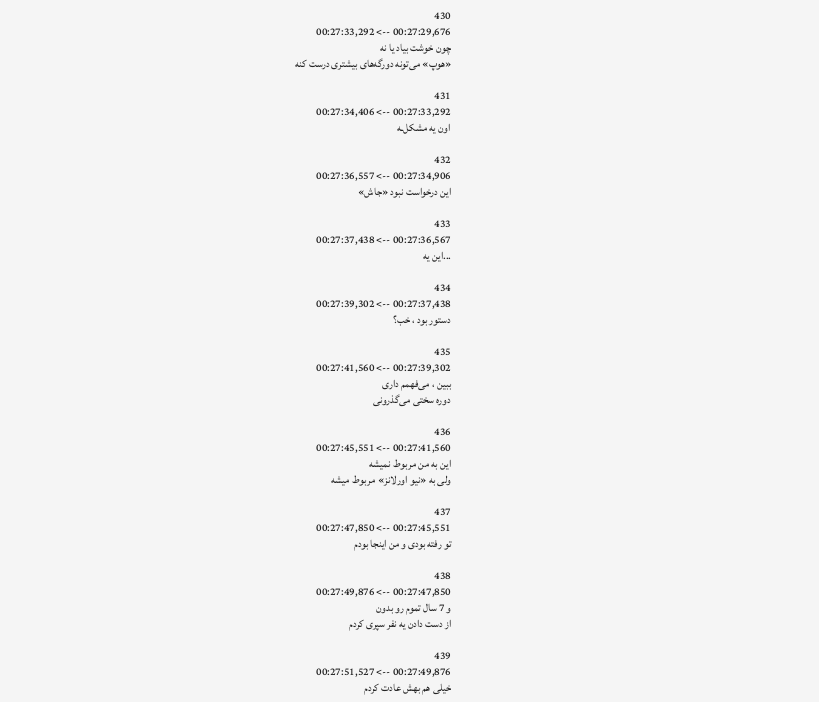430
00:27:29,676 --> 00:27:33,292
چون خوشت بیاد یا نه
«هوپ» می‌تونه دورگه‌های بیشتری درست کنه

431
00:27:33,292 --> 00:27:34,406
اون یه مشکل‌ـه

432
00:27:34,906 --> 00:27:36,557
این درخواست نبود «جاش»

433
00:27:36,567 --> 00:27:37,438
...این یه

434
00:27:37,438 --> 00:27:39,302
دستور بود ، خب؟

435
00:27:39,302 --> 00:27:41,560
ببین ، می‌فهمم داری
دوره سختی می‌گذرونی

436
00:27:41,560 --> 00:27:45,551
این به من مربوط نمیشه
ولی به «نيو اورلانز» مربوط میشه

437
00:27:45,551 --> 00:27:47,850
تو رفته بودی و من اینجا بودم

438
00:27:47,850 --> 00:27:49,876
و 7 سال تموم رو بدون
از دست دادن یه نفر سپری کردم

439
00:27:49,876 --> 00:27:51,527
خیلی هم بهش عادت کردم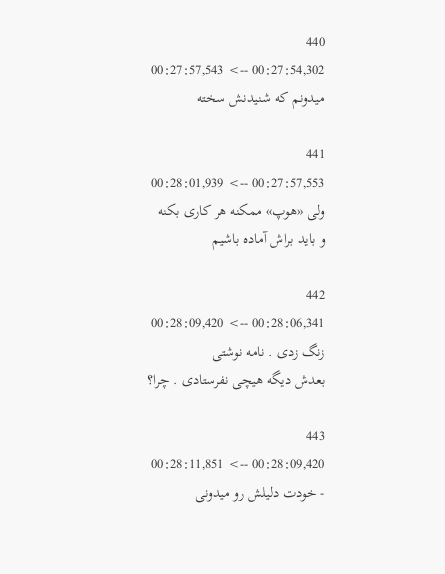440
00:27:54,302 --> 00:27:57,543
میدونم که شنیدنش سخته

441
00:27:57,553 --> 00:28:01,939
ولی «هوپ» ممکنه هر کاری بکنه
و باید براش آماده باشیم

442
00:28:06,341 --> 00:28:09,420
زنگ زدی . نامه نوشتی
بعدش دیگه هیچی نفرستادی . چرا؟

443
00:28:09,420 --> 00:28:11,851
- خودت دلیلش رو میدونی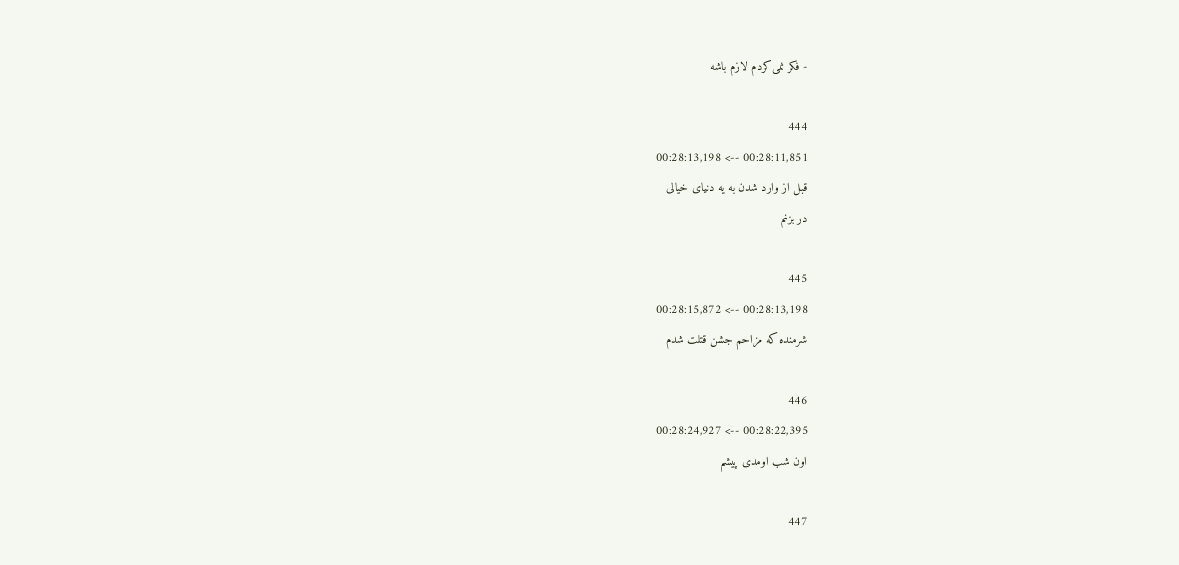- فکر نمی‌کردم لازم باشه

444
00:28:11,851 --> 00:28:13,198
قبل از وارد شدن به یه دنیای خیالی
در بزنم

445
00:28:13,198 --> 00:28:15,872
شرمنده که مزاحم جشن قتلت شدم

446
00:28:22,395 --> 00:28:24,927
اون شب اومدی پیشم

447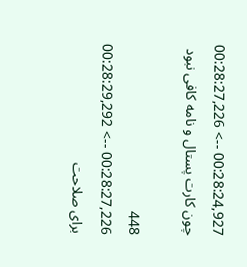00:28:24,927 --> 00:28:27,226
چون کارت پستال و نامه کافی نبود

448
00:28:27,226 --> 00:28:29,292
برای صلاحت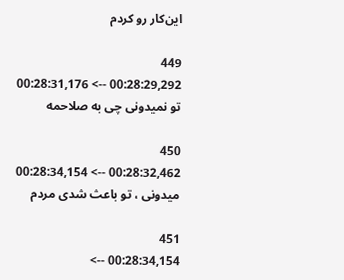این‌کار رو کردم

449
00:28:29,292 --> 00:28:31,176
تو نمیدونی چی به صلاحمه

450
00:28:32,462 --> 00:28:34,154
میدونی ، تو باعث شدی مردم

451
00:28:34,154 -->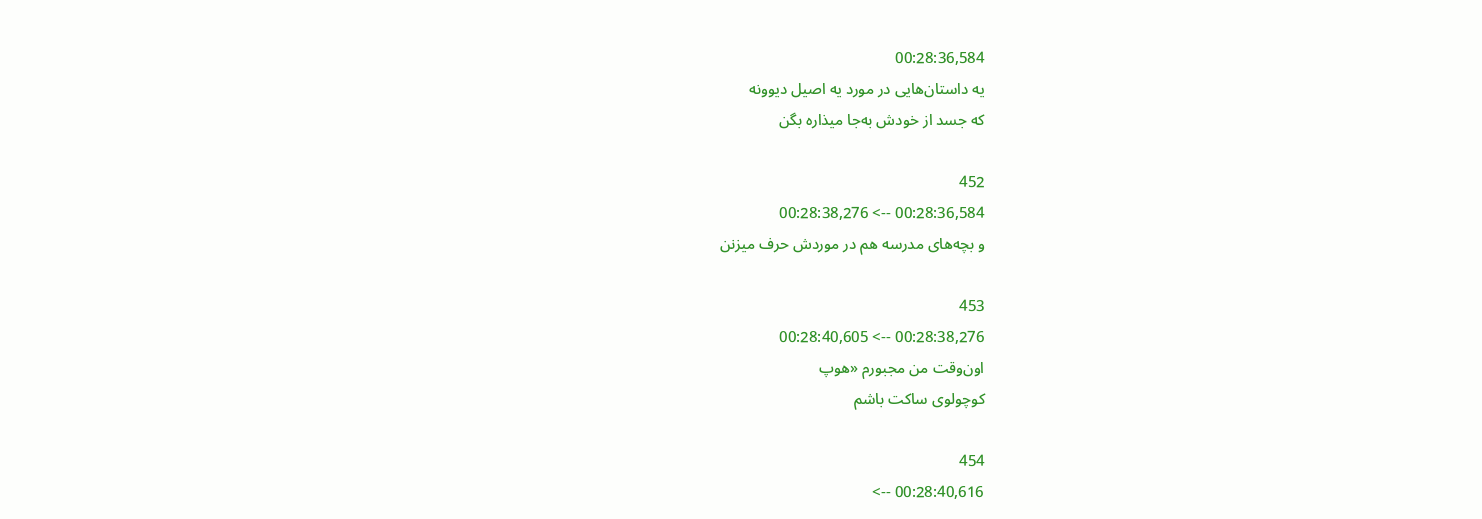00:28:36,584
یه داستان‌هایی در مورد یه اصیل دیوونه
که جسد از خودش به‌جا میذاره بگن

452
00:28:36,584 --> 00:28:38,276
و بچه‌های مدرسه هم در موردش حرف میزنن

453
00:28:38,276 --> 00:28:40,605
اون‌وقت من مجبورم «هوپ
کوچولوی ساکت باشم

454
00:28:40,616 -->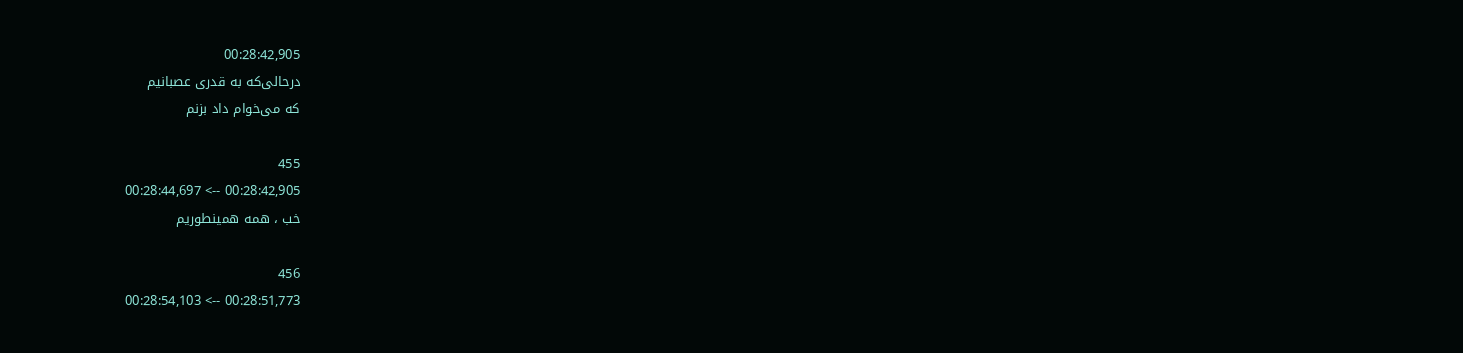00:28:42,905
درحالی‌که به قدری عصبانیم
که می‌خوام داد بزنم

455
00:28:42,905 --> 00:28:44,697
خب ، همه همینطوریم

456
00:28:51,773 --> 00:28:54,103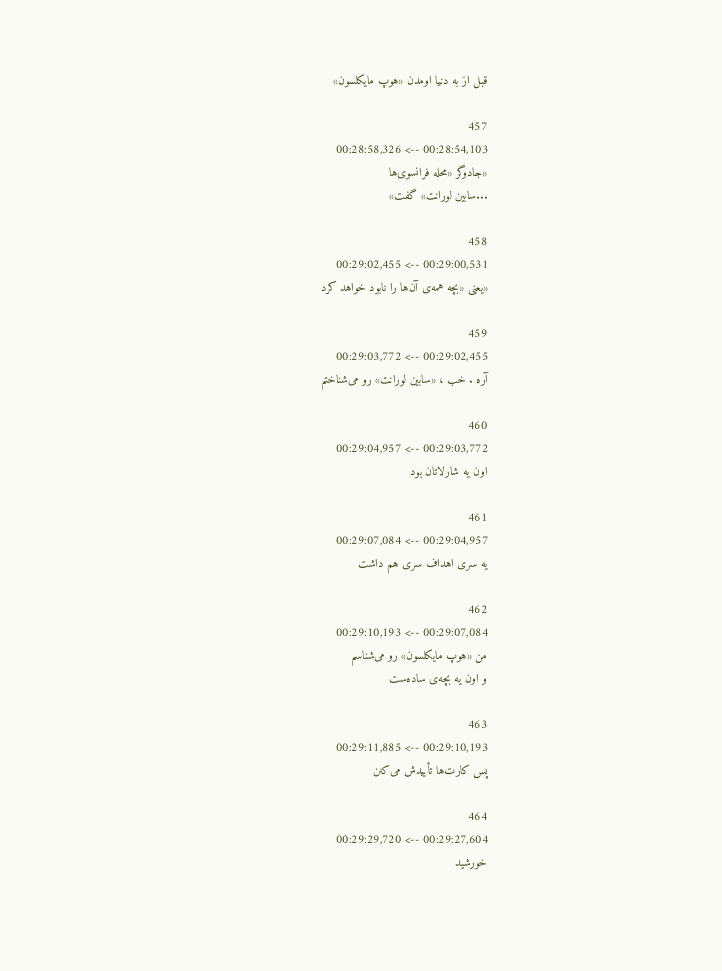قبل از به دنیا اومدن «هوپ مایکلسون»

457
00:28:54,103 --> 00:28:58,326
«جادوگر «محله فرانسوی‌ها
...سابین لورانت» گفت»

458
00:29:00,531 --> 00:29:02,455
«یعنی «بچه همه‌ی آن‌ها را نابود خواهد کرد

459
00:29:02,455 --> 00:29:03,772
آره . خب ، «سابین لورانت» رو می‌شناختم

460
00:29:03,772 --> 00:29:04,957
اون یه شارلاتان بود

461
00:29:04,957 --> 00:29:07,084
یه سری اهداف سری هم داشت

462
00:29:07,084 --> 00:29:10,193
من «هوپ مایکلسون» رو می‌شناسم
و اون یه بچه‌ی ساده‌ست

463
00:29:10,193 --> 00:29:11,885
پس کارت‌ها تأییدش می‌کنن

464
00:29:27,604 --> 00:29:29,720
خورشید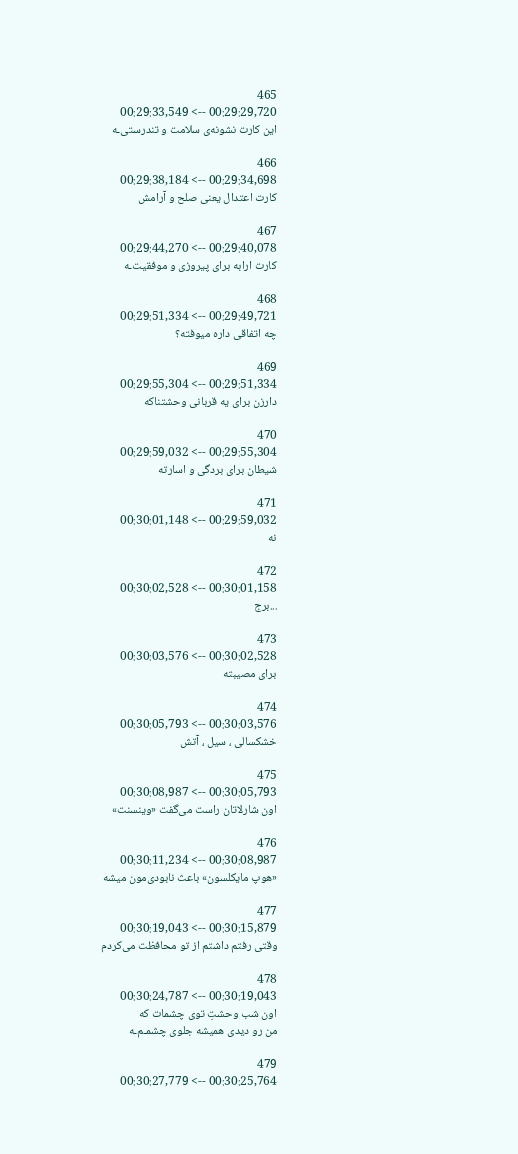465
00:29:29,720 --> 00:29:33,549
این کارت نشونه‌ی سلامت و تندرستی‌ـه

466
00:29:34,698 --> 00:29:38,184
کارت اعتدال یعنی صلح و آرامش

467
00:29:40,078 --> 00:29:44,270
کارت ارابه برای پیروزی و موفقیت‌ـه

468
00:29:49,721 --> 00:29:51,334
چه اتفاقی داره میوفته؟

469
00:29:51,334 --> 00:29:55,304
دارزن برای یه قربانی وحشتناکه

470
00:29:55,304 --> 00:29:59,032
شیطان برای بردگی و اسارته

471
00:29:59,032 --> 00:30:01,148
نه

472
00:30:01,158 --> 00:30:02,528
...برج

473
00:30:02,528 --> 00:30:03,576
برای مصیبته

474
00:30:03,576 --> 00:30:05,793
خشکسالی ، سیل ، آتش

475
00:30:05,793 --> 00:30:08,987
اون شارلاتان راست می‌گفت «وینسنت»

476
00:30:08,987 --> 00:30:11,234
«هوپ مایکلسون» باعث نابودی‌مون میشه

477
00:30:15,879 --> 00:30:19,043
وقتی رفتم داشتم از تو محافظت می‌کردم

478
00:30:19,043 --> 00:30:24,787
اون شب وحشتِ توی چشمات که
من رو دیدی همیشه جلوی چشمـم‌ـه

479
00:30:25,764 --> 00:30:27,779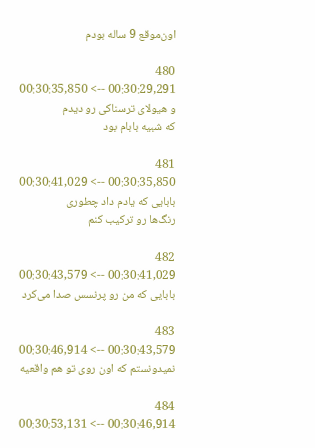اون‌موقع 9 ساله بودم

480
00:30:29,291 --> 00:30:35,850
و هیولای ترسناکی رو دیدم
که شبیه بابام بود

481
00:30:35,850 --> 00:30:41,029
بابایی که یادم داد چطوری
رنگ‌ها رو ترکیب کنم

482
00:30:41,029 --> 00:30:43,579
بابایی که من رو پرنسس صدا می‌کرد

483
00:30:43,579 --> 00:30:46,914
نمیدونستم که اون روی تو هم واقعیه

484
00:30:46,914 --> 00:30:53,131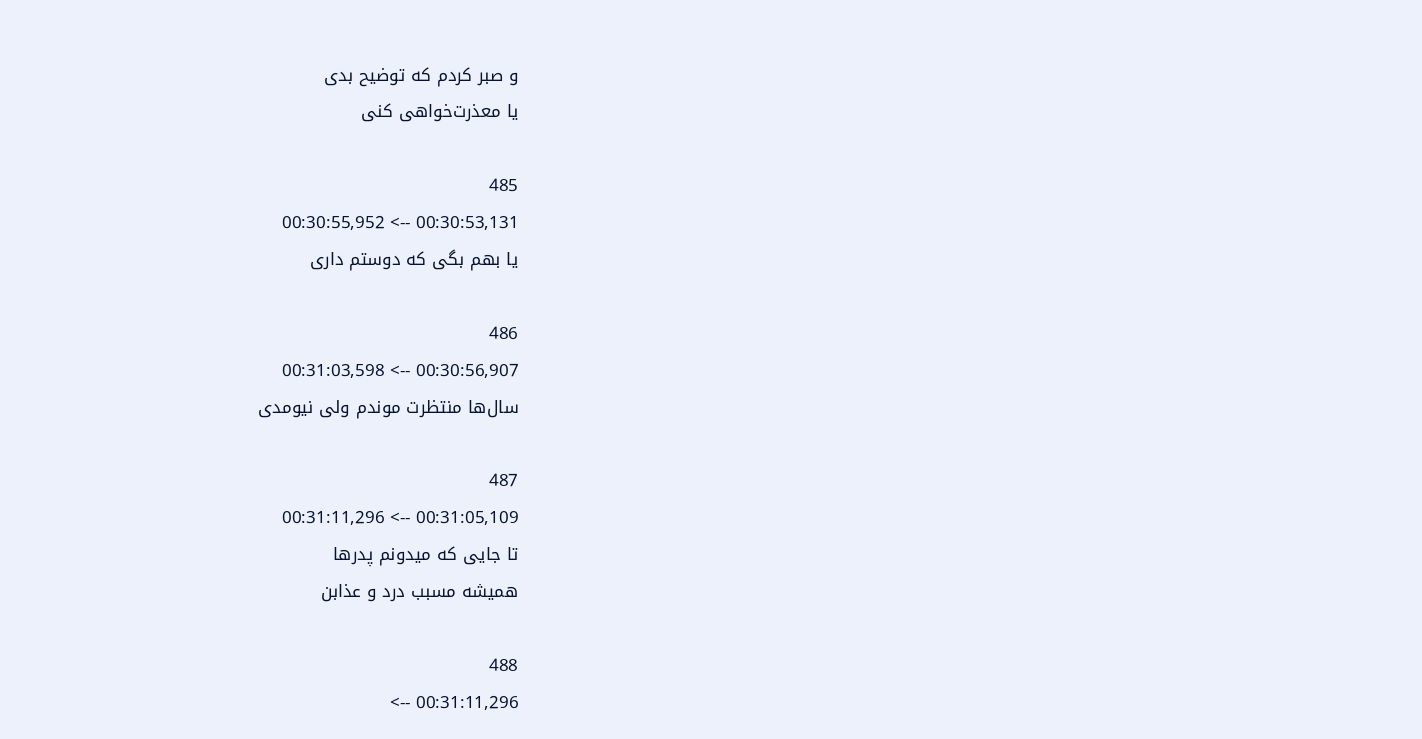و صبر کردم که توضیح بدی
یا معذرت‌خواهی کنی

485
00:30:53,131 --> 00:30:55,952
یا بهم بگی که دوستم داری

486
00:30:56,907 --> 00:31:03,598
سال‌ها منتظرت موندم ولی نیومدی

487
00:31:05,109 --> 00:31:11,296
تا جایی که میدونم پدرها
همیشه مسبب درد و عذابن

488
00:31:11,296 -->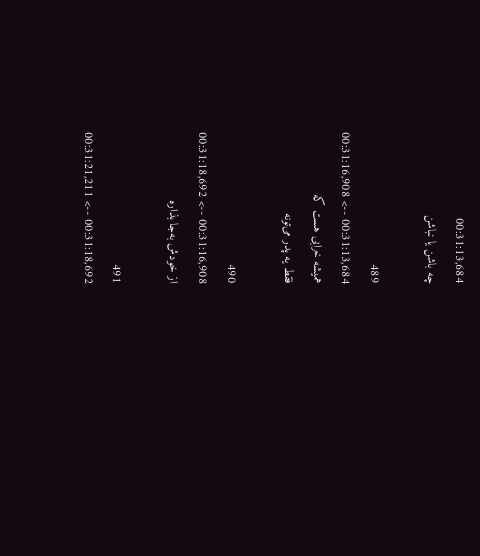00:31:13,684
چه باشن یا نباشن

489
00:31:13,684 --> 00:31:16,908
همیشه خرابی هست که
فقط یه پدر می‌تونه

490
00:31:16,908 --> 00:31:18,692
از خودش به‌جا بذاره

491
00:31:18,692 --> 00:31:21,211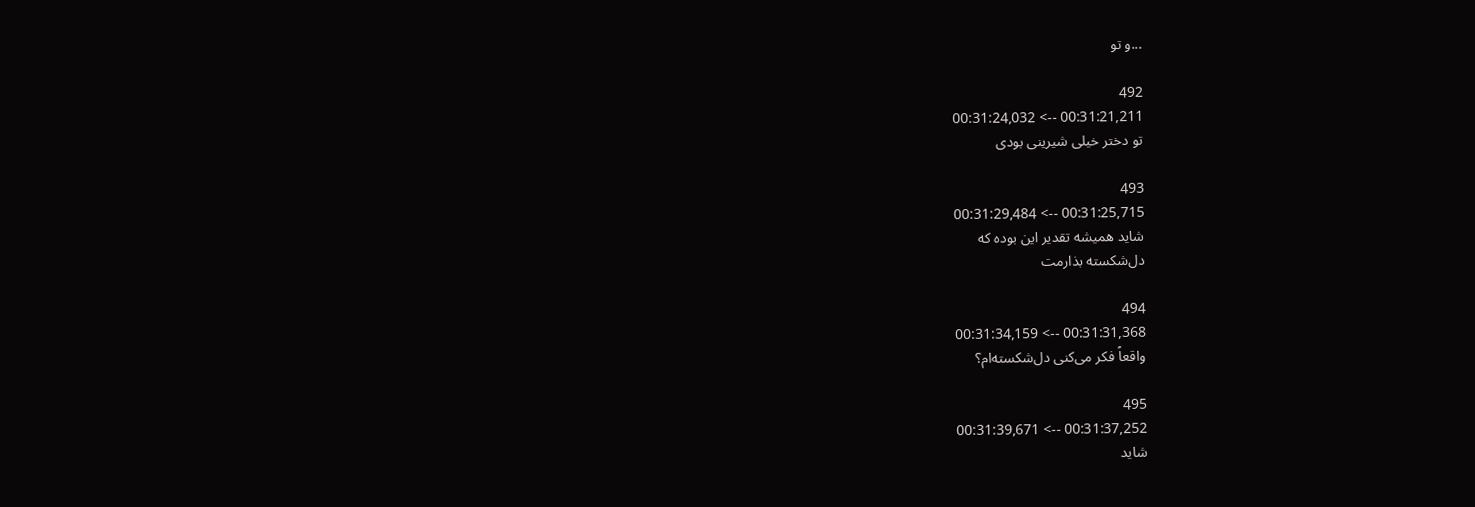...و تو

492
00:31:21,211 --> 00:31:24,032
تو دختر خیلی شیرینی بودی

493
00:31:25,715 --> 00:31:29,484
شاید همیشه تقدیر این بوده که
دل‌شکسته بذارمت

494
00:31:31,368 --> 00:31:34,159
واقعاً فکر می‌کنی دل‌شکسته‌ام؟

495
00:31:37,252 --> 00:31:39,671
شاید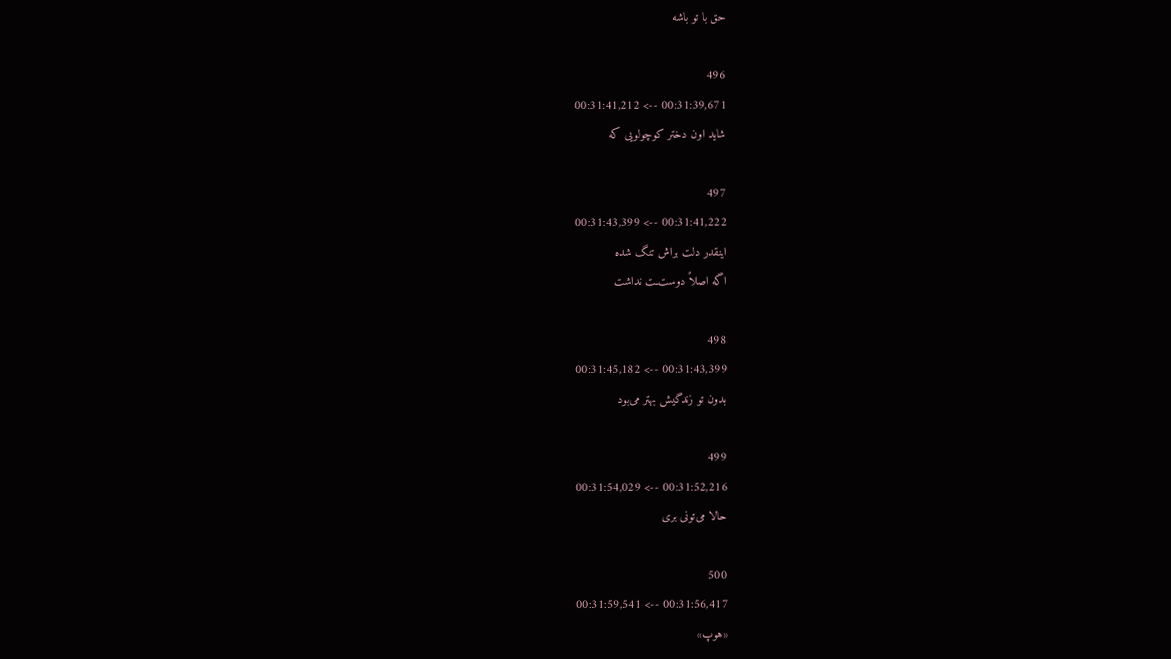حق با تو باشه

496
00:31:39,671 --> 00:31:41,212
شاید اون دختر کوچولویی که

497
00:31:41,222 --> 00:31:43,399
اینقدر دلت براش تنگ شده
اگه اصلاً دوست‌ـت نداشت

498
00:31:43,399 --> 00:31:45,182
بدون تو زندگیش بهتر می‌بود

499
00:31:52,216 --> 00:31:54,029
حالا می‌تونی بری

500
00:31:56,417 --> 00:31:59,541
«هوپ»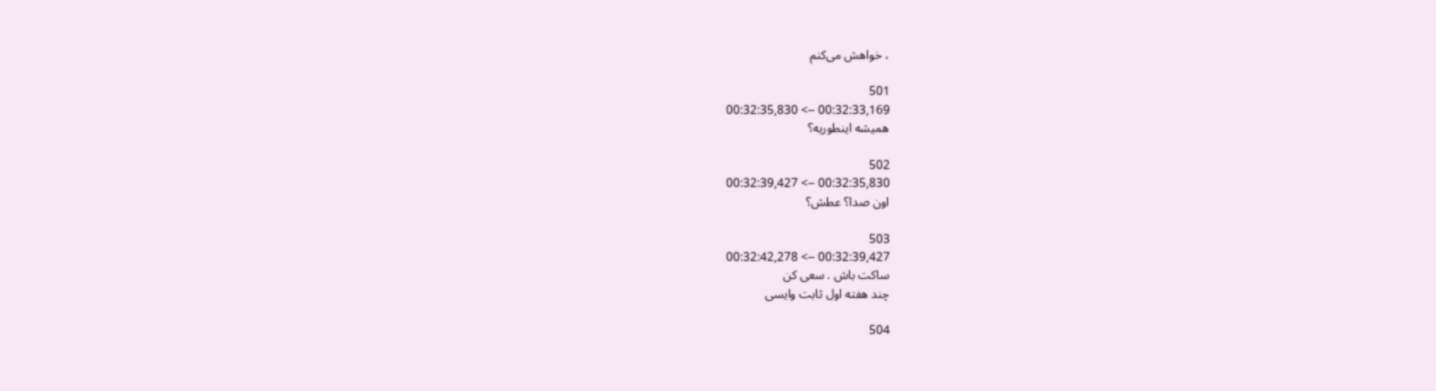، خواهش می‌کنم

501
00:32:33,169 --> 00:32:35,830
همیشه اینطوریه؟

502
00:32:35,830 --> 00:32:39,427
اون صدا؟ عطش؟

503
00:32:39,427 --> 00:32:42,278
ساکت باش . سعی کن
چند هفته اول ثابت وایسی

504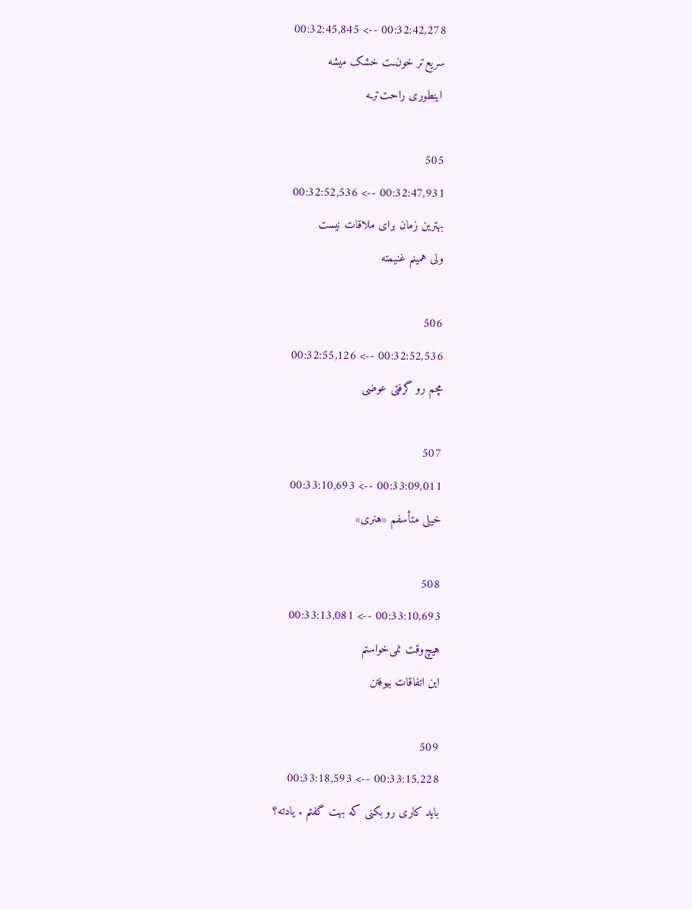00:32:42,278 --> 00:32:45,845
سریع‌تر خون‌ـت خشک میشه
 اینطوری راحت‌ترـه

505
00:32:47,931 --> 00:32:52,536
بهترین زمان برای ملاقات نیست
ولی همینم غنیمته

506
00:32:52,536 --> 00:32:55,126
مچم رو گرفتی عوضی

507
00:33:09,011 --> 00:33:10,693
خیلی متأسفم «هنری»

508
00:33:10,693 --> 00:33:13,081
هیچ‌وقت نمی‌خواستم
این اتفاقات بیوفتن

509
00:33:15,228 --> 00:33:18,593
باید کاری رو بکنی که بهت گفتم . یادته؟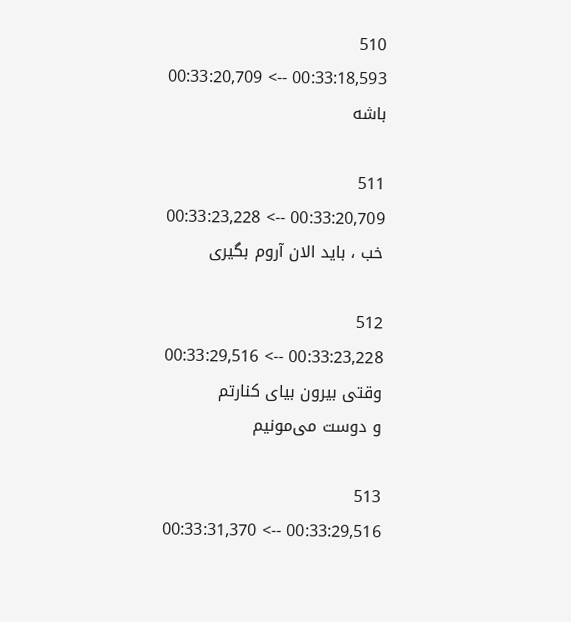510
00:33:18,593 --> 00:33:20,709
باشه

511
00:33:20,709 --> 00:33:23,228
خب ، باید الان آروم بگیری

512
00:33:23,228 --> 00:33:29,516
وقتی بیرون بیای کنارتم
و دوست می‌مونیم

513
00:33:29,516 --> 00:33:31,370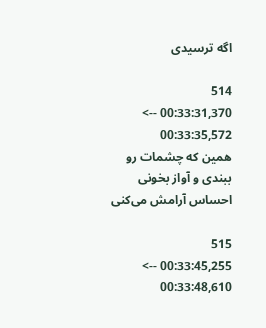اگه ترسیدی

514
00:33:31,370 --> 00:33:35,572
همین که چشمات رو ببندی و آواز بخونی
احساس آرامش می‌کنی

515
00:33:45,255 --> 00:33:48,610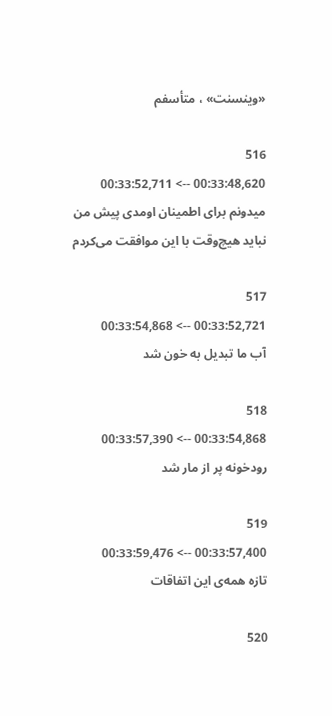«وینسنت» ، متأسفم

516
00:33:48,620 --> 00:33:52,711
میدونم برای اطمینان اومدی پیش من
نباید هیچ‌وقت با این موافقت می‌کردم

517
00:33:52,721 --> 00:33:54,868
آب ما تبدیل به خون شد

518
00:33:54,868 --> 00:33:57,390
رودخونه پر از مار شد

519
00:33:57,400 --> 00:33:59,476
تازه همه‌ی این اتفاقات

520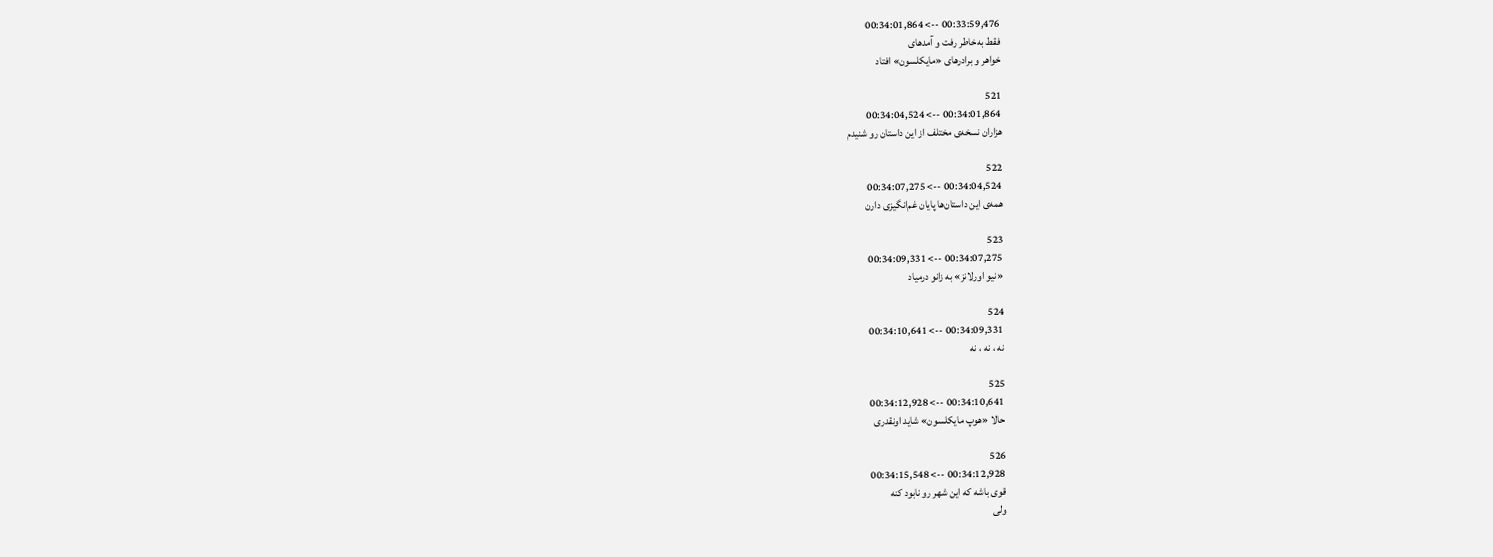00:33:59,476 --> 00:34:01,864
فقط به‌خاطر رفت و آمدهای
خواهر و برادرهای «مایکلسون» افتاد

521
00:34:01,864 --> 00:34:04,524
هزاران نسخه‌ی مختلف از این داستان رو شنیدم

522
00:34:04,524 --> 00:34:07,275
همه‌ی این داستان‌ها پایان غم‌انگیزی دارن

523
00:34:07,275 --> 00:34:09,331
«نيو اورلانز» به زانو درمیاد

524
00:34:09,331 --> 00:34:10,641
نه ، نه ، نه

525
00:34:10,641 --> 00:34:12,928
حالا «هوپ مایکلسون» شاید اونقدری

526
00:34:12,928 --> 00:34:15,548
قوی باشه که این شهر رو نابود کنه
ولی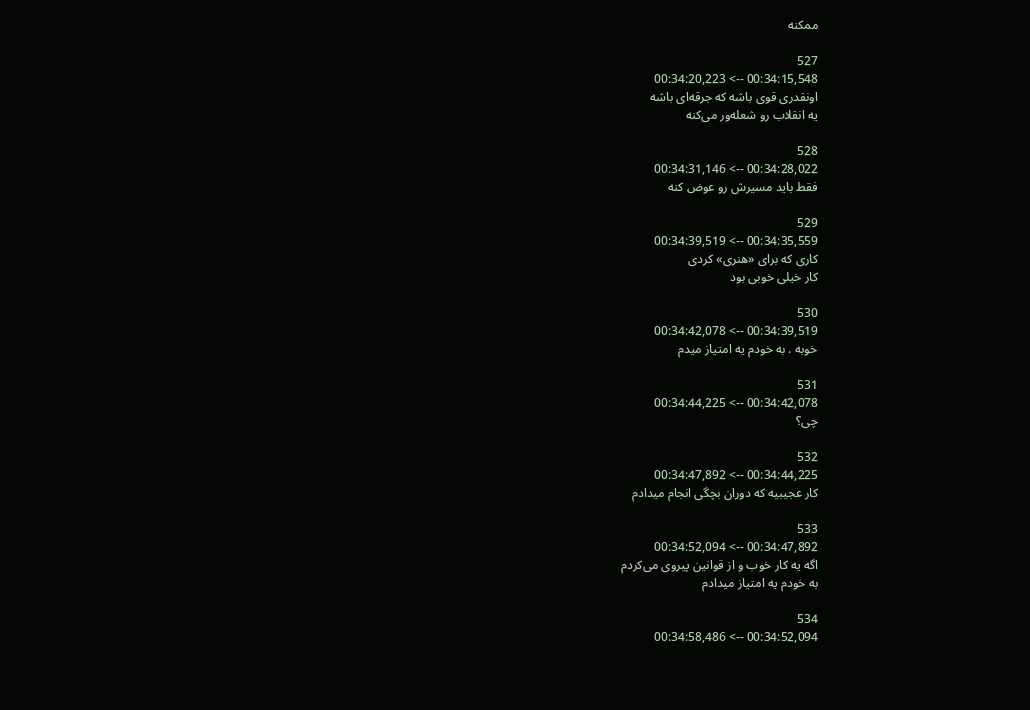ممکنه

527
00:34:15,548 --> 00:34:20,223
اونقدری قوی باشه که جرقه‌ای باشه
یه انقلاب رو شعله‌ور می‌کنه

528
00:34:28,022 --> 00:34:31,146
فقط باید مسیرش رو عوض کنه

529
00:34:35,559 --> 00:34:39,519
کاری که برای «هنری» کردی
کار خیلی خوبی بود

530
00:34:39,519 --> 00:34:42,078
خوبه . به خودم یه امتیاز میدم

531
00:34:42,078 --> 00:34:44,225
چی؟

532
00:34:44,225 --> 00:34:47,892
کار عجیبیه که دوران بچگی انجام میدادم

533
00:34:47,892 --> 00:34:52,094
اگه یه کار خوب و از قوانین پیروی می‌کردم
به خودم یه امتیاز میدادم

534
00:34:52,094 --> 00:34:58,486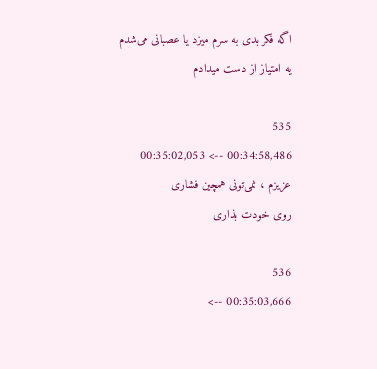اگه فکر بدی به سرم میزد یا عصبانی می‌شدم
یه امتیاز از دست میدادم

535
00:34:58,486 --> 00:35:02,053
عزیزم ، نمی‌تونی همچین فشاری
روی خودت بذاری

536
00:35:03,666 -->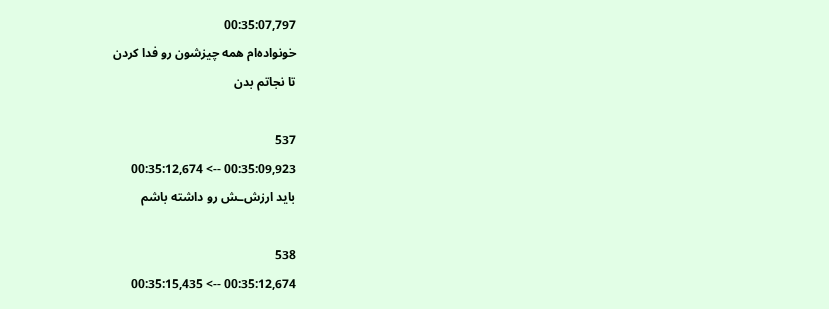00:35:07,797
خونواده‌ام همه چیزشون رو فدا کردن
تا نجاتم بدن

537
00:35:09,923 --> 00:35:12,674
باید ارزش‌ـش رو داشته باشم

538
00:35:12,674 --> 00:35:15,435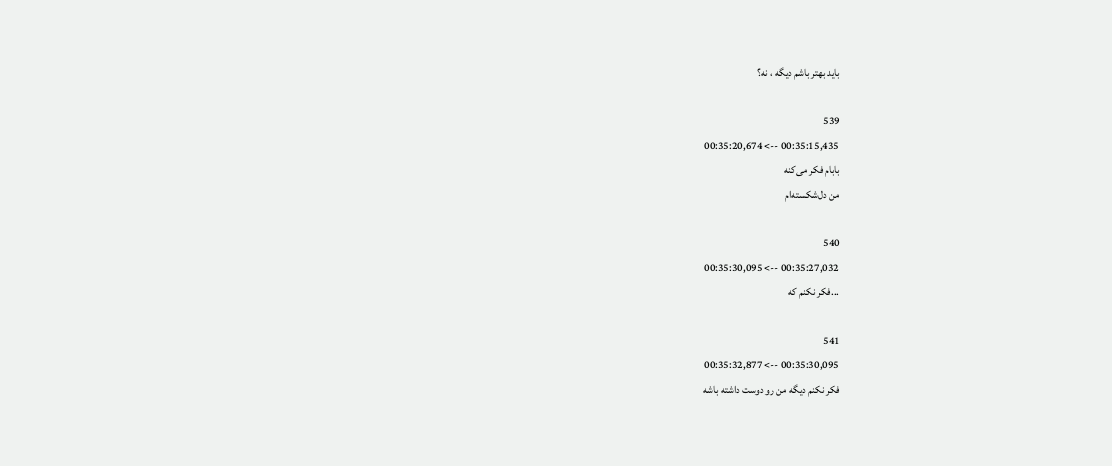باید بهتر باشم دیگه ، نه؟

539
00:35:15,435 --> 00:35:20,674
بابام فکر می‌کنه
من دل‌شکسته‌ام

540
00:35:27,032 --> 00:35:30,095
...فکر نکنم که

541
00:35:30,095 --> 00:35:32,877
فکر نکنم دیگه من رو دوست داشته باشه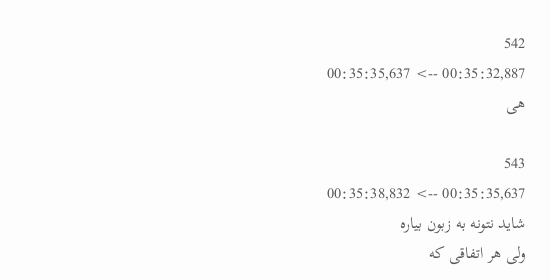542
00:35:32,887 --> 00:35:35,637
هی

543
00:35:35,637 --> 00:35:38,832
شاید نتونه به زبون بیاره
ولی هر اتفاقی که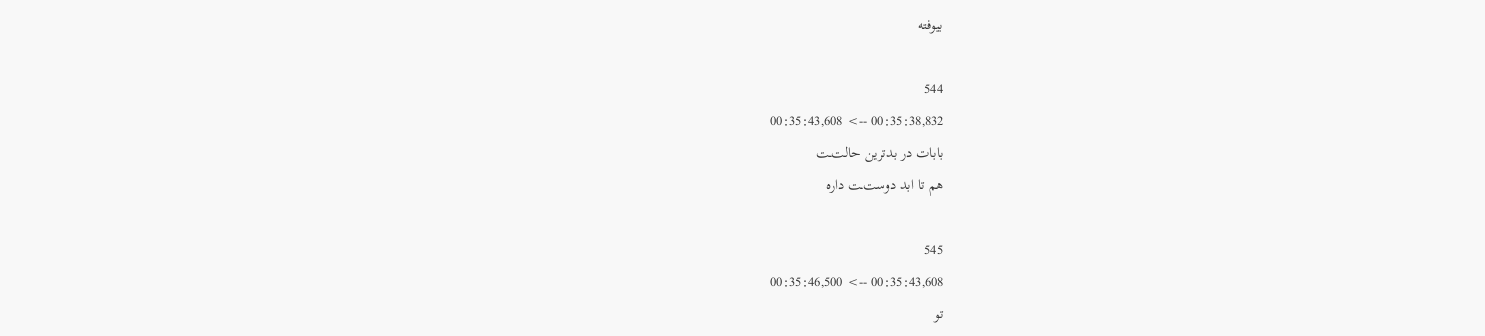بیوفته

544
00:35:38,832 --> 00:35:43,608
بابات در بدترین حالت‌ـت
هم تا ابد دوست‌ـت داره

545
00:35:43,608 --> 00:35:46,500
تو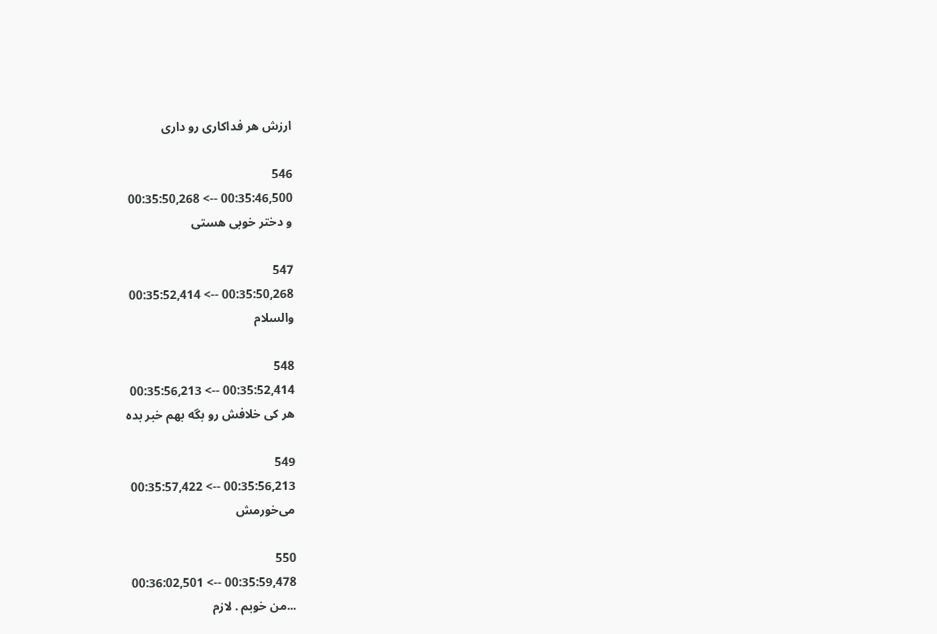ارزش هر فداکاری رو داری

546
00:35:46,500 --> 00:35:50,268
و دختر خوبی هستی

547
00:35:50,268 --> 00:35:52,414
والسلام

548
00:35:52,414 --> 00:35:56,213
هر کی خلافش رو بگه بهم خبر بده

549
00:35:56,213 --> 00:35:57,422
می‌خورمش

550
00:35:59,478 --> 00:36:02,501
...من خوبم . لازم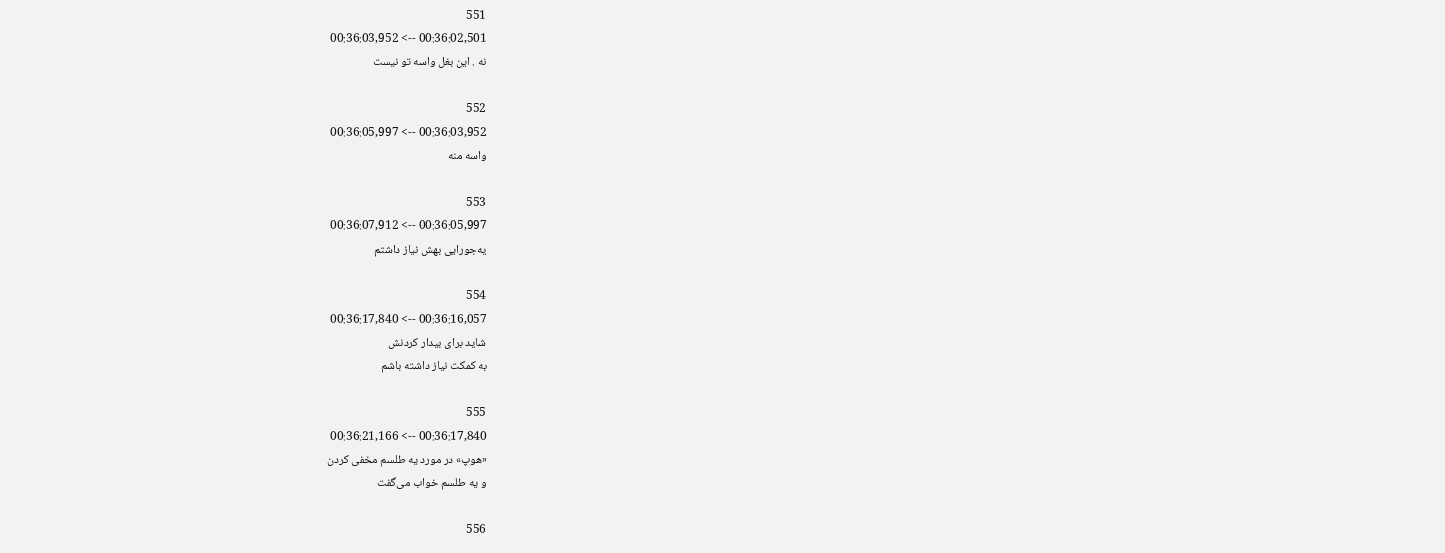551
00:36:02,501 --> 00:36:03,952
نه . این بغل واسه تو نیست

552
00:36:03,952 --> 00:36:05,997
واسه منه

553
00:36:05,997 --> 00:36:07,912
یه‌جورایی بهش نیاز داشتم

554
00:36:16,057 --> 00:36:17,840
شاید برای بیدار کردنش
به کمکت نیاز داشته باشم

555
00:36:17,840 --> 00:36:21,166
«هوپ» در مورد یه طلسم مخفی کردن
و یه طلسم خواب می‌گفت

556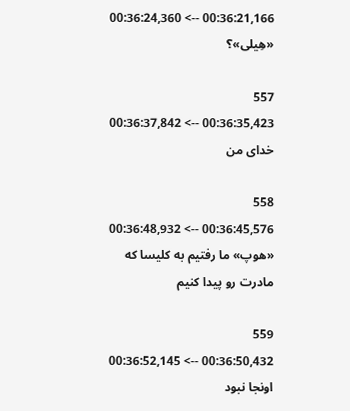00:36:21,166 --> 00:36:24,360
«هِیلی»؟

557
00:36:35,423 --> 00:36:37,842
خدای من

558
00:36:45,576 --> 00:36:48,932
«هوپ» ما رفتیم به کلیسا که
مادرت رو پیدا کنیم

559
00:36:50,432 --> 00:36:52,145
اونجا نبود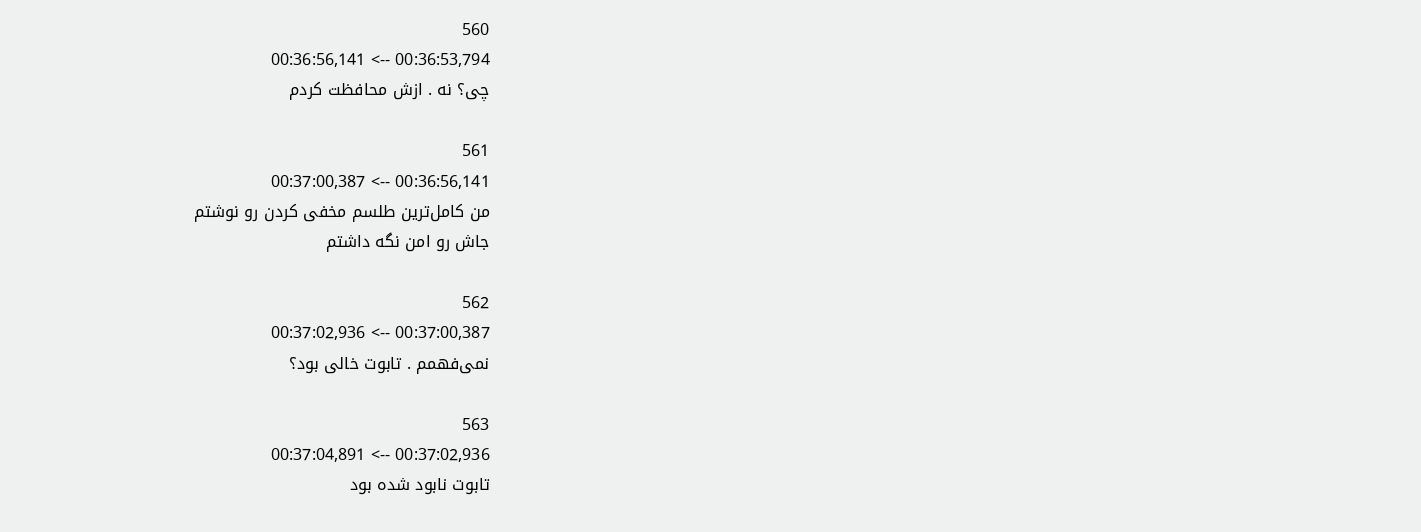560
00:36:53,794 --> 00:36:56,141
چی؟ نه . ازش محافظت کردم

561
00:36:56,141 --> 00:37:00,387
من کامل‌ترین طلسم مخفی کردن رو نوشتم
جاش رو امن نگه داشتم

562
00:37:00,387 --> 00:37:02,936
نمی‌فهمم . تابوت خالی بود؟

563
00:37:02,936 --> 00:37:04,891
تابوت نابود شده بود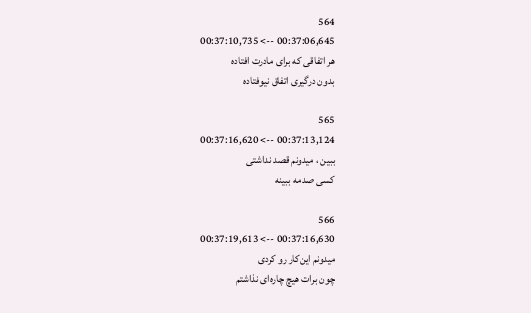564
00:37:06,645 --> 00:37:10,735
هر اتفاقی که برای مادرت افتاده
بدون درگیری اتفاق نیوفتاده

565
00:37:13,124 --> 00:37:16,620
ببین ، میدونم قصد نداشتی
کسی صدمه ببینه

566
00:37:16,630 --> 00:37:19,613
میدونم این‌کار رو کردی
چون برات هیچ چاره‌ای نذاشتم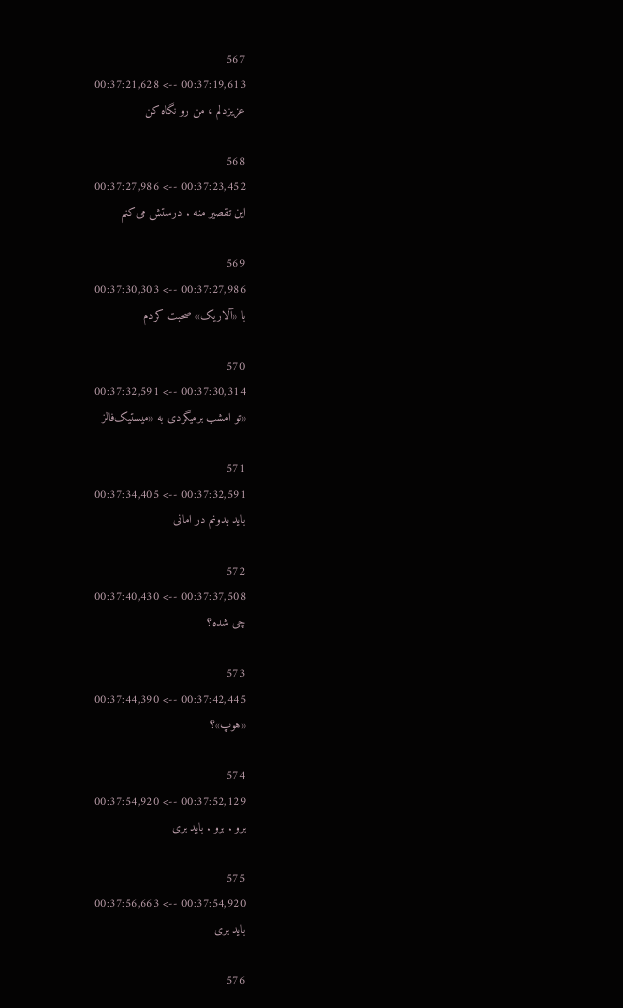567
00:37:19,613 --> 00:37:21,628
عزیزدلم ، من رو نگاه کن

568
00:37:23,452 --> 00:37:27,986
این تقصیر منه . درستش می‌کنم

569
00:37:27,986 --> 00:37:30,303
با «آلاریک» صحبت کردم

570
00:37:30,314 --> 00:37:32,591
«تو امشب برمیگردی به «میستیک‌فالز

571
00:37:32,591 --> 00:37:34,405
باید بدونم در امانی

572
00:37:37,508 --> 00:37:40,430
چی شده؟

573
00:37:42,445 --> 00:37:44,390
«هوپ»؟

574
00:37:52,129 --> 00:37:54,920
برو . برو . باید بری

575
00:37:54,920 --> 00:37:56,663
باید بری

576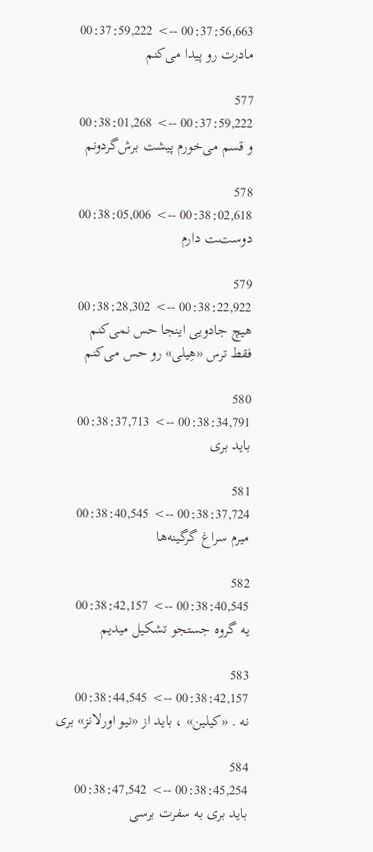00:37:56,663 --> 00:37:59,222
مادرت رو پیدا می‌کنم

577
00:37:59,222 --> 00:38:01,268
و قسم می‌خورم پیشت برش‌گردونم

578
00:38:02,618 --> 00:38:05,006
دوست‌ـت دارم

579
00:38:22,922 --> 00:38:28,302
هیچ جادویی اینجا حس نمی‌کنم
فقط ترس «هِیلی» رو حس می‌کنم

580
00:38:34,791 --> 00:38:37,713
باید بری

581
00:38:37,724 --> 00:38:40,545
میرم سراغ گرگینه‌ها

582
00:38:40,545 --> 00:38:42,157
یه گروه جستجو تشکیل میدیم

583
00:38:42,157 --> 00:38:44,545
نه . «کیلین» ، باید از «نيو اورلانز» بری

584
00:38:45,254 --> 00:38:47,542
باید بری به سفرت برسی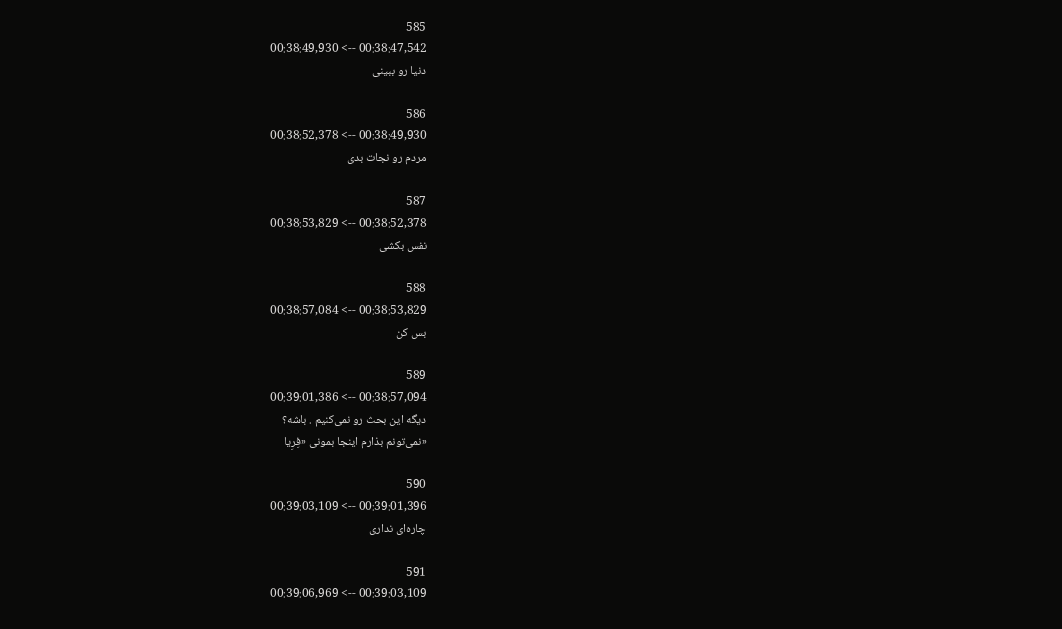585
00:38:47,542 --> 00:38:49,930
دنیا رو ببینی

586
00:38:49,930 --> 00:38:52,378
مردم رو نجات بدی

587
00:38:52,378 --> 00:38:53,829
نفس بکشی

588
00:38:53,829 --> 00:38:57,084
بس کن

589
00:38:57,094 --> 00:39:01,386
دیگه این بحث رو نمی‌کنیم . باشه؟
«نمی‌تونم بذارم اینجا بمونی «فِرِیا

590
00:39:01,396 --> 00:39:03,109
چاره‌ای نداری

591
00:39:03,109 --> 00:39:06,969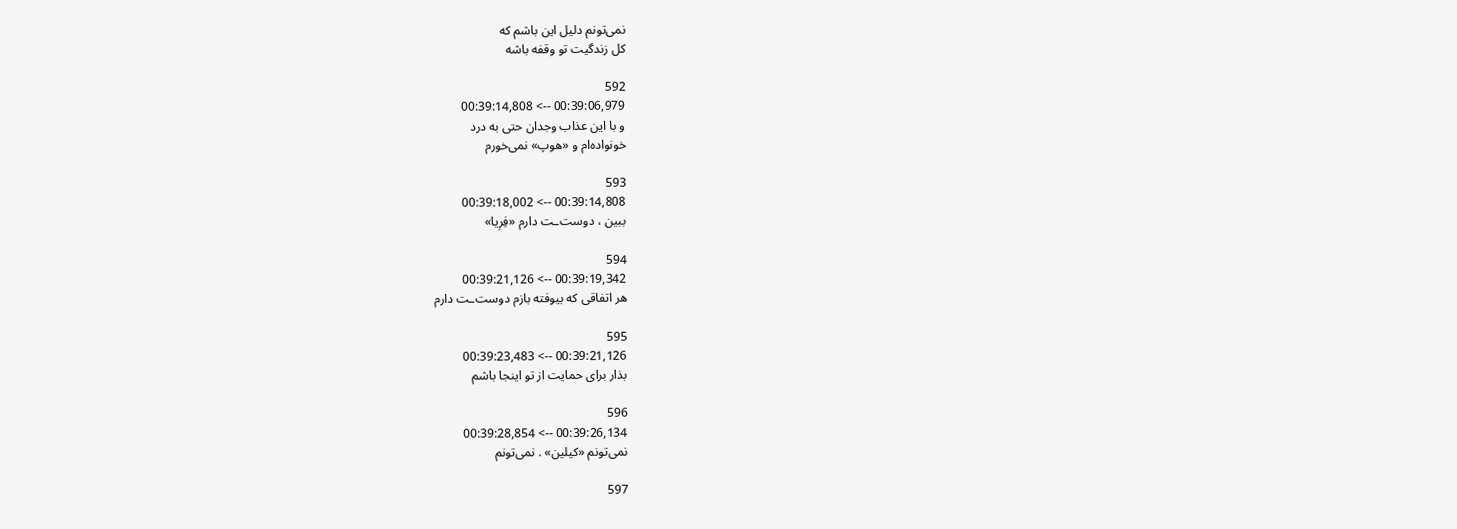نمی‌تونم دلیل این باشم که
کل زندگیت تو وقفه باشه

592
00:39:06,979 --> 00:39:14,808
و با این عذاب وجدان حتی به درد
خونواده‌ام و «هوپ» نمی‌خورم

593
00:39:14,808 --> 00:39:18,002
ببین ، دوست‌ـت دارم «فِرِیا»

594
00:39:19,342 --> 00:39:21,126
هر اتفاقی که بیوفته بازم دوست‌ـت دارم

595
00:39:21,126 --> 00:39:23,483
بذار برای حمایت از تو اینجا باشم

596
00:39:26,134 --> 00:39:28,854
نمی‌تونم «کیلین» . نمی‌تونم

597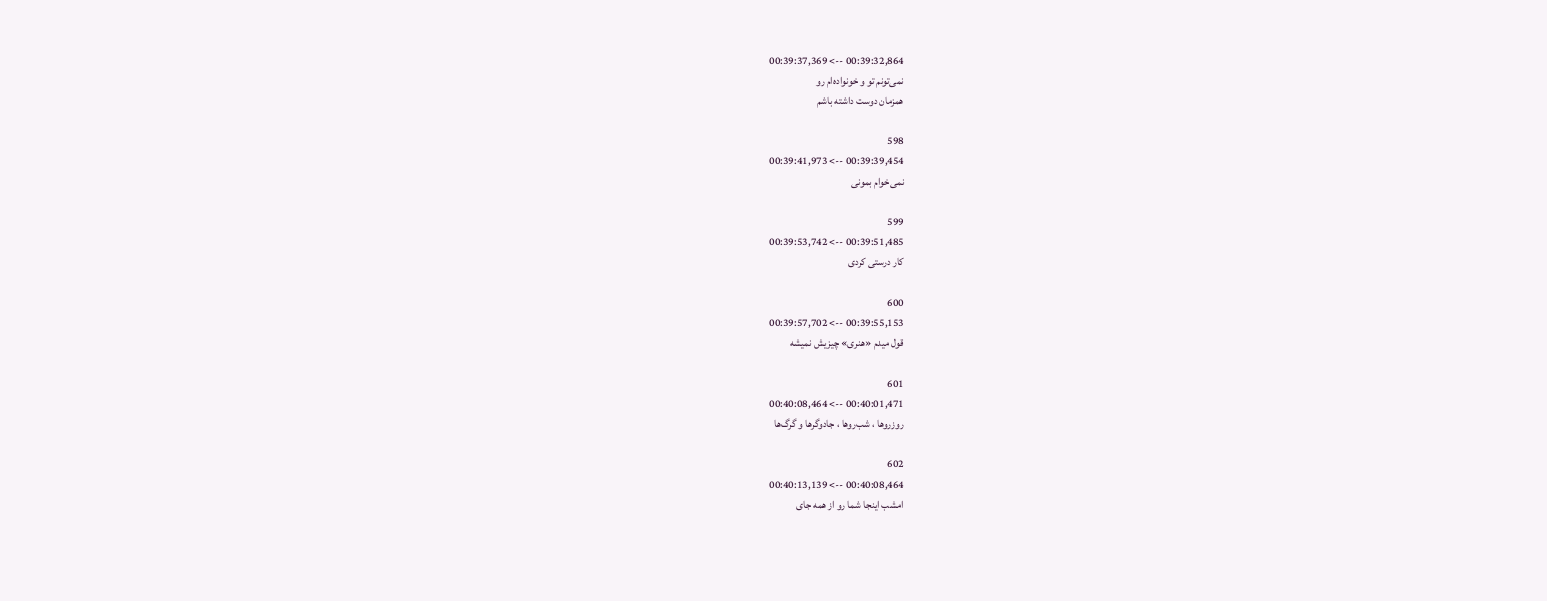00:39:32,864 --> 00:39:37,369
نمی‌تونم تو و خونواده‌ام رو
همزمان دوست داشته باشم

598
00:39:39,454 --> 00:39:41,973
نمی‌خوام بمونی

599
00:39:51,485 --> 00:39:53,742
کار درستی کردی

600
00:39:55,153 --> 00:39:57,702
قول میدم «هنری» چیزیش نمیشه

601
00:40:01,471 --> 00:40:08,464
روزروها ، شب‌روها ، جادوگرها و گرگ‌ها

602
00:40:08,464 --> 00:40:13,139
امشب اینجا شما رو از همه جای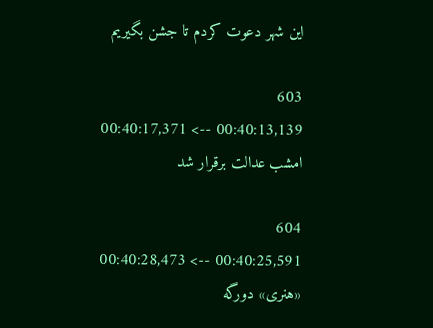این شهر دعوت کردم تا جشن بگیریم

603
00:40:13,139 --> 00:40:17,371
امشب عدالت برقرار شد

604
00:40:25,591 --> 00:40:28,473
«هنری» دورگه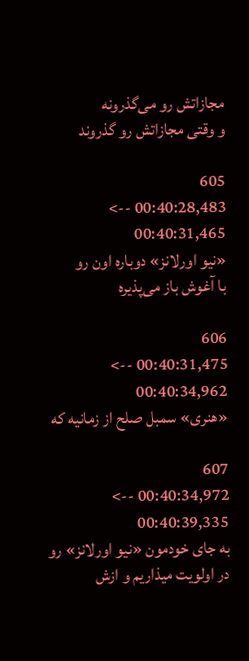مجازاتش رو می‌گذرونه
و وقتی مجازاتش رو گذروند

605
00:40:28,483 --> 00:40:31,465
«نيو اورلانز» دوباره اون رو
با آغوش باز می‌پذیره

606
00:40:31,475 --> 00:40:34,962
«هنری» سمبل صلح از زمانیه که

607
00:40:34,972 --> 00:40:39,335
به جای خودمون «نيو اورلانز» رو
در اولویت میذاریم و ازش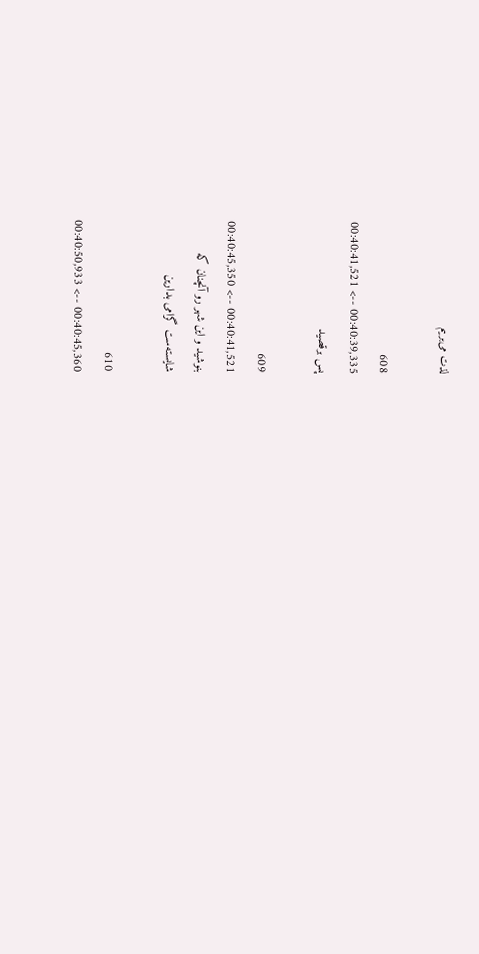لذت می‌بریم

608
00:40:39,335 --> 00:40:41,521
پس برقصید

609
00:40:41,521 --> 00:40:45,350
بنوشید و این شهر رو آنچنان که
شایسته‌ست گرامی بدارین

610
00:40:45,360 --> 00:40:50,933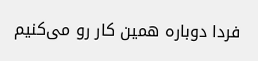فردا دوباره همین کار رو می‌کنیم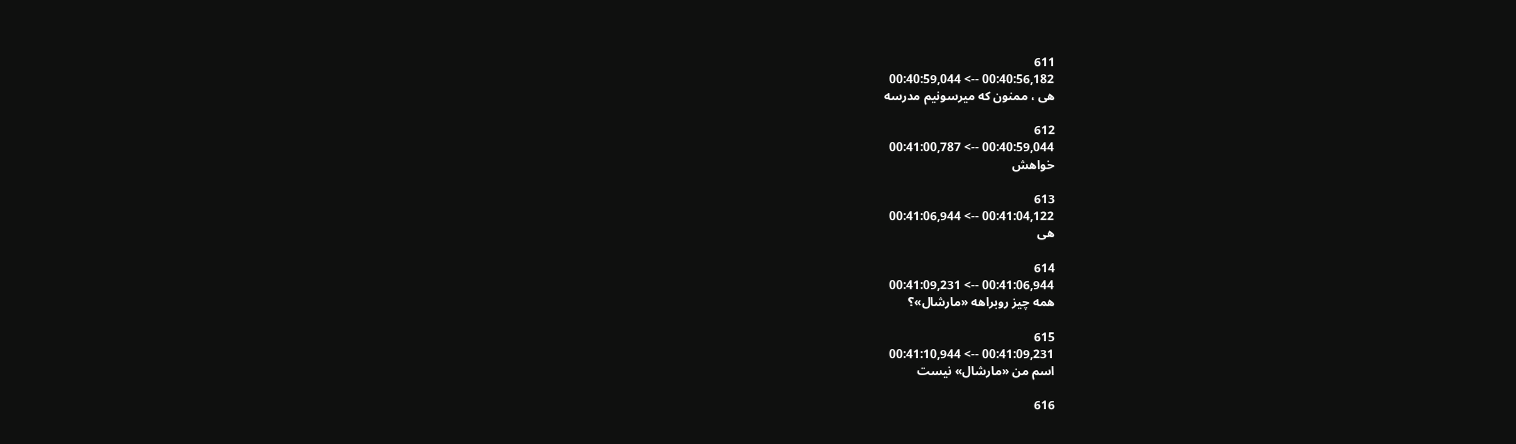611
00:40:56,182 --> 00:40:59,044
هی ، ممنون که میرسونیم مدرسه

612
00:40:59,044 --> 00:41:00,787
خواهش

613
00:41:04,122 --> 00:41:06,944
هی

614
00:41:06,944 --> 00:41:09,231
همه چیز روبراهه «مارشال»؟

615
00:41:09,231 --> 00:41:10,944
اسم من «مارشال» نیست

616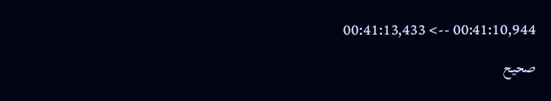00:41:10,944 --> 00:41:13,433
صحیح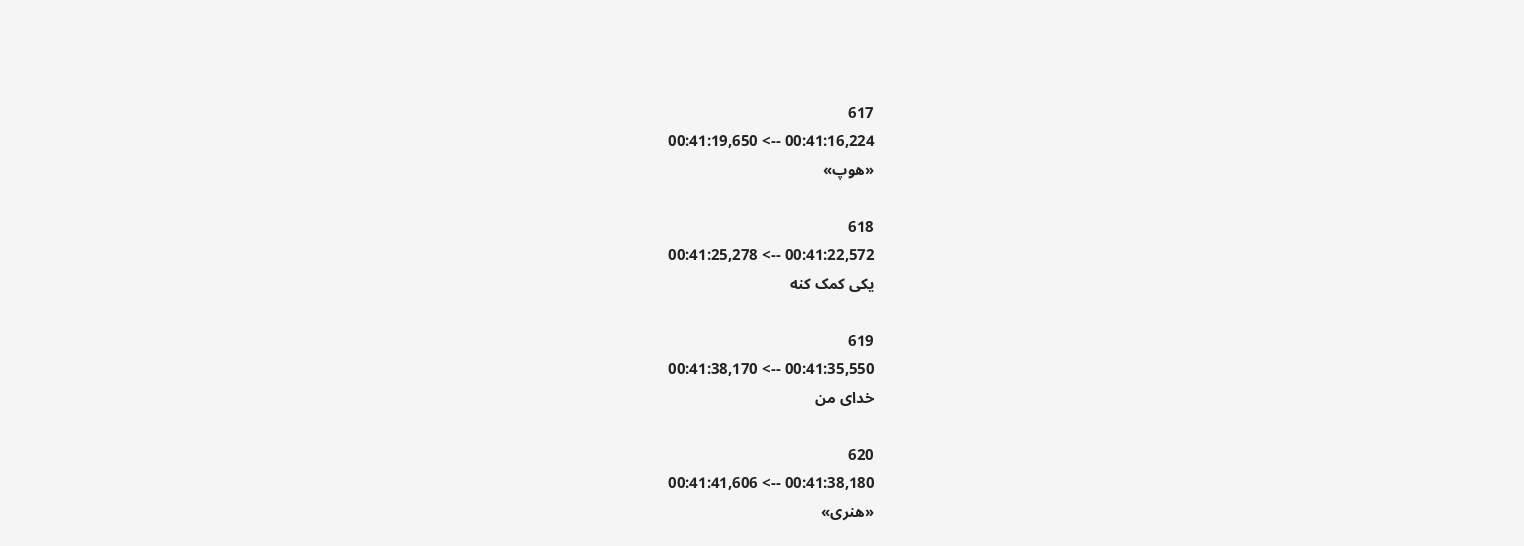617
00:41:16,224 --> 00:41:19,650
«هوپ»

618
00:41:22,572 --> 00:41:25,278
یکی کمک کنه

619
00:41:35,550 --> 00:41:38,170
خدای من

620
00:41:38,180 --> 00:41:41,606
«هنری»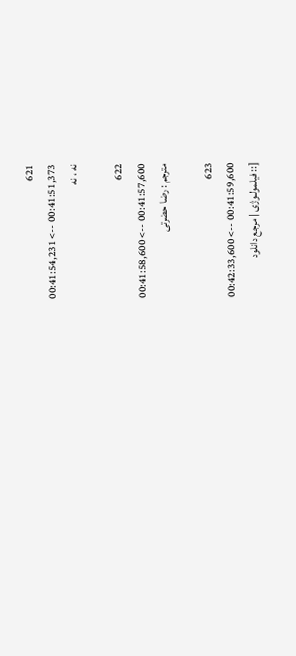621
00:41:51,373 --> 00:41:54,231
نه ، نه

622
00:41:57,600 --> 00:41:58,600
مترجم : رضا حضرتی

623
00:41:59,600 --> 00:42:33,600
[:: فیلمولـوژی | مرجع دانلود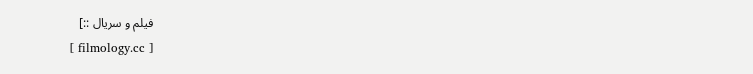فیلم و سریال ::]
[ filmology.cc ]